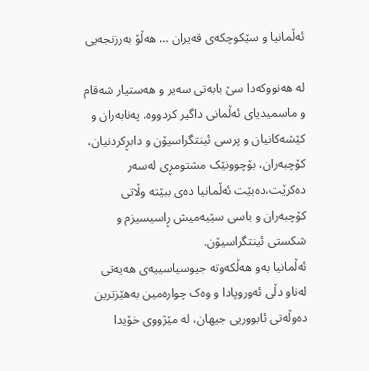ئەڵمانیا و سێکوچکەی قەیران … هەڵۆ بەرزنجەیی

لە هەنووکەدا سێ بابەتی سەیر و هەستیار شەقام و ماسمیدیای ئەڵمانی داگیر کردووە. پەنابەران و کێشەکانیان و پرسی ئینتگراسیۆن و دابڕکردنیان، کۆچبەران، بۆچوونێک مشتومڕی لەسەر دەکرێت،دەبێت ئەڵمانیا دەی ببێتە وڵاتی کۆچبەران و باسی سێیەمیش ڕاسیسیزم و شکستی ئینتگراسیۆن.
ئەڵمانیا بەو هەڵکەوتە جیوسیاسییەی هەیەتی لەناو دڵی ئەوروپادا و وەک چوارەمین بەھێزترین دەوڵەتی ئابووریی جیھان، لە مێژووی خۆیدا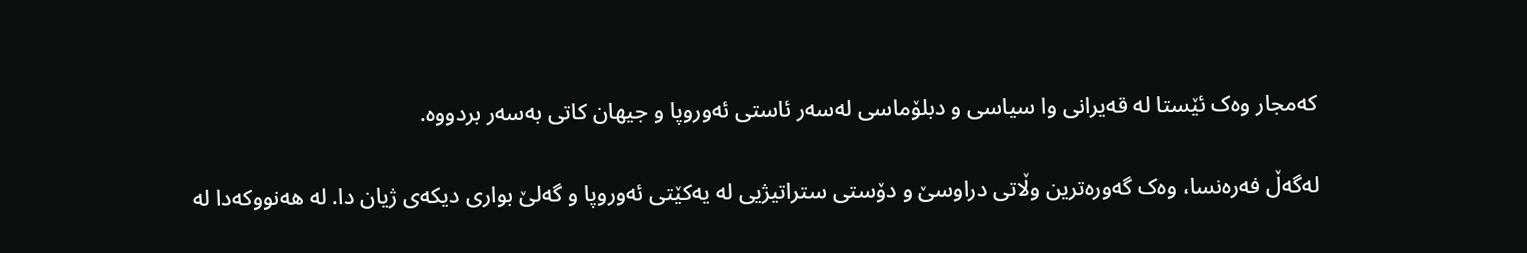کەمجار وەک ئێستا لە قەیرانی وا سیاسی و دبلۆماسی لەسەر ئاستی ئەوروپا و جیھان کاتی بەسەر بردووە.

لەگەڵ فەرەنسا، وەک گەورەترین وڵاتی دراوسێ و دۆستی ستراتیژیی لە یەکێتی ئەوروپا و گەلێ بواری دیکەی ژیان دا. لە ھەنووکەدا لە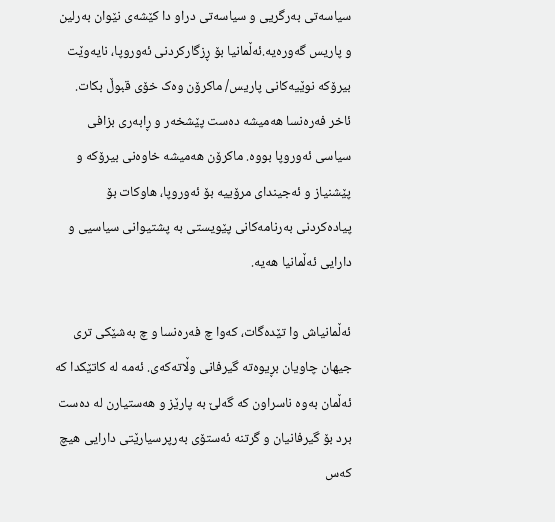سیاسەتی بەرگریی و سیاسەتی دراو دا کێشەی نێوان بەرلین و پاریس گەورەیە.ئەڵمانیا بۆ ڕزگارکردنی ئەوروپا، نایەوێت بیرۆکە نوێیەکانی پاریس/ ماکرۆن وەک خۆی قبوڵ بکات. ئاخر فەرەنسا ھەمیشە دەست پێشخەر و ڕابەری بزافی سیاسی ئەوروپا بووە. ماکرۆن ھەمیشە خاوەنی بیرۆکە و پێشنیاز و ئەجیندای مرۆییە بۆ ئەوروپا، ھاوکات بۆ پیادەکردنی بەرنامەکانی پێویستی بە پشتیوانی سیاسیی و دارایی ئەڵمانیا ھەیە.

ئەڵمانیاش وا تێدەگات، کەوا چ فەرەنسا و چ بەشێکی تری جیھان چاویان بڕیوەتە گیرفانی وڵاتەکەی. ئەمە لە کاتێکدا کە ئەڵمان بەوە ناسراون کە گەلێ بە پارێز و ھەستیارن لە دەست برد بۆ گیرفانیان و گرتنە ئەستۆی بەرپرسیارێتی دارایی ھیچ کەس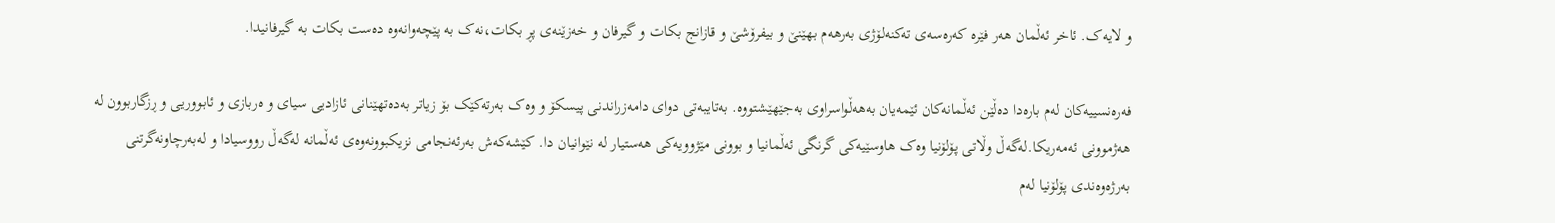و لایەک. ئاخر ئەڵمان ھەر فێرە کەرەسەی تەکنەلۆژی بەرھەم بھێنێ و بیفرۆشێ و قازانج بکات و گیرفان و خەزێنەی پڕ بکات،نەک بە پێچەوانەوە دەست بکات بە گیرفانیدا.

فەرەنسییەکان لەم بارەدا دەڵێن ئەڵمانەکان ئێمەیان بەھەڵواسراوی بەجێھێشتووە. بەتایبەتی دوای دامەزراندنی پیسکۆ و وەک بەرتەکێک بۆ زیاتر بەدەتهێنانی ئازادیی سیای و ەربازی و ئابووریی و ڕزگاربوون لە هەژموونی ئەمەریکا.لەگەڵ وڵاتی پۆلۆنیا وەک ھاوسێیەکی گرنگی ئەڵمانیا و بوونی مێژوویەکی ھەستیار لە نێوانیان دا. کێشەکەش بەرئەنجامی نزیکبوونەوەی ئەڵمانە لەگەڵ رووسیادا و لەبەرچاونەگرتنی بەرژەوەندی پۆلۆنیا لەم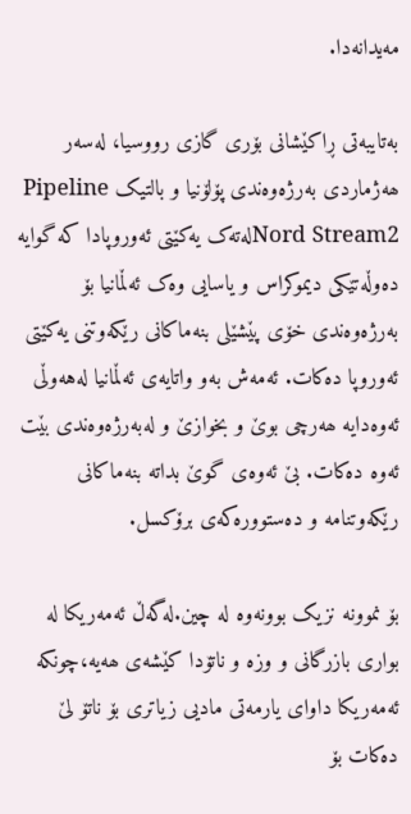مەیدانەدا.

بەتایبەتی ڕاکێشانی بۆری گازی رووسیا، لەسەر ھەژماردی بەرژەوەندی پۆلۆنیا و بالتیک Pipeline Nord Stream2لەتەک یەکێتی ئەوروپادا کە گوایە دەوڵەتێکی دیموکراس و یاسایی وەک ئەڵمانیا بۆ بەرژەوەندی خۆی پێشێلی بنەماکانی رێکەوتنی یەکێتی ئەوروپا دەکات. ئەمەش بەو واتایەی ئەڵمانیا لەهەوڵی ئەوەدایە ھەرچی بوێ و بخوازێ و لەبەرژەوەندی بێت ئەوە دەکات. بێ ئەوەی گوێ بداتە بنەماکانی رێکەوتنامە و دەستوورەکەی برۆکسل.

بۆ نموونە نزیک بوونەوە لە چین.لەگەڵ ئەمەریکا لە بواری بازرگانی و وزە و ناتۆدا کێشەی ھەیە،چونکە ئەمەریکا داوای یارمەتی مادیی زیاتری بۆ ناتۆ لێ دەکات بۆ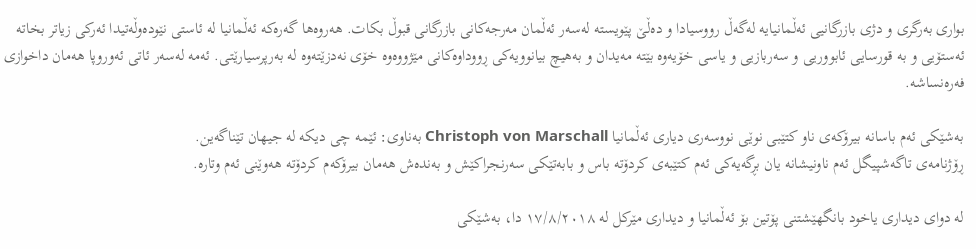بواری بەرگری و دژی بازرگانیی ئەڵمانیایە لەگەڵ رووسیادا و دەڵێ پێویستە لەسەر ئەڵمان مەرجەکانی بازرگانی قبوڵ بکات. ھەروەھا گەرەکە ئەڵمانیا لە ئاستی نێودەوڵەتیدا ئەرکی زیاتر بخاتە ئەستۆیی و بە قورسایی ئابووریی و سەربازیی و یاسی خۆیەوە بێتە مەیدان و بەھیچ بیانوویەکی ڕووداوەکانی مێژووەوە خۆی نەدزێتەوە لە بەرپرسیارێتی. ئەمە لەسەر ئاتی ئەوروپا ھەمان داخوازی فەرەنساشە.

بەشێکی ئەم باسانە بیرۆکەی ناو کتێبی نوێی نووسەری دیاری ئەڵمانیا Christoph von Marschall بەناوی: ئێمە چی دیکە لە جیھان تێناگەین.
ڕۆژنامەی تاگەشپیگل ئەم ناونیشانە یان بڕگەیەکی ئەم کتێبەی کردۆتە باس و بابەتێکی سەرنجراكێش و بەندەش ھەمان بیرۆکەم کردۆتە ھەوێنی ئەم وتارە.

لە دوای دیداری یاخود بانگھێشتنی پۆتین بۆ ئەڵمانیا و دیداری مێرکل لە ١٧/٨/٢٠١٨ دا، بەشێکی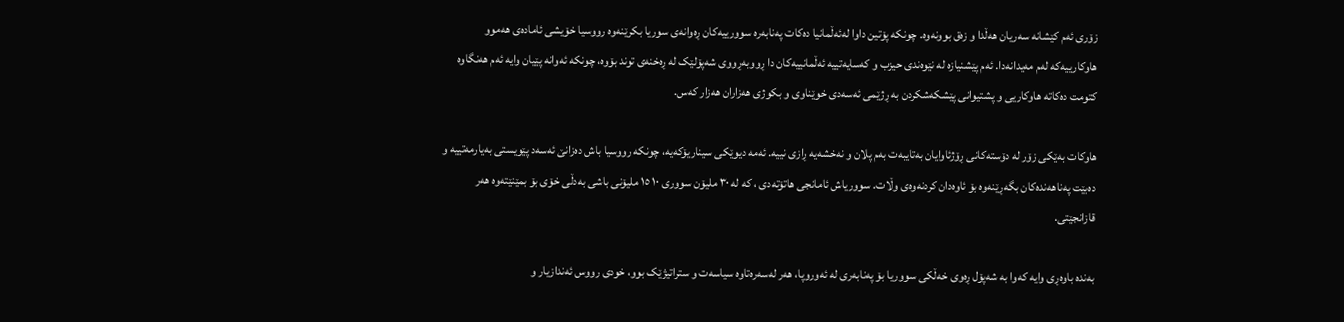زۆری ئەم کێشانە سەریان ھەڵدا و زەق بوونەوە. چونکە پۆتین داوا لەئەڵمانیا دەکات پەنابەرە سوورییەکان ڕەوانەی سوریا بکرێنەوە رووسیا خۆیشی ئامادەی ھەموو ھاوکارییەکە لەم مەیدانەدا. ئەم پێشنیازە لە نێوەندی حیزب و کەسایەتییە ئەڵمانییەکان دا ڕووبەڕووی شەپۆلێک لە ڕەخنەی توند بۆوە، چونکە ئەوانە پێیان وایە ئەم ھەنگاوە کتومت دەکاتە ھاوکاریی و پشتیوانی پێشکەشکردن بە ڕژێمی ئەسەدی خوێناوی و بکوژی ھەزاران ھەزار کەس.

هاوکات بەێکی زۆر لە دۆستەکانی ڕۆژئاوایان بەتایبەت بەم پلان و نەخشەیە ڕازی نییە. ئەمە دیوێکی سیناریۆکەیە، چونکە رووسیا باش دەزانێ ئەسەد پێویستی بەیارمەتییە و دەبێت پەناھەندەکان بگەڕێنەوە بۆ ئاوەدان کردنەوەی وڵات. سووریاش ئامانجی ھاتۆتەدی ، کە لە ٣٠ ملیۆن سووری ١٠ ١٥ ملیۆنی باشی بەدڵی خۆی بۆ بمێنێتەوە ھەر قازانجێتی.

بەندە باوەڕی وایە کەوا بە شەپۆل ڕەوی خەڵکی سووریا بۆ پەنابەری لە ئەوروپا، هەر لەسەرەتاوە سیاسەت و ستراتیژێک بوو، خودی رووس ئەندازیار و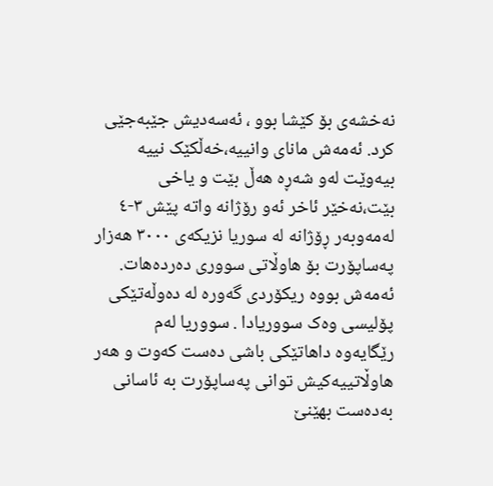نەخشەی بۆ کێشا بوو ، ئەسەدیش جێبەجێی کرد. ئەمەش مانای وانییە،خەڵکێک نییە بیەوێت لەو شەڕە هەڵ بێت و یاخی بێت،نەخێر ئاخر ئەو رۆژانە واتە پێش ٣-٤ لەمەوبەر ڕۆژانە لە سوریا نزیکەی ٣٠٠٠ ھەزار پەساپۆرت بۆ ھاوڵاتی سووری دەردەهات. ئەمەش بووە ریکۆردی گەورە لە دەوڵەتێکی پۆلیسی وەک سووریادا . سووریا لەم رێگایەوە داھاتێکی باشی دەست کەوت و ھەر ھاوڵاتییەکیش توانی پەساپۆرت بە ئاسانی بەدەست بھێنێ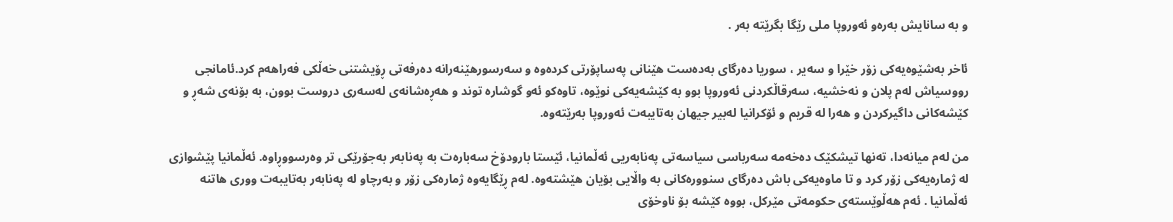و بە سانایش بەرەو ئەوروپا ملی رێگا بگرێتە بەر .

ئاخر بەشێوەیەکی زۆر خێرا و سەیر ، سوریا دەرگای بەدەست ھێنانی پەساپۆرتی کردەوە و سەرسورھێنەرانە دەرفەتی ڕۆیشتنی خەڵکی فەراھەم کرد.ئامانجی رووسیاش لەم پلان و نەخشیە، سەرقاڵکردنی ئەوروپا بوو بە کێشەیەکی نوێوە، تاوەکو ئەو گوشارە توند و ھەڕەشانەی لەسەری دروست بوون، بە بۆنەی شەڕ و کێشەکانی داگیرکردن و ھەرا لە قریم و ئۆکرانیا لەبیر جیھان بەتایبەت ئەوروپا بەرێتەوە.

من لەم میانەدا، تەنھا تیشکێک دەخەمە سەرباسی سیاسەتی پەنابەریی ئەڵمانیا، ئێستا بارودۆخ سەبارەت بە پەنابەر بەجۆرێکی تر وەرسووڕاوە. ئەڵمانیا پێشوازی لە ژمارەیەکی زۆر کرد و تا ماوەیەکی باش دەرگای سنوورەکانی بە واڵایی بۆیان ھێشتەوە. لەم ڕێگایەوە ژمارەکی زۆر و بەرچاو لە پەنابەر بەتایبەت ووری ھاتنە ئەڵمانیا . ئەم ھەڵوێستەی حکومەتی مێرکل، بووە کێشە بۆ ناوخۆی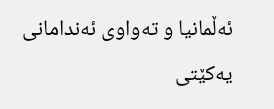ئەڵمانیا و تەواوی ئەندامانی یەکێتی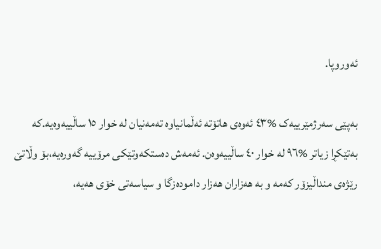ئەوروپا.

بەپێی سەرژمێرییەک %٤٣ ئەوەی هاتۆتە ئەڵمانیاوە تەمەنیان لە خوار ١٥ ساڵییەوەیە.کە بەتێکڕا زیاتر %٩٦ لە خوار ٤٠ ساڵییەوەن. ئەمەش دەستکەوتێکی مرۆییە گەورەیە،بۆ وڵاتێ رێژەی منداڵیزۆر کەمە و بە هەزاران هەزار دامودەزگا و سیاسەتی خۆی هەیە،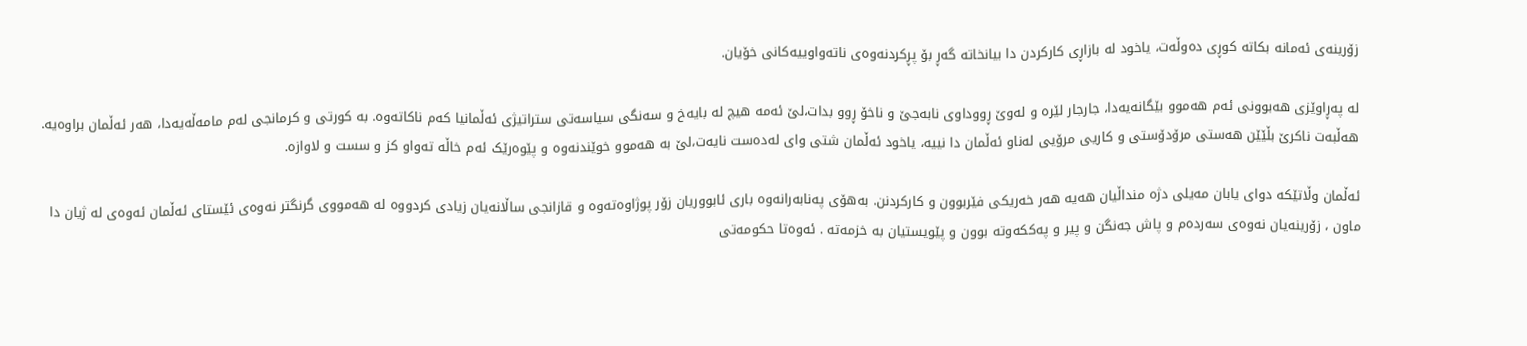زۆرینەی ئەمانە بکاتە کوڕی دەوڵەت، یاخود لە بازاڕی کارکردن دا بیانخاتە گەڕ بۆ پڕکردنەوەی ناتەواوییەکانی خۆیان.

لە پەڕاوێزی هەبوونی ئەم هەموو بێگانەیەدا، جارجار لێرە و لەوێ ڕووداوی نابەجێ و ناخۆ ڕوو بدات،لێ ئەمە هیچ لە بایەخ و سەنگی سیاسەتی ستراتیژی ئەڵمانیا کەم ناکاتەوە. بە کورتی و کرمانجی لەم مامەڵەیەدا، هەر ئەڵمان براوەیە. هەڵبەت ناکرێ بڵێێن هەستی مرۆدۆستی و کاریی مرۆیی لەناو ئەڵمان دا نییە، یاخود ئەڵمان شتی وای لەدەست نایەت،لێ بە هەموو خوێندنەوە و پێوەرێک ئەم خاڵە تەواو کز و سست و لاوازە.

ئەڵمان وڵاتێکە دوای یابان مەیلی دژە منداڵیان ھەیە ھەر خەریکی فێربوون و کارکردنن. بەھۆی پەنابەرانەوە باری ئابووریان زۆر پوژاوەتەوە و قازانجی ساڵانەیان زیادی کردووە لە ھەمووی گرنگتر نەوەی ئێستای ئەڵمان ئەوەی لە ژیان دا ماون ، زۆرینەیان نەوەی سەردەم و پاش جەنگن و پیر و پەککەوتە بوون و پێویستیان بە خزمەتە . ئەوەتا حکومەتی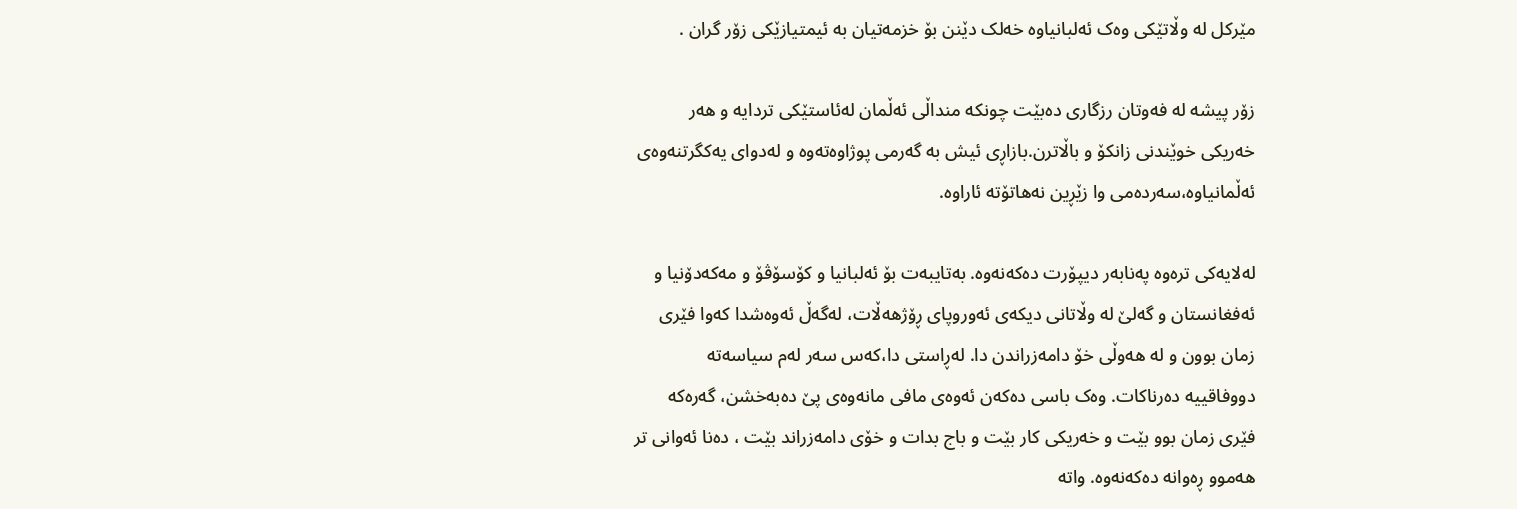مێرکل لە وڵاتێکی وەک ئەلبانیاوە خەلک دێنن بۆ خزمەتیان بە ئیمتیازێکی زۆر گران .

زۆر پیشە لە فەوتان رزگاری دەبێت چونکە منداڵی ئەڵمان لەئاستێکی تردایە و ھەر خەریکی خوێندنی زانکۆ و باڵاترن.بازاڕی ئیش بە گەرمی پوژاوەتەوە و لەدوای یەکگرتنەوەی ئەڵمانیاوە،سەردەمی وا زێڕین نەهاتۆتە ئاراوە.

لەلایەکی ترەوە پەنابەر دیپۆرت دەکەنەوە. بەتایبەت بۆ ئەلبانیا و کۆسۆڤۆ و مەکەدۆنیا و ئەفغانستان و گەلێ لە وڵاتانی دیکەی ئەوروپای ڕۆژهەڵات، لەگەڵ ئەوەشدا کەوا فێری زمان بوون و لە هەوڵی خۆ دامەزراندن دا. لەڕاستی دا،کەس سەر لەم سیاسەتە دووفاقییە دەرناکات. وەک باسی دەکەن ئەوەی مافی مانەوەی پێ دەبەخشن، گەرەکە فێری زمان بوو بێت و خەریکی کار بێت و باج بدات و خۆی دامەزراند بێت ، دەنا ئەوانی تر ھەموو ڕەوانە دەکەنەوە. واتە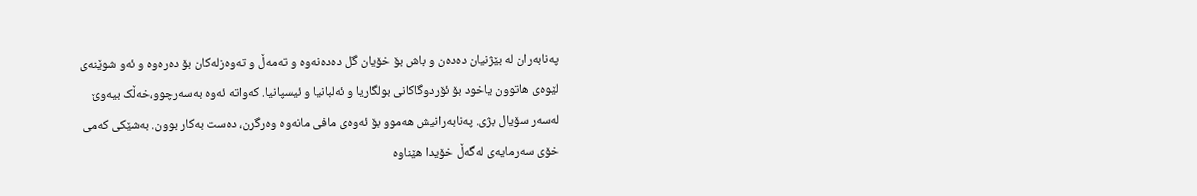پەنابەران لە بێژنیان دەدەن و باش بۆ خۆیان گل دەدەنەوە و تەمەڵ و تەوەزلەکان بۆ دەرەوە و ئەو شوێنەی لێوەی ھاتوون یاخود بۆ ئۆردوگاکانی بولگاریا و ئەلبانیا و ئیسپانیا. کەواتە ئەوە بەسەرچوو،خەڵک بیەوێ لەسەر سۆیال بژی. پەنابەرانیش هەموو بۆ ئەوەی مافی مانەوە وەرگرن، دەست بەکار بوون. بەشێکی کەمی خۆی سەرمایەی لەگەڵ خۆیدا هێناوە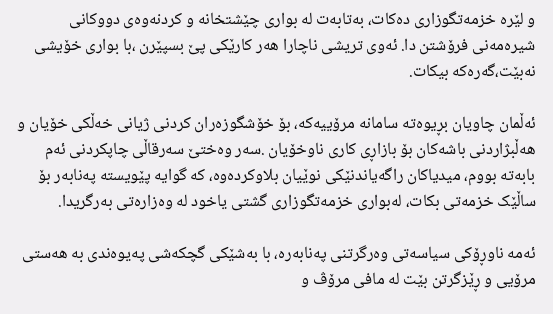و لێرە خزمەتگوزاری دەکات، بەتابەت لە بواری چێشتخانە و کردنەوەی دووکانی شیرەمەنی فرۆشتن دا. ئەوی تریشی ناچارا هەر کارێکی پێ بسپێرن ،با بواری خۆیشی نەبێت،گەرەکە بیکات.

ئەڵمان چاویان بڕیوەتە سامانە مرۆییەکە، بۆ خۆشگوزەران کردنی ژیانی خەڵکی خۆیان و ھەڵبژاردنی باشەکان بۆ بازاڕی کاری ناوخۆیان .سەر وەختێ سەرقاڵی چاپکردنی ئەم بابەتە بووم، میدیاکان راگەیاندنێکی نوێیان بلاوکردەوە، کە گوایە پێویستە پەنابەر بۆ ساڵێک خزمەتی بکات، لەبواری خزمەتگوزاری گشتی یاخود لە وەزارەتی بەرگریدا.

ئەمە ناوڕۆکی سیاسەتی وەرگرتنی پەنابەرە، با بەشێکی گچکەشی پەیوەندی بە هەستی مرۆیی و ڕێزگرتن بێت لە مافی مرۆڤ و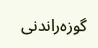گوزەراندنی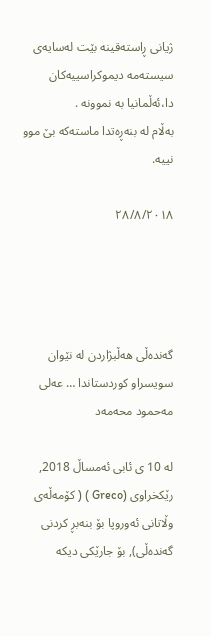ژیانی ڕاستەقینە بێت لەسایەی سیستەمە دیموکراسییەکان دا،ئەڵمانیا بە نموونە .
بەڵام لە بنەڕەتدا ماستەکە بێ موو نییە.

٢٨/٨/٢٠١٨




گەندەڵی هەڵبژاردن لە نێوان سویسراو كوردستاندا … عەلی مەحمود محەمەد

لە 10 ی ئابی ئەمساڵ 2018, رێكخراوی (Greco ) ( كۆمەڵەی وڵاتانی ئەوروپا بۆ بنەبڕ كردنی گەندەڵی), بۆ جارێكی دیكە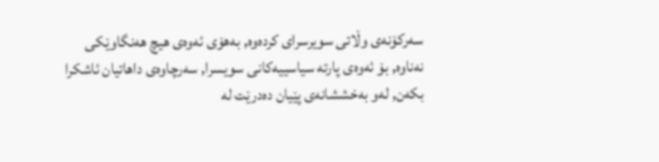سەركۆنەی وڵاتی سویرسرای كردەوە, بەهۆی ئەوەی هیچ هەنگاوێكی نەناوە, بۆ ئەوەی پارتە سیاسییەكانی سویسرا, سەرچاوەی داهاتیان ئاشكرا بكەن, لەو بەخششانەی پێیان دەدرێت لە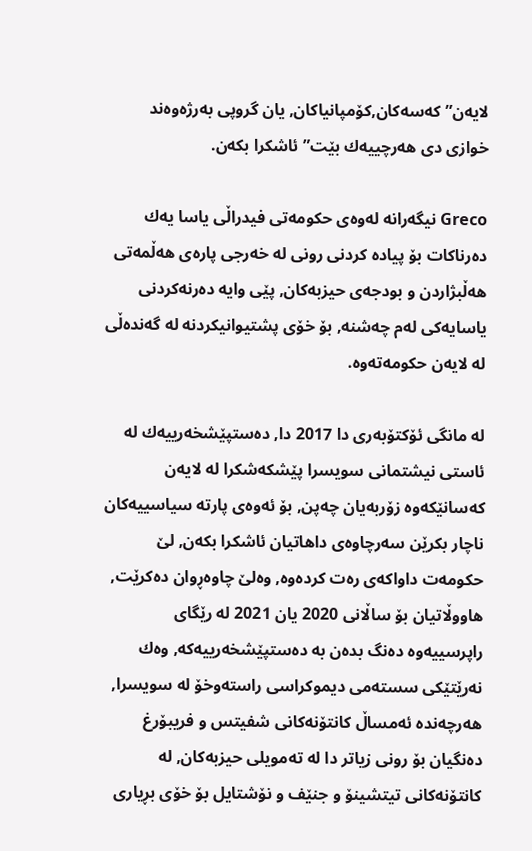لایەن”كەسەكان,كۆمپانیاكان, یان گروپی بەرژەوەند خوازی دی هەرچییەك بێت”ئاشكرا بكەن.

Greco نیگەرانە لەوەی حكومەتی فیدراڵی یاسا یەك دەرناكات بۆ پیادە كردنی رونی لە خەرجی پارەی هەڵمەتی هەڵبژاردن و بودجەی حیزبەكان, پێی وایە دەرنەكردنی یاسایەكی لەم چەشنە, بۆ خۆی پشتیوانیكردنە لە گەندەڵی لە لایەن حكومەتەوە.

لە مانگی ئۆكتۆبەری دا 2017 دا, دەستپێشخەرییەك لە ئاستی نیشتمانی سویسرا پێشكەشكرا لە لایەن كەسانێكەوە زۆربەیان چەپن, بۆ ئەوەی پارتە سیاسییەكان ناچار بكرێن سەرچاوەی داهاتیان ئاشكرا بكەن, لێ حكومەت داواكەی رەت كردەوە, وەلێ چاوەڕوان دەكرێت, هاووڵاتیان بۆ ساڵانی 2020 یان 2021 لە رێگای راپرسییەوە دەنگ بدەن بە دەستپێشخەرییەكە, وەك نەرێتێكی سستەمی دیموكراسی راستەوخۆ لە سویسرا, هەرچەندە ئەمساڵ كانتۆنەكانی شفیتس و فریبۆرغ دەنگیان بۆ رونی زیاتر دا لە تەمویلی حیزبەكان, لە كانتۆنەكانی تیتشینۆ و جنێف و نۆشتایل بۆ خۆی بڕیاری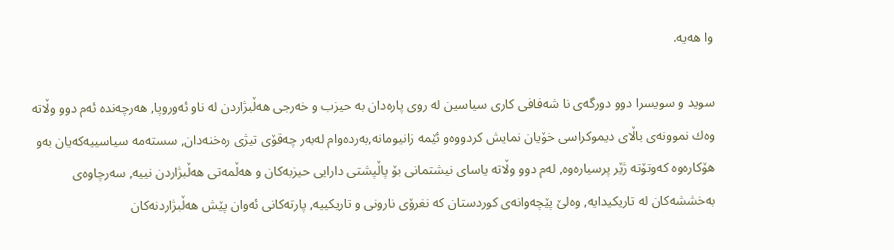وا هەیە.

سوید و سویسرا دوو دورگەی نا شەفافی كاری سیاسین لە روی پارەدان بە حیزب و خەرجی هەڵبژاردن لە ناو ئەوروپا, هەرچەندە ئەم دوو وڵاتە وەك نموونەی باڵای دیموكراسی خۆیان نمایش كردووەو ئێمە زانیومانە,بەردەوام لەبەر چەقۆی تیژی رەخنەدان, سستەمە سیاسییەكەیان بەو هۆكارەوە كەوتۆتە ژێر پرسیارەوە, لەم دوو وڵاتە یاسای نیشتمانی بۆ پاڵپشتی دارایی حیزبەكان و هەڵمەتی هەڵبژاردن نییە, سەرچاوەی بەخششەكان لە تاریكیدایە, وەلێ پێچەوانەی كوردستان كە نغرۆی نارونی و تاریكییە, پارتەكانی ئەوان پێش هەڵبژاردنەكان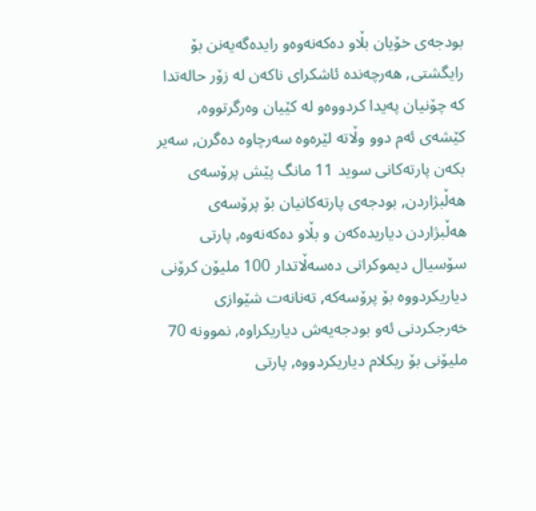بودجەی خۆیان بڵاو دەكەنەوەو رایدەگەیەنن بۆ رایگشتی, هەرچەندە ئاشكرای ناكەن لە زۆر حالەتدا كە چۆنیان پەیدا كردووەو لە كێیان وەرگرتووە, كێشەی ئەم دوو وڵاتە لێرەوە سەرچاوە دەگرن, سەیر بكەن پارتەكانی سوید 11 مانگ پێش پرۆسەی هەڵبژاردن, بودجەی پارتەكانیان بۆ پرۆسەی هەڵبژاردن دیاریدەكەن و بڵاو دەكەنەوە, پارتی سۆسیال دیموكراتی دەسەڵاتدار 100 ملیۆن كرۆنی دیاریكردووە بۆ پرۆسەكە, تەنانەت شێوازی خەرجكردنی ئەو بودجەیەش دیاریكراوە, نموونە 70 ملیۆنی بۆ ریكلام دیاریكردووە, پارتی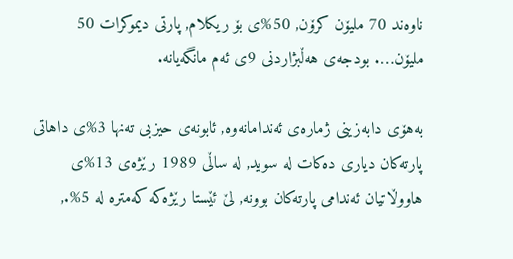ناوەند 70 ملیۆن كرۆن, 50%ی بۆ ریكلام, پارتی دیموكرات 50 ملیۆن…. بودجەی هەڵبژاردنی 9ی ئەم مانگەیانە.

بەهۆی دابەزینی ژمارەی ئەندامانەوە, ئابونەی حیزبی تەنها 3%ی داهاتی پارتەكان دیاری دەكات لە سوید, لە ساڵی 1989 رێژەی 13%ی هاووڵاتیان ئەندامی پارتەكان بوونە, لێ ئێستا رێژەكە كەمترە لە 5%.,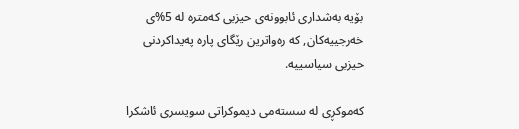بۆیە بەشداری ئابوونەی حیزبی كەمترە لە 5%ی خەرجییەكان, كە رەواترین رێگای پارە پەیداكردنی حیزبی سیاسییە.

كەموكڕی لە سستەمی دیموكراتی سویسری ئاشكرا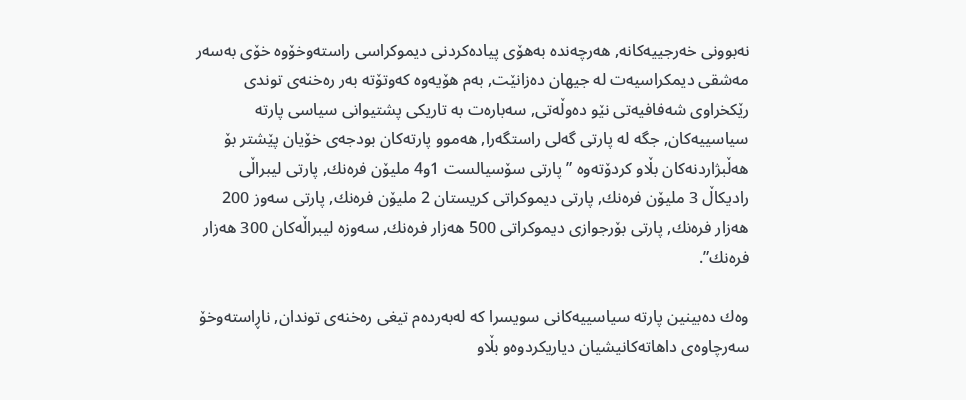نەبوونی خەرجییەكانە, هەرچەندە بەهۆی پیادەكردنی دیموكراسی راستەوخۆوە خۆی بەسەر مەشقی دیمكراسیەت لە جیهان دەزانێت, بەم هۆیەوە كەوتۆتە بەر رەخنەی توندی رێكخراوی شەفافیەتی نێو دەوڵەتی, سەبارەت بە تاریكی پشتیوانی سیاسی پارتە سیاسییەكان, جگە لە پارتی گەلی راستگەرا, هەموو پارتەكان بودجەی خۆیان پێشتر بۆ هەڵبژاردنەكان بڵاو كردۆتەوە ” پارتی سۆسیالست 1و4 ملیۆن فرەنك, پارتی لیبراڵی رادیكاڵ 3 ملیۆن فرەنك, پارتی دیموكراتی كریستان 2 ملیۆن فرەنك, پارتی سەوز 200 هەزار فرەنك, پارتی بۆرجوازی دیموكراتی 500 هەزار فرەنك, سەوزە لیبراڵەكان 300 هەزار فرەنك”.

وەك دەبینین پارتە سیاسییەكانی سویسرا كە لەبەردەم تیغی رەخنەی توندان, ناڕاستەوخۆ سەرچاوەی داهاتەكانیشیان دیاریكردوەو بڵاو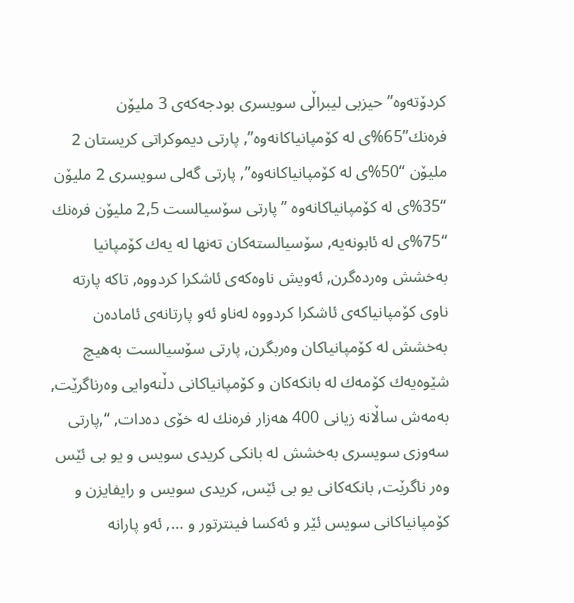كردۆتەوە” حیزبی لیبراڵی سویسری بودجەكەی 3 ملیۆن فرەنك”65%ی لە كۆمپانیاكانەوە”, پارتی دیموكراتی كریستان 2 ملیۆن “50%ی لە كۆمپانیاكانەوە”, پارتی گەلی سویسری 2 ملیۆن “35%ی لە كۆمپانیاكانەوە ” پارتی سۆسیالست 2,5 ملیۆن فرەنك “75%ی لە ئابونەیە, سۆسیالستەكان تەنها لە یەك كۆمپانیا بەخشش وەردەگرن, ئەویش ناوەكەی ئاشكرا كردووە, تاكە پارتە ناوی كۆمپانیاكەی ئاشكرا كردووە لەناو ئەو پارتانەی ئامادەن بەخشش لە كۆمپانیاكان وەربگرن, پارتی سۆسیالست بەهیچ شێوەیەك كۆمەك لە بانكەكان و كۆمپانیاكانی دڵنەوایی وەرناگرێت, بەمەش ساڵانە زیانی 400 هەزار فرەنك لە خۆی دەدات, “,پارتی سەوزی سویسری بەخشش لە بانكی كریدی سویس و یو بی ئێس وەر ناگرێت, بانكەكانی یو بی ئێس, كریدی سویس و رایفایزن و كۆمپانیاكانی سویس ئێر و ئەكسا فینترتور و …, ئەو پارانە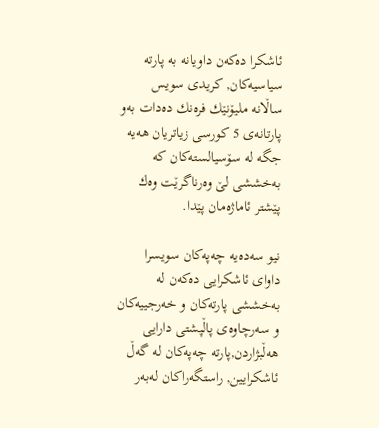ئاشكرا دەكەن داویانە بە پارتە سیاسیەكان, كریدی سویس ساڵانە ملیۆنێك فرەنك دەدات بەو پارتانەی 5 كورسی زیاتریان هەیە جگە لە سۆسیالستەكان كە بەخششی لێ وەرناگرێت وەك پێشتر ئاماژەمان پێدا.

نیو سەدەیە چەپەكان سویسرا داوای ئاشكرایی دەكەن لە بەخششی پارتەكان و خەرجییەكان و سەرچاوەی پاڵپشتی دارایی هەڵبژاردن,پارتە چەپەكان لە گەڵ ئاشكرایین, راستگەراكان لەبەر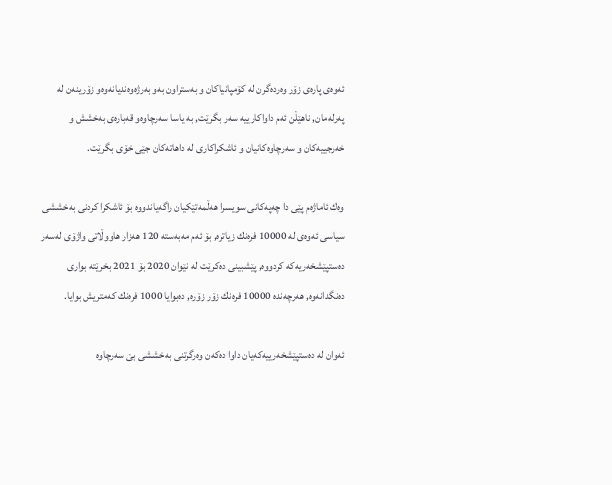ئەوەی پارەی زۆر وەردەگرن لە كۆمپانیاكان و بەستراون بەو بەرژەوەندیانەوەو زۆرینەن لە پەرلەمان, ناهێڵن ئەم داواكارییە سەر بگرێت, بە یاسا سەرچاوەو قەبارەی بەخشش و خەرجییەكان و سەرچاوەكانیان و ئاشكراكاری لە داهاتەكان جێی خۆی بگرێت.

وەك ئاماژەم پێی دا چەپەكانی سویسرا هەڵمەتێكیان راگەیاندووە بۆ ئاشكرا كردنی بەخششی سیاسی ئەوەی لە 10000 فرەنك زیاترە, بۆ ئەم مەبەستە 120 هەزار هاووڵاتی واژۆی لەسەر دەستپێشخەریەكە كردووە, پێشبینی دەكرێت لە نێوان 2020 بۆ 2021 بخرێتە بواری دەنگدانەوە, هەرچەندە 10000 فرەنك زۆر زۆرە, دەبوایا 1000 فرەنك كەمتریش بوایا.

ئەوان لە دەستپێشخەرییەكەیان داوا دەكەن وەرگرتنی بەخششی بێ سەرچاوە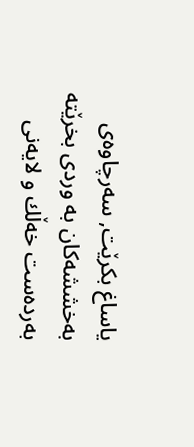یاساغ بكرێت, سەرچاوەی بەخششەكان بە وردی بخرێتە بەردەست خەڵك و لایەنی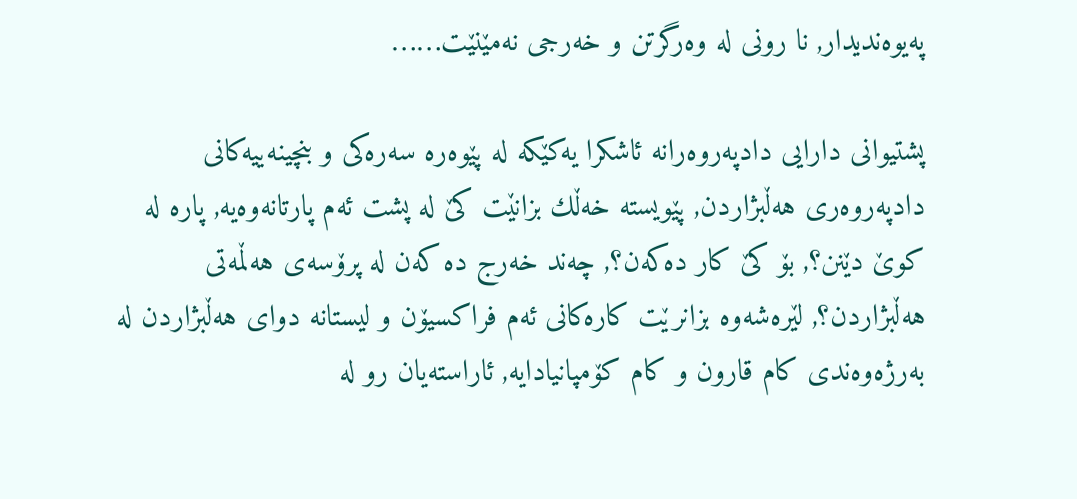پەیوەندیدار, نا رونی لە وەرگرتن و خەرجی نەمێنێت……

پشتیوانی دارایی دادپەروەرانە ئاشكرا یەكێكە لە پێوەرە سەرەكی و بنچینەییەكانی دادپەروەری هەڵبژاردن, پێویستە خەڵك بزانێت كێ لە پشت ئەم پارتانەوەیە, پارە لە كوێ دێنن؟, بۆ كێ كار دەكەن؟, چەند خەرج دە كەن لە پرۆسەی هەڵمەتی هەڵبژاردن؟, لێرەشەوە بزانرێت كارەكانی ئەم فراكسیۆن و لیستانە دوای هەڵبژاردن لە بەرژەوەندی كام قارون و كام كۆمپانیادایە, ئاراستەیان رو لە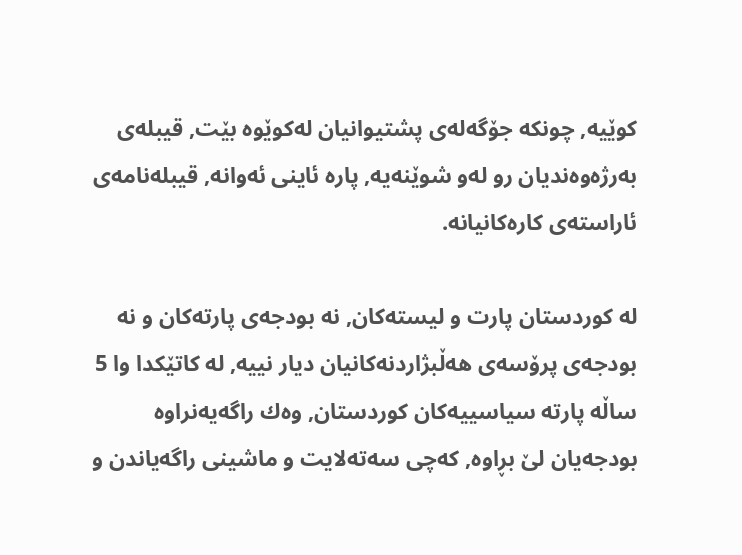كوێیە, چونكە جۆگەلەی پشتیوانیان لەكوێوە بێت, قیبلەی بەرژەوەندیان رو لەو شوێنەیە, پارە ئاینی ئەوانە, قیبلەنامەی ئاراستەی كارەكانیانە.

لە كوردستان پارت و لیستەكان, نە بودجەی پارتەكان و نە بودجەی پرۆسەی هەڵبژاردنەكانیان دیار نییە, لە كاتێكدا وا 5 ساڵە پارتە سیاسییەكان كوردستان, وەك راگەیەنراوە بودجەیان لێ بڕاوە, كەچی سەتەلایت و ماشینی راگەیاندن و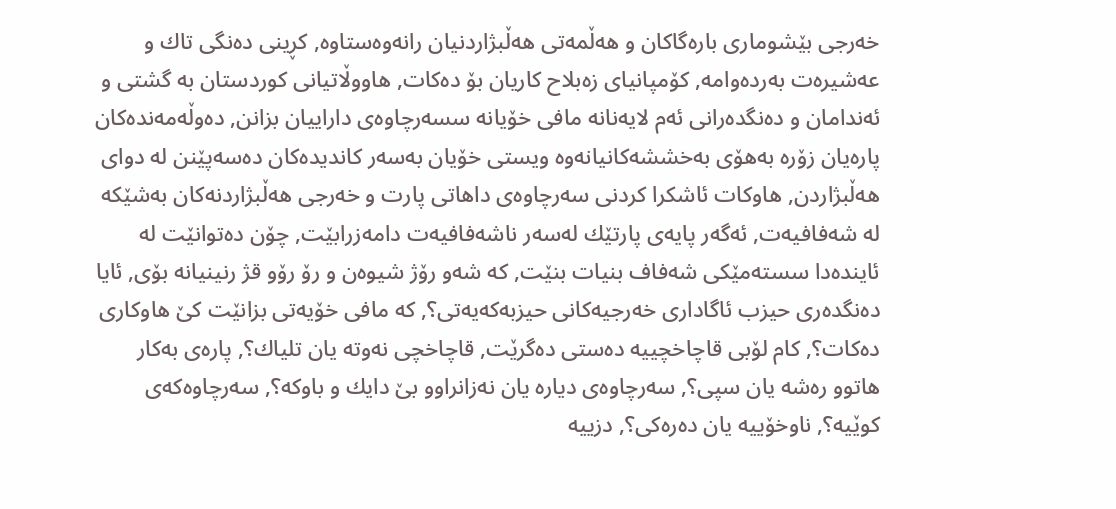خەرجی بێشوماری بارەگاكان و هەڵمەتی هەڵبژاردنیان رانەوەستاوە, كڕینی دەنگی تاك و عەشیرەت بەردەوامە, كۆمپانیای زەبلاح كاریان بۆ دەكات, هاووڵاتیانی كوردستان بە گشتی و ئەندامان و دەنگدەرانی ئەم لایەنانە مافی خۆیانە سسەرچاوەی داراییان بزانن, دەوڵەمەندەكان پارەیان زۆرە بەهۆی بەخششەكانیانەوە ویستی خۆیان بەسەر كاندیدەكان دەسەپێنن لە دوای هەڵبژاردن, هاوكات ئاشكرا كردنی سەرچاوەی داهاتی پارت و خەرجی هەڵبژاردنەكان بەشێكە لە شەفافیەت, ئەگەر پایەی پارتێك لەسەر ناشەفافیەت دامەزرابێت, چۆن دەتوانێت لە ئایندەدا سستەمێكی شەفاف بنیات بنێت, كە شەو رۆژ شیوەن و رۆ رۆو قژ رنینیانە بۆی, ئایا دەنگدەری حیزب ئاگاداری خەرجیەكانی حیزبەكەیەتی؟, كە مافی خۆیەتی بزانێت كێ هاوكاری دەكات؟, كام لۆبی قاچاخچییە دەستی دەگرێت, قاچاخچی نەوتە یان تلیاك؟, پارەی بەكار هاتوو رەشە یان سپی؟, سەرچاوەی دیارە یان نەزانراوو بێ دایك و باوكە؟, سەرچاوەكەی كوێیە؟, ناوخۆییە یان دەرەكی؟, دزییە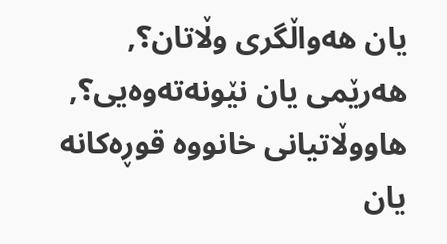یان هەواڵگری وڵاتان؟, هەرێمی یان نێونەتەوەیی؟, هاووڵاتیانی خانووە قوڕەكانە یان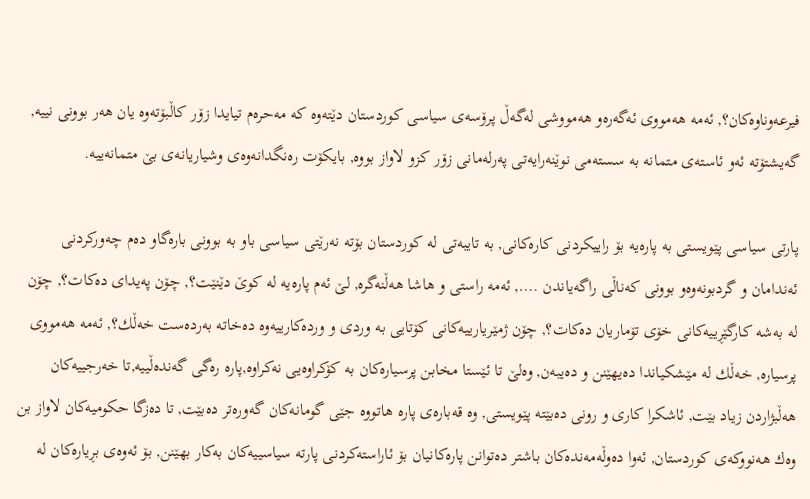فیرعەوناوەكان؟, ئەمە هەمووی ئەگەرەو هەمووشی لەگەڵ پرۆسەی سیاسی كوردستان دێتەوە كە مەحرەم تیایدا زۆر كاڵبۆتەوە یان هەر بوونی نییە, گەیشتۆتە ئەو ئاستەی متمانە بە سستەمی نوێنەرایەتی پەرلەمانی زۆر كزو لاواز بووە, بایكۆت رەنگدانەوەی وشیاریانەی بێ متمانەییە.

پارتی سیاسی پێویستی بە پارەیە بۆ راییكردنی كارەكانی, بە تایبەتی لە كوردستان بۆتە نەرێتی سیاسی باو بە بوونی بارەگاو دەم چەوركردنی ئەندامان و گردبونەوەو بوونی كەناڵی راگەیاندن …., ئەمە راستی و هاشا هەڵنەگرە, لێ ئەم پارەیە لە كوێ دێنێت؟, چۆن پەیدای دەكات؟, چۆن لە بەشە كارگێڕییەكانی خۆی تۆماریان دەكات؟, چۆن ژمێریارییەكانی كۆتایی بە وردی و وردەكارییەوە دەخاتە بەردەست خەڵك؟, ئەمە هەمووی پرسیارە, خەڵك لە مێشكیاندا دەیهێنن و دەیبەن, وەلێ تا ئێستا مخابن پرسیارەكان بە كۆكراوەیی نەكراوە,پارە رەگی گەندەڵییە,تا خەرجییەكان هەڵبژاردن زیاد بێت, ئاشكرا كاری و رونی دەبێتە پێویستی, وە قەبارەی پارە هاتووە جێی گومانەكان گەورەتر دەبێت, تا دەزگا حكومیەكان لاواز بن وەك هەنووكەی كوردستان, ئەوا دەوڵەمەندەكان باشتر دەتوانن پارەكانیان بۆ ئاراستەكردنی پارتە سیاسییەكان بەكار بهێنن, بۆ ئەوەی بڕیارەكان لە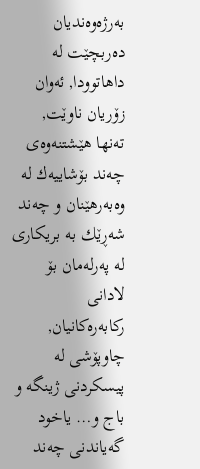بەرژەوەندیان دەربچێت لە داهاتوودا, ئەوان زۆریان ناوێت, تەنها هێشتنەوەی چەند بۆشاییەك لە وەبەرهێنان و چەند شەڕێك بە بریكاری لە پەرلەمان بۆ لادانی ركابەرەكانیان, چاوپۆشی لە پیسكردنی ژینگە و باج و… یاخود گەیاندنی چەند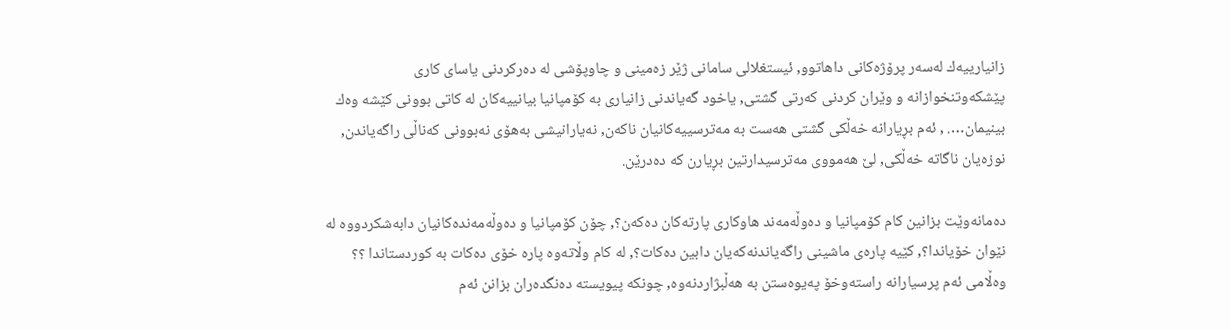زانیارییەك لەسەر پرۆژەكانی داهاتوو, ئیستغلالی سامانی ژێر زەمینی و چاوپۆشی لە دەركردنی یاسای كاری پێشكەوتنخوازانە و وێران كردنی كەرتی گشتی, یاخود گەیاندنی زانیاری بە كۆمپانیا بیانییەكان لە كاتی بوونی كێشە وەك بینیمان…. , ئەم بڕیارانە خەڵكی گشتی هەست بە مەترسییەكانیان ناكەن, نەیارانیشی بەهۆی نەبوونی كەناڵی راگەیاندن, نوزەیان ناگاتە خەڵكی, لێ هەمووی مەترسیدارتین بڕیارن كە دەدرێن.

دەمانەوێت بزانین كام كۆمپانیا و دەوڵەمەند هاوكاری پارتەكان دەكەن؟, چۆن كۆمپانیا و دەوڵەمەندەكانیان دابەشكردووە لە نێوان خۆیاندا؟, كێیە پارەی ماشینی راگەیاندنەكەیان دابین دەكات؟, لە كام وڵاتەوە پارە خۆی دەكات بە كوردستاندا ؟؟ وەڵامی ئەم پرسیارانە راستەوخۆ پەیوەستن بە هەڵبژاردنەوە, چونكە پیویستە دەنگدەران بزانن ئەم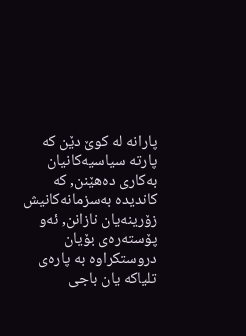پارانە لە كوێ دێن كە پارتە سیاسیەكانیان بەكاری دەهێنن, كە كاندیدە بەسزمانەكانیش زۆرینەیان نازانن, ئەو پۆستەرەی بۆیان دروستكراوە بە پارەی تلیاكە یان باجی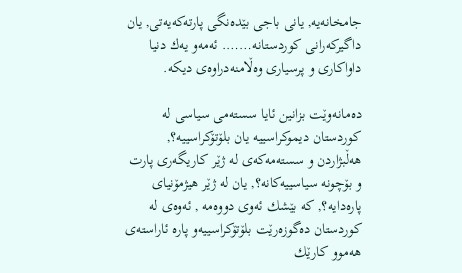جامخانەیە, یانی باجی بێدەنگی پارتەكەیەتی, یان داگیركەرانی كوردستانە……. ئەمەو یەك دنیا داواكاری و پرسیاری وەڵامنەدراوەی دیكە.

دەمانەوێت بزانین ئایا سستەمی سیاسی لە كوردستان دیموكراسییە یان بلۆتۆكراسییە؟, هەڵبژاردن و سستەمەكەی لە ژێر كاریگەری پارت و بۆچونە سیاسییەكانە؟, یان لە ژێر هیژمۆنیای پارەدایە؟, كە بێشك ئەوی دووەمە , ئەوەی لە كوردستان دەگوزەرێت بلۆتۆكراسییەو پارە ئاراستەی هەموو كارێك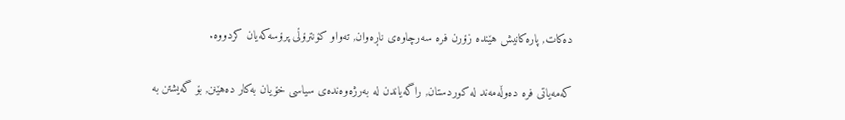دەكات, پارەكانیش هێندە زۆرن فرە سەرچاوەی ناڕەوان, تەواو كۆنترۆڵی پرۆسەكەیان كردووە.

كەمەیاتی فرە دەوڵەمەند لە كوردستان, راگەیاندن لە بەرژەوەندەی سیاسی خۆیان بەكار دەهێنن, بۆ گەیشتن بە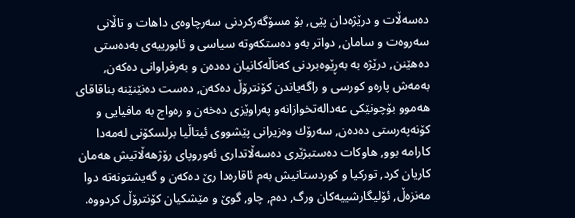دەسەڵات و درێژەدان پێی, بۆ مسۆگەركردنی سەرچاوەی داهات و تاڵانی سەروەت و سامان, دواتر بەو دەستكەوتە سیاسی و ئابورییەی بەدەستی دەهێنن, درێژە بە بەڕێوەبردنی كەناڵەكانیان دەدەن و بەرفراوانی دەكەن, بەمەش پارەو كورسی و راگەیاندن كۆنترۆڵ دەكەن, دەست دەنێنێنە بناقاقای هەموو بۆچونێكی عەدالەتخوازانەو پەراوێزی دەخەن و رەواج بە مافیایی و كۆنەپەرستی دەدەن, سەرۆك وەزیرانی پێشووی ئیتاڵیا برلسكۆنی لەمەدا كارامە بوو, هاوكات دەستبژێری دەسەڵاتداری ئەوروپای رۆژهەڵاتیش هەمان كاریان كرد, توركیا و كوردستانیش بەم ئاقارەدا رێ دەكەن و گەیشتونەتە دوا مەنزەڵ, ئۆلیگارشییەكان ورگ, دەم, چاو, گوێ و مێشكیان كۆنترۆڵ كردووە.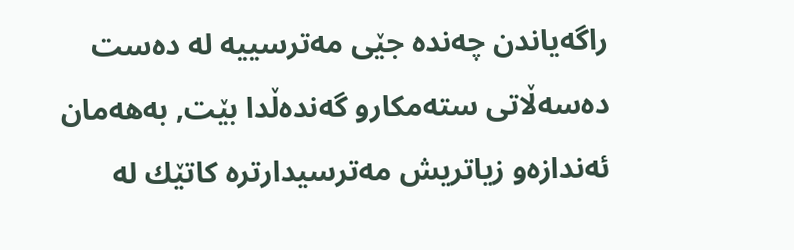راگەیاندن چەندە جێی مەترسییە لە دەست دەسەڵاتی ستەمكارو گەندەڵدا بێت, بەهەمان ئەندازەو زیاتریش مەترسیدارترە كاتێك لە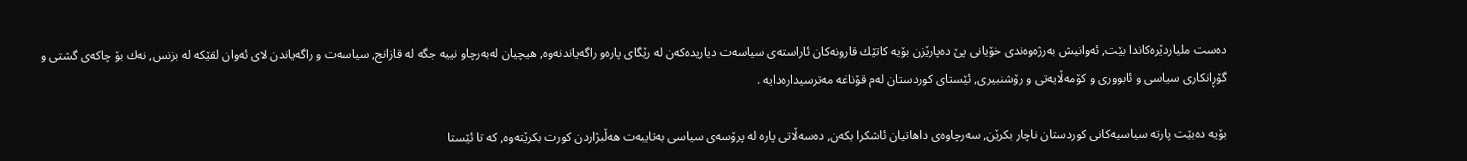دەست ملیاردێرەكاندا بێت, ئەوانیش بەرژەوەندی خۆیانی پێ دەپارێزن بۆیە كاتێك قارونەكان ئاراستەی سیاسەت دیاریدەكەن لە رێگای پارەو راگەیاندنەوە, هیچیان لەبەرچاو نییە جگە لە قازانج, سیاسەت و راگەیاندن لای ئەوان لقێكە لە بزنس, نەك بۆ چاكەی گشتی و گۆڕانكاری سیاسی و ئابووری و كۆمەڵایەتی و رۆشنبیری, ئێستای كوردستان لەم قۆناغە مەترسیدارەدایە .

بۆیە دەبێت پارتە سیاسیەكانی كوردستان ناچار بكرێن, سەرچاوەی داهاتیان ئاشكرا بكەن, دەسەڵاتی پارە لە پرۆسەی سیاسی بەتایبەت هەڵبژاردن كورت بكرێتەوە, كە تا ئێستا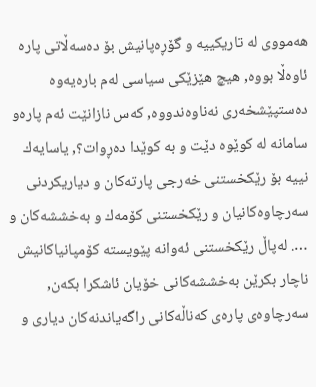هەمووی لە تاریكییە و گۆڕەپانیش بۆ دەسەڵاتی پارە ئاوەڵا بووە, هیچ هێزێكی سیاسی لەم بارەیەوە دەستپێشخەری نەناوەندووە, كەس نازانێت ئەم پارەو سامانە لە كوێوە دێت و بە كوێدا دەڕوات؟, یاسایەك نییە بۆ رێكخستنی خەرجی پارتەكان و دیاریكردنی سەرچاوەكانیان و رێكخستنی كۆمەك و بەخششەكان و …. لەپاڵ رێكخستنی ئەوانە پێویستە كۆمپانیاكانیش ناچار بكرێن بەخششەكانی خۆیان ئاشكرا بكەن, سەرچاوەی پارەی كەناڵەكانی راگەیاندنەكان دیاری و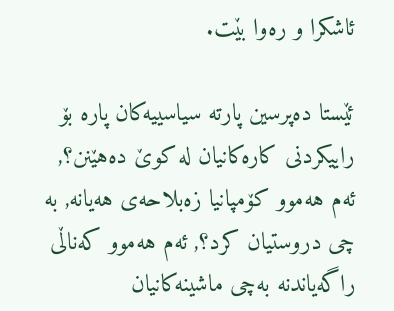ئاشكرا و رەوا بێت.

ئێستا دەپرسین پارتە سیاسییەكان پارە بۆ راییكردنی كارەكانیان لە كوێ دەهێنن؟, ئەم هەموو كۆمپانیا زەبلاحەی هەیانە, بە چی دروستیان كرد؟, ئەم هەموو كەناڵی راگەیاندنە بەچی ماشینەكانیان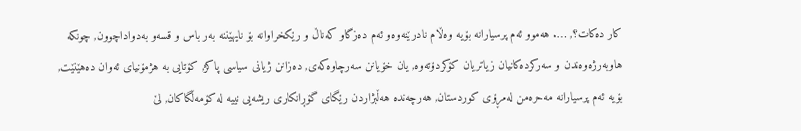كار دەكات؟, …. هەموو ئەم پرسیارانە بۆیە وەڵام نادرێنەوەو ئەم دەزگاو كەناڵ و رێكخراوانە بۆ نایهێننە بەر باس و قسەو بەدواداچوون, چونكە هاوبەرژەوەندن و سەركردەكانیان زیاتریان كۆكردۆتەوە, یان خۆیانن سەرچاوەكەی, دەزانن ژیانی سیاسی پاكژ, كۆتایی بە هژمۆنیای ئەوان دەهێنێت, بۆیە ئەم پرسیارانە مەحرەمن لەمڕۆی كوردستان, هەرچەندە هەڵبژاردن رێگای گۆڕانكاری ریشەیی نییە لە كۆمەڵگاكان, لێ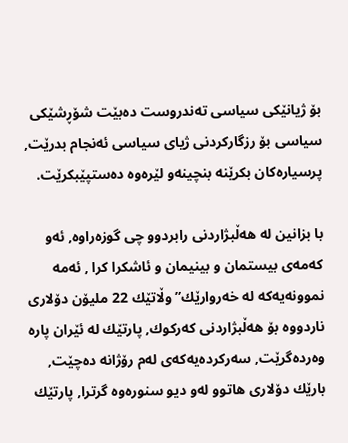بۆ ژیانێكی سیاسی تەندروست دەبێت شۆڕشێكی سیاسی بۆ رزگاركردنی ژیای سیاسی ئەنجام بدرێت, پرسیارەكان بكرێنە بنچینەو لێرەوە دەستپێبكرێت.

با بزانین لە هەڵبژاردنی رابردوو چی گوزەراوە, ئەو كەمەی بیستمان و بینیمان و ئاشكرا كرا , ئەمە نموونەیەكە لە خەروارێك” وڵاتێك 22 ملیۆن دۆلاری ناردووە بۆ هەڵبژاردنی كەركوك, پارتێك لە ئێران پارە وەردەگرێت, سەركردەیەكەی لەم رۆژانە دەچێت, بارێك دۆلاری هاتوو لەو دیو سنورەوە گرترا, پارتێك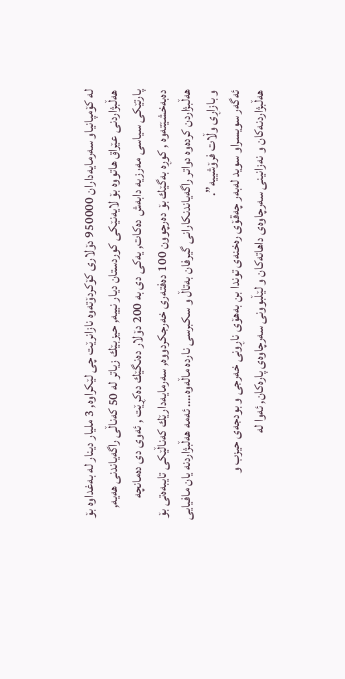لە كۆمپانیاو سەرمایەداران 950000 دۆلاری كۆكردۆتەوە نازانرێت چی لێكراوە, 3 ملیار دینار لە بەغداوە بۆ هەڵبژاردنی عێراق هاتووە بۆ لایەنێكی كوردستان دیار نییە, حیزبێك زیاتر لە 50 كەناڵی راگەیاندنی هەیە, پارتێكی سیاسی مەرزیە دابەش دەكات, یەكی دی بە 200 دۆلار دەنگێك دەكڕێت , ئەوی دی دەمانچە دەبەخشێتەوە , كوڕە بەگێك بۆ دەرچوون 100 دەفتەری خەرجكردووە, سەرمایەدارێك كەناڵێكی تایبەەتی بۆ هەڵبژاردن كردەوە دواتر راگەیاندنكارانی گیرفان بەتاڵ و سكبرسی ناردە ماڵەوە…. ئەمە هەڵبژاردنە یان مافیایی و بازاڕی وڵات فرۆشییە”.
ئەگەر سویسراو سوید لەبەر چەقۆی رەخنەی توندا بن بەهۆی ناڕونی خەرجی و بودجەی حیزب و هەڵبژاردنەكان و نەزانینی سەرچاوەی داهاتەكان و لێڵبوونی سەرچاوەی پارەكان, ئەوا لە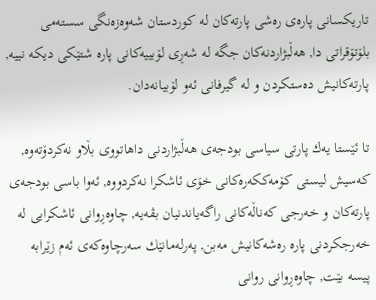تاریكسانی پارەی رەشی پارتەكان لە كوردستان شەوەزەنگی سستەمی بلۆتۆقراتی دا, هەڵبژاردنەكان جگە لە شەڕی لۆبییەكانی پارە شتێكی دیكە نییە, پارتەكانیش دەستكردن و لە گیرفانی ئەو لۆبیانەدان.

تا ئێستا یەك پارتی سیاسی بودجەی هەڵبژاردنی داهاتووی بڵاو نەكردۆتەوە, كەسیش لیستی كۆمەككەرەكانی خۆی ئاشكرا نەكردووە, ئەوا باسی بودجەی پارتەكان و خەرجی كەناڵەكانی راگەیاندنیان بڤەیە, چاوەڕوانی ئاشكرایی لە خەرجكردنی پارە رەشەكانیش مەبن, پەرلەمانێك سەرچاوەكەی ئەم زێرابە پیسە بێت, چاوەڕوانی روانی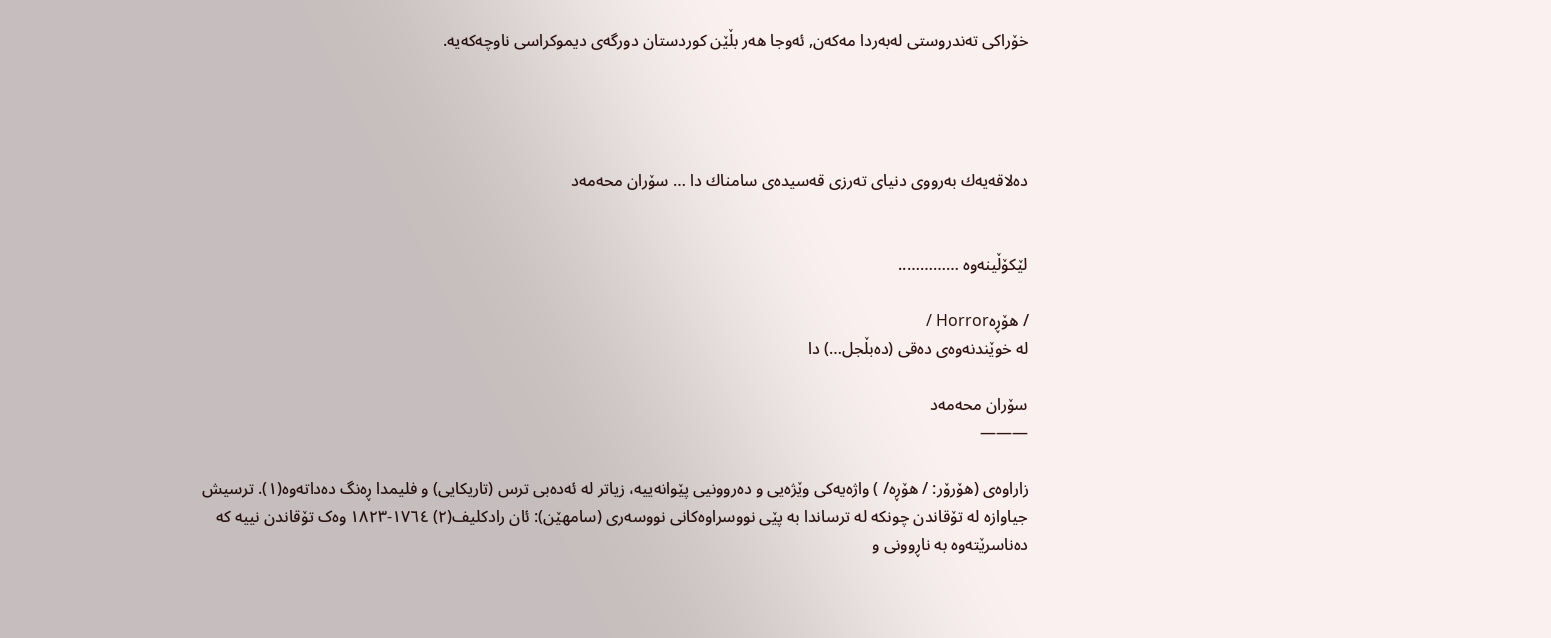خۆراكی تەندروستی لەبەردا مەكەن, ئەوجا هەر بڵێن كوردستان دورگەی دیموكراسی ناوچەكەیە.




دەلاقەیەك بەرووی دنیای تەرزی قەسیدەی سامناك دا … سۆران محەمەد


لێکۆڵینەوە …………..

/ هۆڕەHorror /
لە خوێندنەوەی دەقی (دەبڵجل…) دا

سۆران محەمەد
———

زاراوەی (هۆرۆر: / هۆڕە/ ) واژەیەکی وێژەیی و دەروونیی پێوانەییە، زیاتر لە ئەدەبی ترس (تاریکایی) و فلیمدا ڕەنگ دەداتەوە(١). ترسیش جیاوازە لە تۆقاندن چونکە لە ترساندا بە پێی نووسراوەکانی نووسەری (سامهێن): ئان رادکلیف(٢) ١٧٦٤-١٨٢٣ وەک تۆقاندن نییە کە دەناسرێتەوە بە ناڕوونی و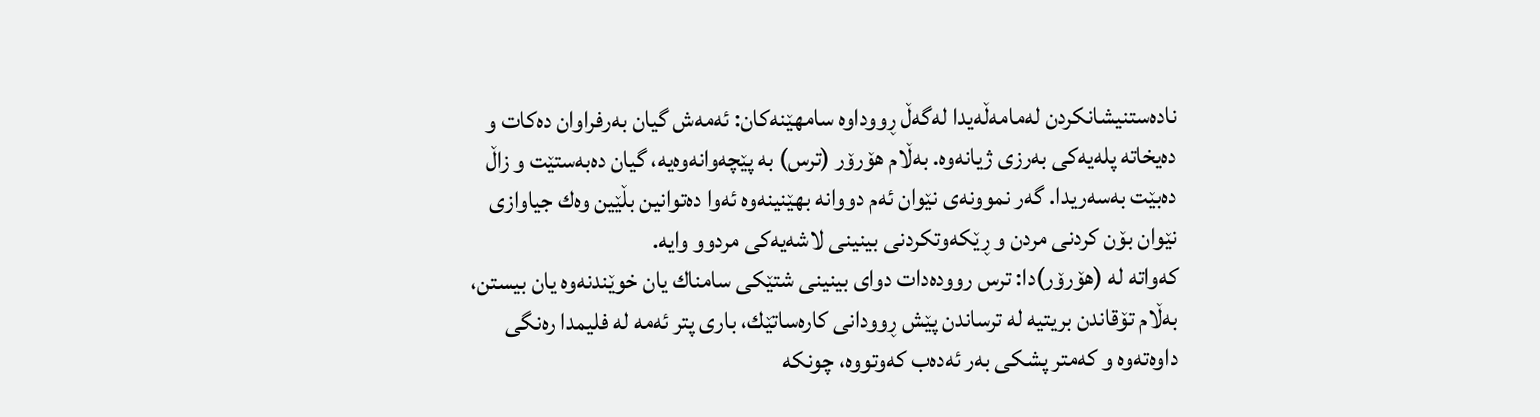نادەستنیشانکردن لەمامەڵەیدا لەگەڵ ڕووداوە سامهێنەکان: ئەمەش گیان بەرفراوان دەکات و دەیخاتە پلەیەکی بەرزی ژیانەوە. بەڵام هۆرۆر (ترس) بە پێچەوانەوەیە، گیان دەبەستێت و زاڵ دەبێت بەسەریدا. گەر نموونەی نێوان ئەم دووانە بهێنینەوە ئەوا دەتوانین بڵێین وەك جیاوازی نێوان بۆن کردنی مردن و ڕێکەوتکردنی بینینی لاشەیەکی مردوو وایە.
کەواتە لە (هۆرۆر)دا: ترس روودەدات دوای بینینی شتێکی سامناك یان خوێندنەوە یان بیستن، بەڵام تۆقاندن بریتیە لە ترساندن پێش ڕوودانی کارەساتێك، باری پتر ئەمە لە فلیمدا رەنگی داوەتەوە و کەمتر پشکی بەر ئەدەب کەوتووە، چونکە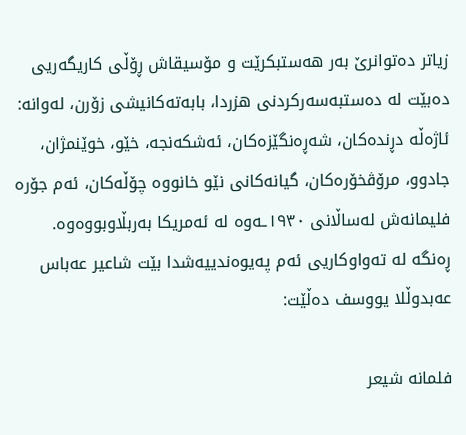زیاتر دەتوانرێ بەر هەستبکرێت و مۆسیقاش ڕۆڵی کاریگەریی دەبێت لە دەستبەسەرکردنی هزردا، بابەتەکانیشی زۆرن، لەوانە: ئاژەڵە دڕندەکان، شەڕەنگێزەکان، ئەشکەنجە، خێو، خوێنمژان، جادوو، مرۆڤخۆرەکان، گیانەکانی نێو خانووە چۆڵەکان، ئەم جۆرە فلیمانەش لەساڵانی ١٩٣٠ـەوە لە ئەمریکا بەربڵاوبووەوە.
ڕەنگە لە تەواوکاریی ئەم پەیوەندییەشدا بێت شاعیر عەباس عەبدوڵلا یووسف دەڵێت:

فلمانە شیعر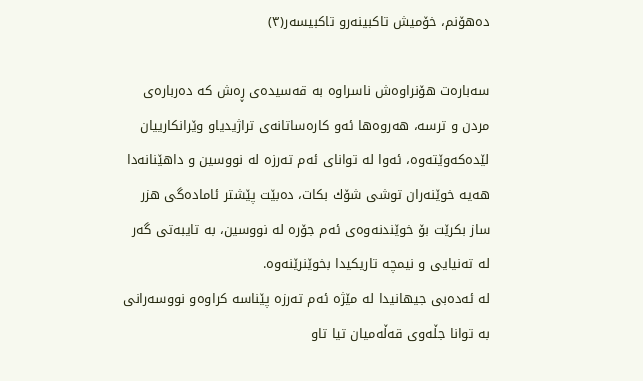دەهۆنم، خۆمیش تاکبینەرو تاکبیسەر(٣)

سەبارەت هۆنراوەش ناسراوە بە قەسیدەی ڕەش کە دەربارەی مردن و ترسە، هەروەها ئەو کارەساتانەی تراژیدیاو وێرانکارییان لێدەکەوێتەوە، ئەوا لە توانای ئەم تەرزە لە نووسین و داهێنانەدا هەیە خوێنەران توشی شۆك بکات، دەبێت پێشتر ئامادەگی هزر ساز بکرێت بۆ خوێندنەوەی ئەم جۆرە لە نووسین، بە تایبەتی گەر لە تەنیایی و نیمچە تاریکیدا بخوێنرێنەوە.
لە ئەدەبی جیهانیدا لە مێژە ئەم تەرزە پێناسە کراوەو نووسەرانی بە توانا جڵەوی قەڵەمیان تیا تاو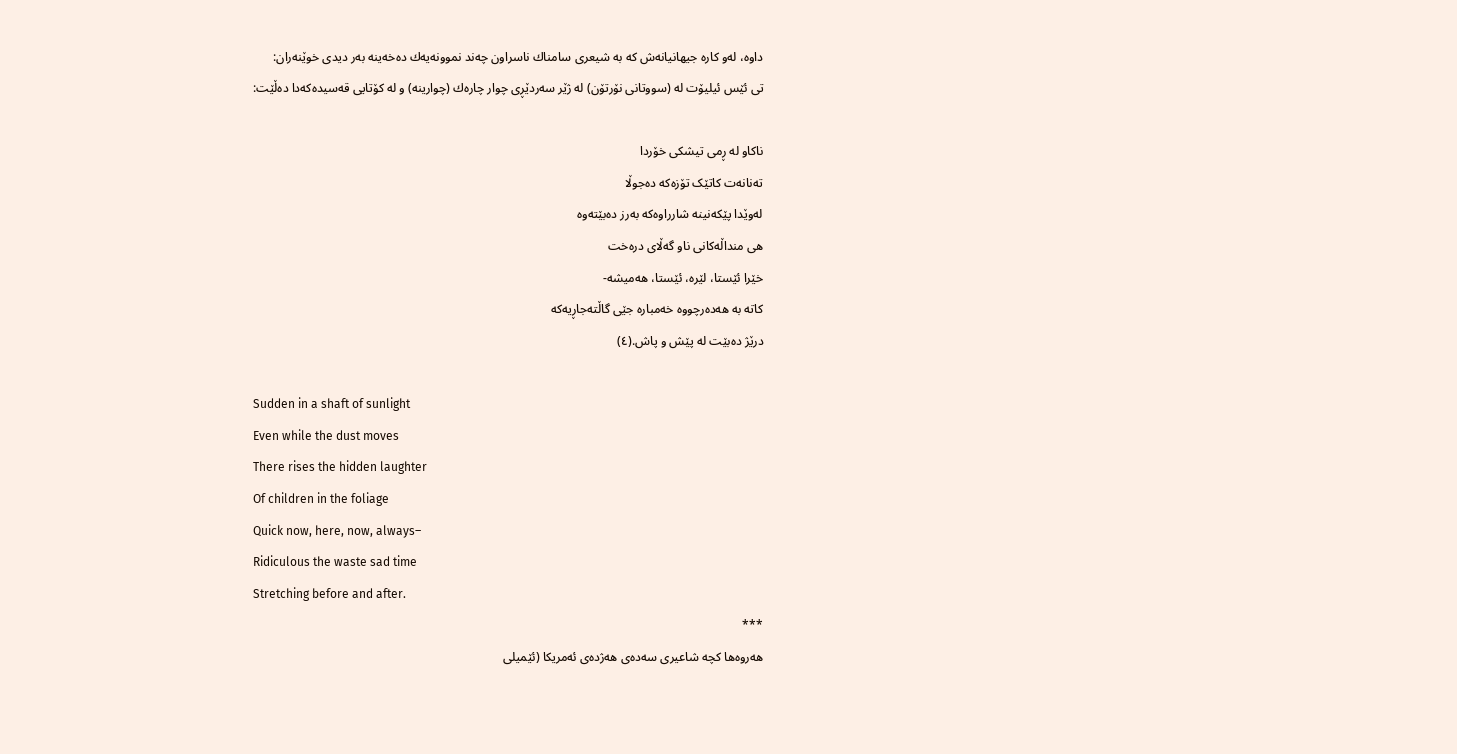داوە، لەو کارە جیهانیانەش کە بە شیعری سامناك ناسراون چەند نموونەیەك دەخەینە بەر دیدی خوێنەران:
تی ئێس ئیلیۆت لە (سووتانی نۆرتۆن) لە ژێر سەردێڕی چوار چارەك (چوارینە) و لە کۆتایی قەسیدەکەدا دەڵێت:

ناکاو لە ڕمی تیشکی خۆردا
تەنانەت کاتێک تۆزەکە دەجوڵا
لەوێدا پێکەنینە شارراوەکە بەرز دەبێتەوە
هی منداڵەکانی ناو گەڵای درەخت
خێرا ئێستا، لێرە، ئێستا، هەمیشە-
کاتە بە هەدەرچووە خەمبارە جێی گاڵتەجاڕیەکە
درێژ دەبێت لە پێش و پاش.(٤)

Sudden in a shaft of sunlight
Even while the dust moves
There rises the hidden laughter
Of children in the foliage
Quick now, here, now, always–
Ridiculous the waste sad time
Stretching before and after.
***
هەروەها کچە شاعیری سەدەی هەژدەی ئەمریکا (ئێمیلی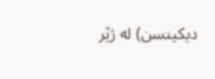دیکینسن) لە ژێر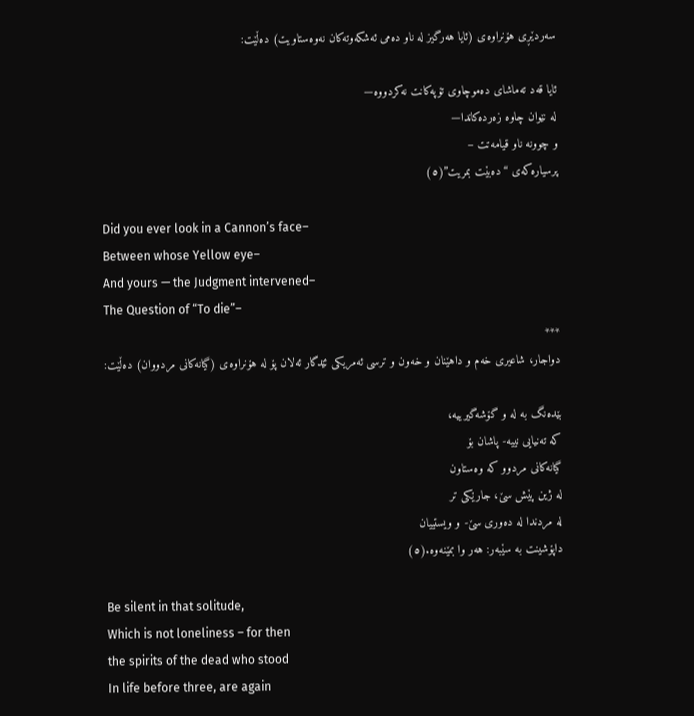سەردێڕی هۆنراوەی (ئایا هەرگیز لە ناو دەمی ئەشکەوتەکان نەوەستاویت) دەڵێت:

ئایا قەد تەماشای دەموچاوی تۆپەکانت نەکردووە—
لە نێوان چاوە زەردەکاندا—
و چوونە ناو قیامەتت –
پرسیارەکەی “دەبێت بمریت”(٥)

Did you ever look in a Cannon’s face–
Between whose Yellow eye–
And yours — the Judgment intervened–
The Question of “To die”–
***
دواجار، شاعیری خەم و داهێنان و خەون و ترسی ئەمریکی ئێدگار ئەلان پۆ لە هۆنراوەی (گیانەکانی مردووان) دەڵێت:

بێدەنگ بە لە و گۆشەگیرییە،
کە تەنیایی نییە- پاشان بۆ
گیانەکانی مردوو کە وەستاون
لە ژین پێش سێ، جارێکی تر
لە مردندا لە دەوری سێ- و ویستییان
داپۆشینت بە سێبەر: هەر وا بمێنەوە.(٥)

Be silent in that solitude,
Which is not loneliness – for then
the spirits of the dead who stood
In life before three, are again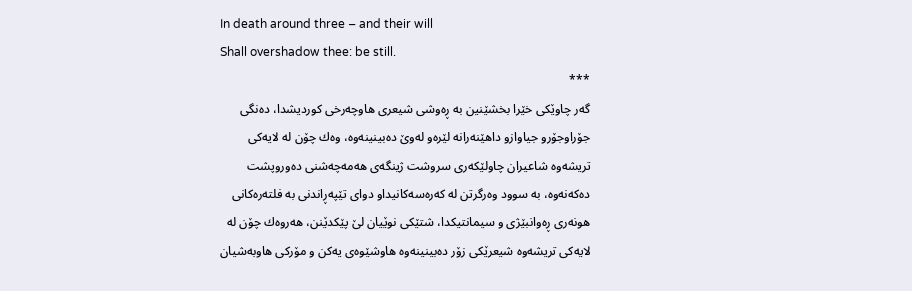In death around three – and their will
Shall overshadow thee: be still.
***
گەر چاوێکی خێرا بخشێنین بە ڕەوشی شیعری هاوچەرخی کوردیشدا، دەنگی جۆراوجۆرو جیاوازو داهێنەرانە لێرەو لەوێ دەبینینەوە، وەك چۆن لە لایەکی تریشەوە شاعیران چاولێکەری سروشت ژینگەی هەمەچەشنی دەوروپشت دەکەنەوە، بە سوود وەرگرتن لە کەرەسەکانیداو دوای تێپەڕاندنی بە فلتەرەکانی هونەری ڕەوانبێژی و سیمانتیکدا، شتێکی نوێیان لێ پێکدێنن، هەروەك چۆن لە لایەکی تریشەوە شیعرێکی زۆر دەبینینەوە هاوشێوەی یەکن و مۆرکی هاوبەشیان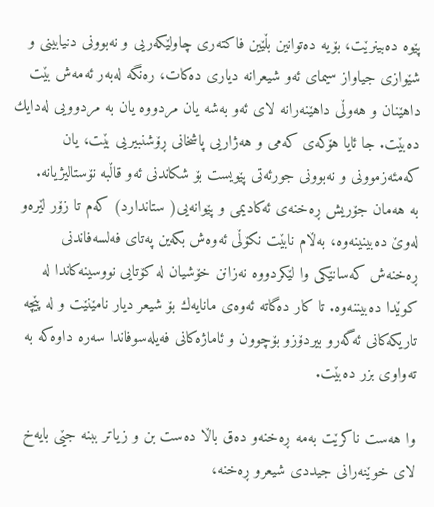پێوە دەبینرێت، بۆیە دەتوانین بڵێین فاکتەری چاولێکەریی و نەبوونی دنیابینی و شێوازی جیاواز سیمای ئەو شیعرانە دیاری دەکات، رەنگە لەبەر ئەمەش بێت داهێنان و هەوڵی داهێنەرانە لای ئەو بەشە یان مردووە یان بە مردوویی لەدایك دەبێت. جا ئایا هۆکەی کەمی و هەژاریی پاشخانی ڕۆشنبیریی بێت، یان کەمئەزموونی و نەبوونی جورئەتی پێویست بۆ شکاندنی ئەو قاڵبە نۆستالیژیانە.
بە هەمان جۆریش ڕەخنەی ئەکادیمی و پێوانەیی( ستاندارد) کەم تا زۆر لێرەو لەوێ دەبینینەوە، بەڵام نابێت نکۆڵی ئەوەش بکەین پەتای فەلسەفاندنی ڕەخنەش کەسانێکی وا لێکردووە نەزانن خۆشیان لە کۆتایی نووسینەکاندا لە کوێدا دەبیننەوە. تا کار دەگاتە ئەوەی مانایەك بۆ شیعر دیار نامێنێت و لە پێچە تاریکەکانی ئەگەرو بیردۆزو بۆچوون و ئاماژەکانی فەیلەسوفاندا سەرە داوەکە بە تەواوی بزر دەبێت.

وا هەست ناکرێت بەمە ڕەخنەو دەق باڵا دەست بن و زیاتر ببنە جێی بایەخ لای خوێنەرانی جیددی شیعرو ڕەخنە،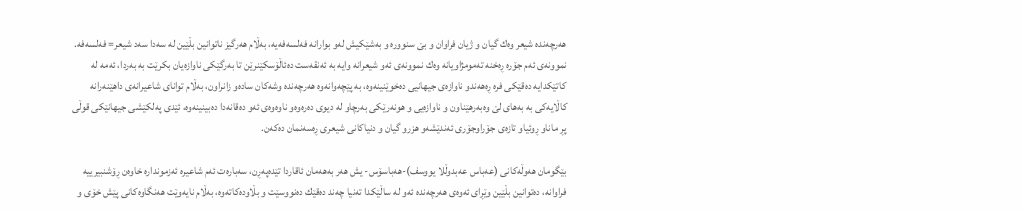هەرچەندە شیعر وەك گیان و ژیان فراوان و بێ سنوورە و بەشێکیش لەو بوارانە فەلسەفەیە، بەڵام هەرگیز ناتوانین بڵێین لە سەدا سەد شیعر= فەلسەفە.
نموونەی ئەم جۆرە ڕەخنە تەمومژاویانە وەك نموونەی ئەو شیعرانە وایە بە ئەنقەست دەئاڵۆسکێنرێن تا بەرگێکی ناوازەیان بکرێت بە بەردا، ئەمە لە کاتێکدایە دەقێکی فرە ڕەهەندو ناوازەی جیهانیی دەخوێنینەوە، بە پێچەوانەوە هەرچەندە وشەکان سادەو زانراون، بەڵام توانای شاعیرانەی داهێنەرانە کاڵایەکی بە بەهای لێ وەبەرهێناون و ناوازەیی و هونەرێکی بەرچاو لە دیوی دەرەوەو ناوەوەی ئەو دەقانەدا دەبینینەوە، ئێدی پەلکێشی جیهانێکی قوڵی پڕ ماناو ڕوئیاو تازەی جۆراوجۆری ئەندێشەو هزرو گیان و دنیاکانی شیعری ڕەسەنمان دەکەن.

بێگومان هەوڵەکانی (عەباس عەبدوڵلا یووسف)-هەباسۆس- یش هەر بەهەمان ئاقاردا تێدەپەڕن، سەبارەت ئەم شاعیرە ئەزموندارە خاوەن ڕۆشنبیرییە فراوانە، دەتوانین بڵێین وێڕای ئەوەی هەرچەندە ئەو لە ساڵێکدا تەنیا چەند دەقێك دەنووسێت و بڵاودەکاتەوە، بەڵام نایەوێت هەنگاوەکانی پێش خۆی و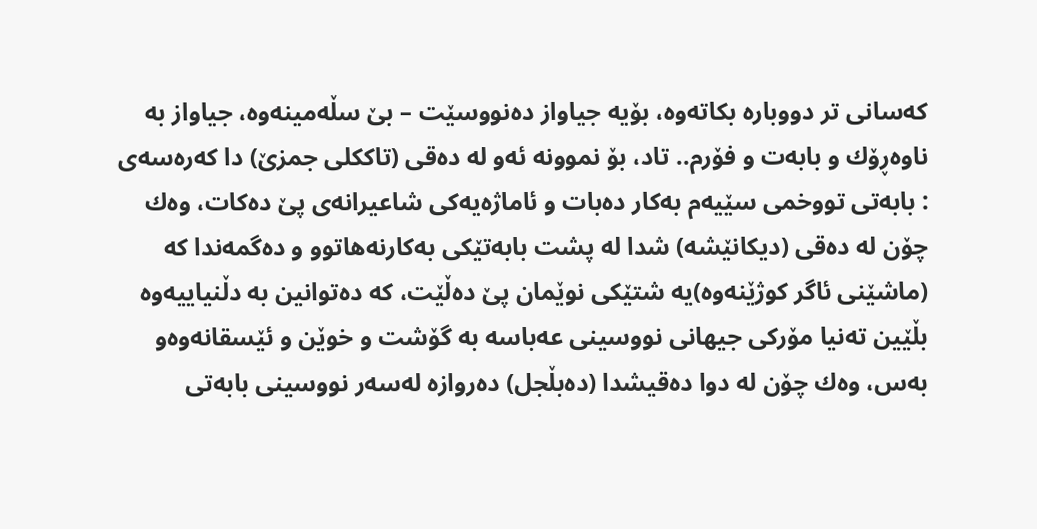کەسانی تر دووبارە بکاتەوە، بۆیە جیاواز دەنووسێت – بێ سڵەمینەوە، جیاواز بە ناوەڕۆك و بابەت و فۆرم.. تاد، بۆ نموونە ئەو لە دەقی (تاککلی جمزێ) دا کەرەسەی : بابەتی تووخمی سێیەم بەکار دەبات و ئاماژەیەکی شاعیرانەی پێ دەکات، وەك چۆن لە دەقی (دیکانێشە) شدا لە پشت بابەتێکی بەکارنەهاتوو و دەگمەندا کە (ماشێنی ئاگر کوژێنەوە)یە شتێکی نوێمان پێ دەڵێت، کە دەتوانین بە دڵنیاییەوە بڵێین تەنیا مۆرکی جیهانی نووسینی عەباسە بە گۆشت و خوێن و ئێسقانەوەو بەس، وەك چۆن لە دوا دەقیشدا (دەبڵجل) دەروازە لەسەر نووسینی بابەتی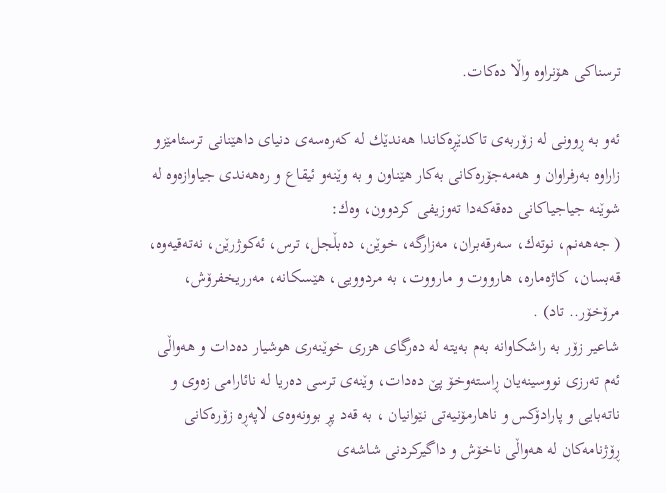ترسناکی هۆنراوە واڵا دەکات.

ئەو بە ڕوونی لە زۆربەی تاکدێڕەکاندا هەندێك لە کەرەسەی دنیای داهێنانی ترسئامێزو زاراوە بەرفراوان و هەمەجۆرەکانی بەکار هێناون و بە وێنەو ئیقاع و رەهەندی جیاوازەوە لە شوێنە جیاجیاکانی دەقەکەدا تەوزیفی کردوون، وەك:
( جەهەنم، نوتەك، سەرقەبران، مەزارگە، خوێن، دەبڵجل، ترس، ئەکوژرێن، نەتەقیەوە، قەبسان، کاژەمارە، هارووت و مارووت، بە مردوویی، هێسکانە، مەرریخفرۆش، مرۆخۆر.. تاد) .
شاعیر زۆر بە راشکاوانە بەم بەیتە لە دەرگای هزری خوێنەری هوشیار دەدات و هەواڵی ئەم تەرزی نووسینەیان ڕاستەوخۆ پێ دەدات، وێنەی ترسی دەریا لە نائارامی زەوی و ناتەبایی و پارادۆکس و ناهارمۆنیەتی نێوانیان ، بە قەد پڕ بوونەوەی لاپەڕە زۆرەکانی ڕۆژنامەکان لە هەواڵی ناخۆش و داگیرکردنی شاشەی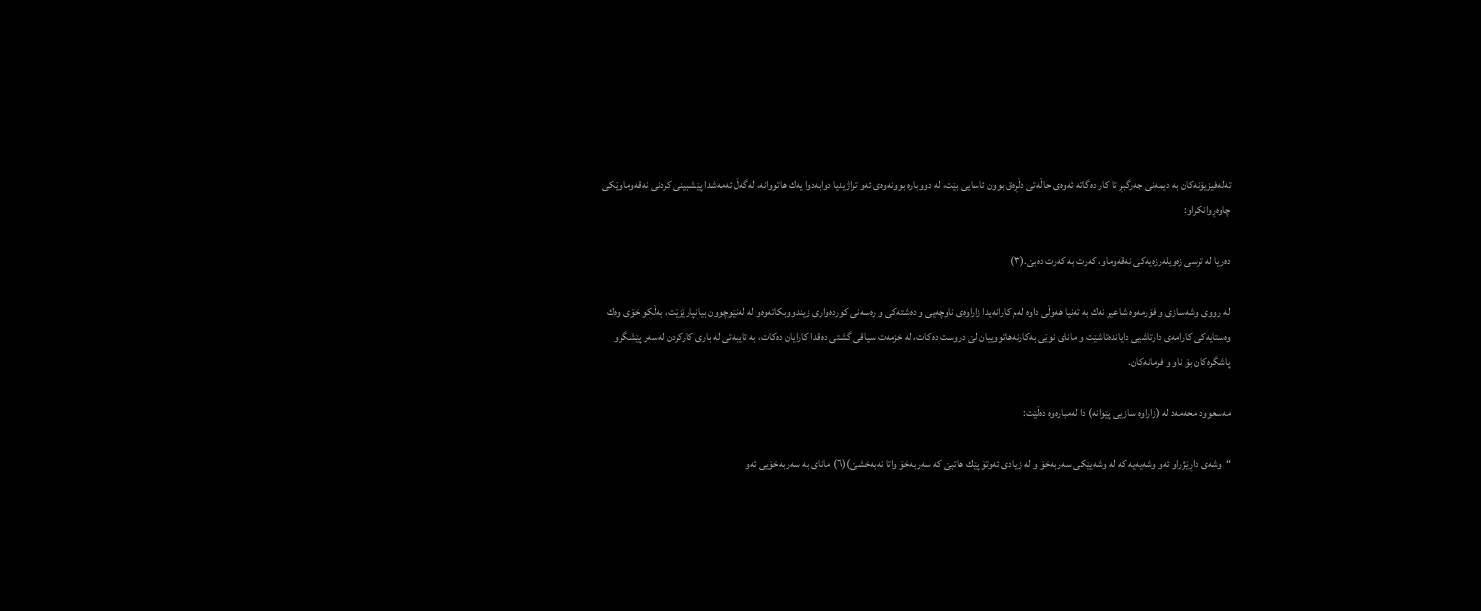تەلەفیزیۆنەکان بە دیمەنی جەرگبڕ تا کار دەگاتە ئەوەی حاڵەتی دڵڕەق بوون ئاسایی بێت، لە دووبارە بوونەوەی ئەو تراژیدیا دوابەدوا یەك هاتووانە، لەگەڵ ئەمەشدا پێشبینی کردنی نەقەوماوێکی چاوەڕوانکراو:

دەریا لە ترسی زەویلەرزەیەکی نەقەوماو، کەرت بە کەرت دەبێ.(٣)

لە رووی وشەسازی و فۆرمەوە شاعیر نەك بە تەنیا هەوڵی داوە لەم کارانەیدا زاراوەی ناوچەیی و دەشتەکی و رەسەنی کوردەواری زیندووبکاتەوەو لە لەنێوچوون بیانپارێزێت، بەڵکو خۆی وەك وەستایەکی کارامەی دارتاشیی دایاندەتاشێت و مانای نوێی بەکارنەهاتووییان لێ دروست دەکات، لە خزمەت سیاقی گشتی دەقدا کارایان دەکات، بە تایبەتی لە باری کارکردن لەسەر پێشگرو پاشگرەکان بۆ ناو و فرمانەکان.

مەسعوود محەمەد لە (زاراوە سازیی پێوانە) دا لەمبارەوە دەڵێت:

“وشەی داڕێژراو ئەو وشەیەیە کە لە وشەیێکی سەربەخۆ و لە زیادی ئەوتۆ پێك هاتبێ کە سەربەخۆ واتا نەبەخشێ)(٦) مانای بە سەربەخۆیی ئەو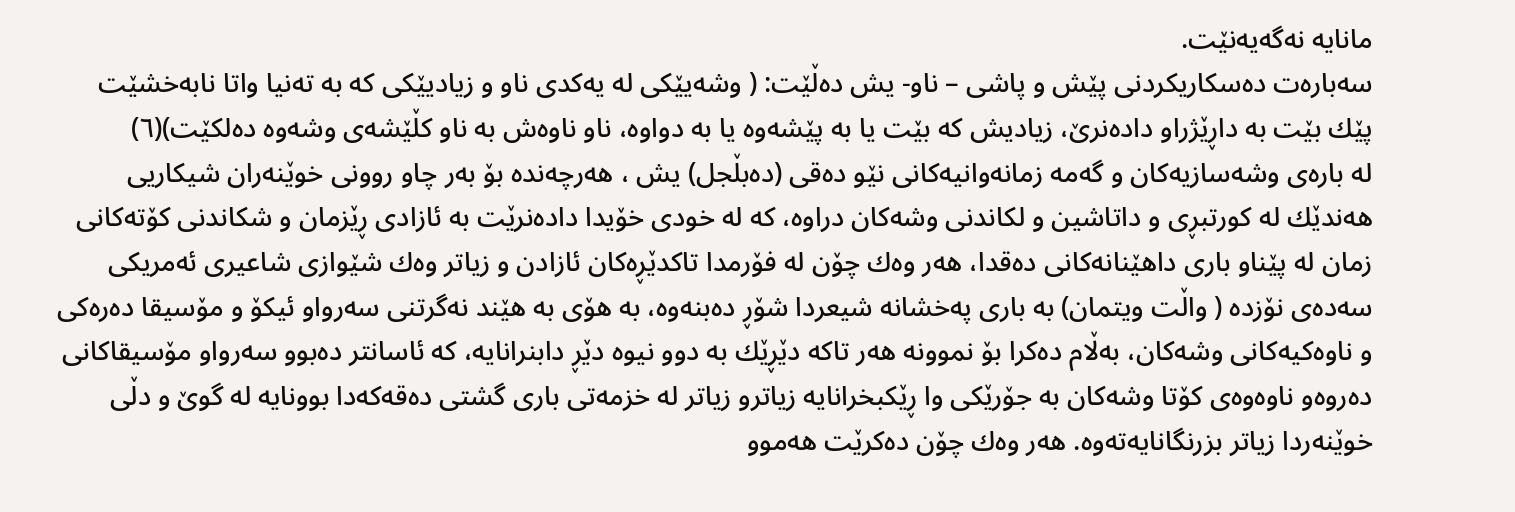مانایە نەگەیەنێت.
سەبارەت دەسکاریکردنی پێش و پاشی – ناو- یش دەڵێت: ( وشەیێکی لە یەکدی ناو و زیادیێکی کە بە تەنیا واتا نابەخشێت پێك بێت بە داڕێژراو دادەنرێ، زیادیش کە بێت یا بە پێشەوە یا بە دواوە، ناو ناوەش بە ناو کڵێشەی وشەوە دەلکێت)(٦)
لە بارەی وشەسازیەکان و گەمە زمانەوانیەکانی نێو دەقی (دەبڵجل) یش ، هەرچەندە بۆ بەر چاو روونی خوێنەران شیکاریی هەندێك لە کورتبڕی و داتاشین و لکاندنی وشەکان دراوە، کە لە خودی خۆیدا دادەنرێت بە ئازادی ڕێزمان و شکاندنی کۆتەکانی زمان لە پێناو باری داهێنانەکانی دەقدا، هەر وەك چۆن لە فۆرمدا تاکدێڕەکان ئازادن و زیاتر وەك شێوازی شاعیری ئەمریکی سەدەی نۆزدە ( واڵت ویتمان) بە باری پەخشانە شیعردا شۆڕ دەبنەوە، بە هۆی بە هێند نەگرتنی سەرواو ئیکۆ و مۆسیقا دەرەکی و ناوەکیەکانی وشەکان، بەڵام دەکرا بۆ نموونە هەر تاکە دێڕێك بە دوو نیوە دێڕ دابنرانایە، کە ئاسانتر دەبوو سەرواو مۆسیقاکانی دەروەو ناوەوەی کۆتا وشەکان بە جۆرێکی وا ڕێکبخرانایە زیاترو زیاتر لە خزمەتی باری گشتی دەقەکەدا بوونایە لە گوێ و دڵی خوێنەردا زیاتر بزرنگانایەتەوە. هەر وەك چۆن دەکرێت هەموو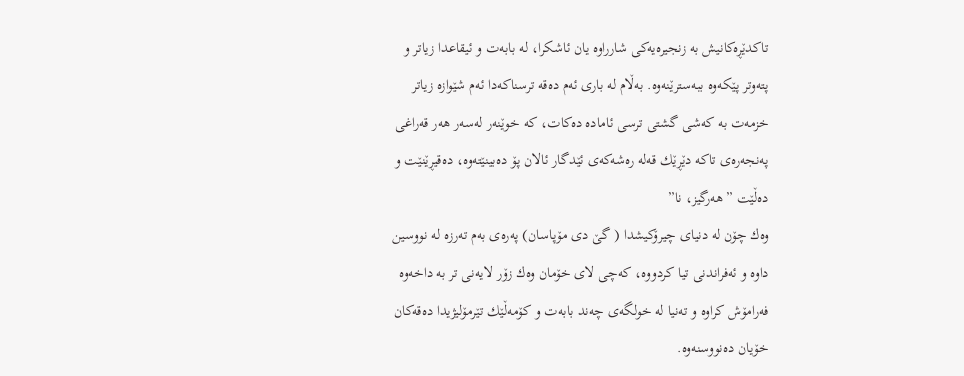تاکدێڕەکانیش بە زنجیرەیەکی شارراوە یان ئاشکرا، لە بابەت و ئیقاعدا زیاتر و پتەوتر پێکەوە ببەسترێنەوە. بەڵام لە باری ئەم دەقە ترسناکەدا ئەم شێوازە زیاتر خزمەت بە کەشی گشتی ترسی ئامادە دەکات، کە خوێنەر لەسەر هەر قەراغی پەنجەرەی تاکە دێڕێك قەلە رەشەکەی ئێدگار ئالان پۆ دەبینێتەوە، دەقیڕێنێت و دەڵێت ” هەرگیز، نا”
وەك چۆن لە دنیای چیرۆکیشدا ( گێ دی مۆپاسان) پەرەی بەم تەرزە لە نووسین داوە و ئەفراندنی تیا کردووە، کەچی لای خۆمان وەك زۆر لایەنی تر بە داخەوە فەرامۆش کراوە و تەنیا لە خولگەی چەند بابەت و کۆمەڵێك تێرمۆلیژیدا دەقەکان خۆیان دەنووسنەوە.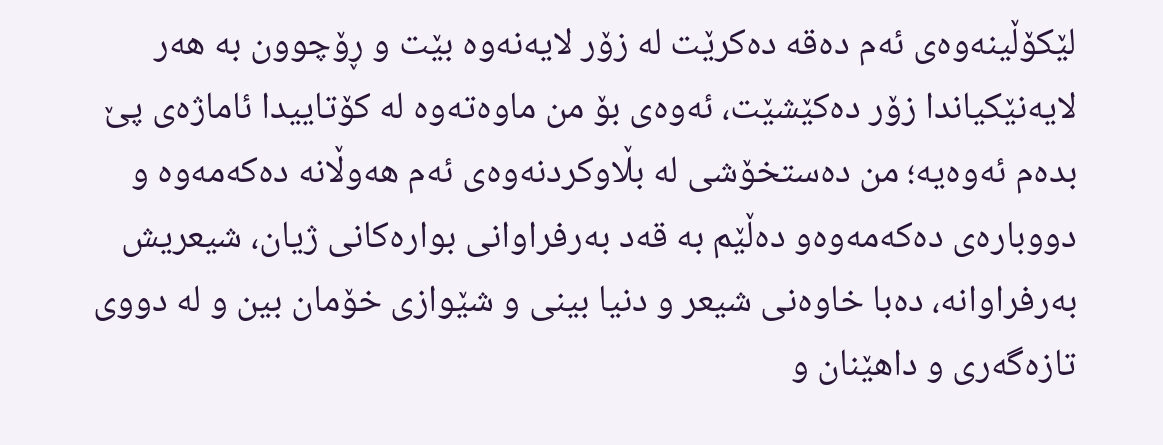لێکۆڵینەوەی ئەم دەقە دەکرێت لە زۆر لایەنەوە بێت و ڕۆچوون بە هەر لایەنێکیاندا زۆر دەکێشێت، ئەوەی بۆ من ماوەتەوە لە کۆتاییدا ئاماژەی پێ بدەم ئەوەیە؛ من دەستخۆشی لە بڵاوکردنەوەی ئەم هەوڵانە دەکەمەوە و دووبارەی دەکەمەوەو دەڵێم بە قەد بەرفراوانی بوارەکانی ژیان، شیعریش بەرفراوانە، دەبا خاوەنی شیعر و دنیا بینی و شێوازی خۆمان بین و لە دووی تازەگەری و داهێنان و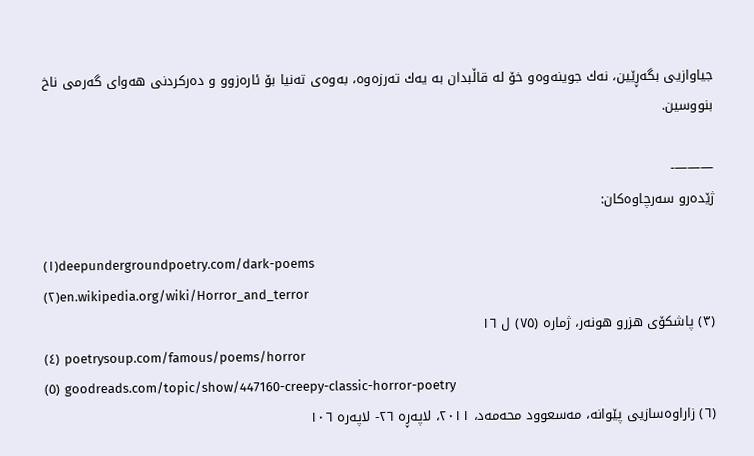جیاوازیی بگەڕێین، نەك جوینەوەو خۆ لە قاڵبدان بە یەك تەرزەوە، بەوەی تەنیا بۆ ئارەزوو و دەرکردنی هەوای گەرمی ناخ بنووسین.

———-
ژێدەرو سەرچاوەکان:

(١)deepundergroundpoetry.com/dark-poems
(٢)en.wikipedia.org/wiki/Horror_and_terror
(٣) پاشکۆی هزرو هونەر، ژمارە (٧٥) ل ١٦
(٤) poetrysoup.com/famous/poems/horror
(٥) goodreads.com/topic/show/447160-creepy-classic-horror-poetry
(٦) زاراوەسازیی پێوانە، مەسعوود محەمەد، ٢٠١١، لاپەڕە ٢٦- لاپەرە ١٠٦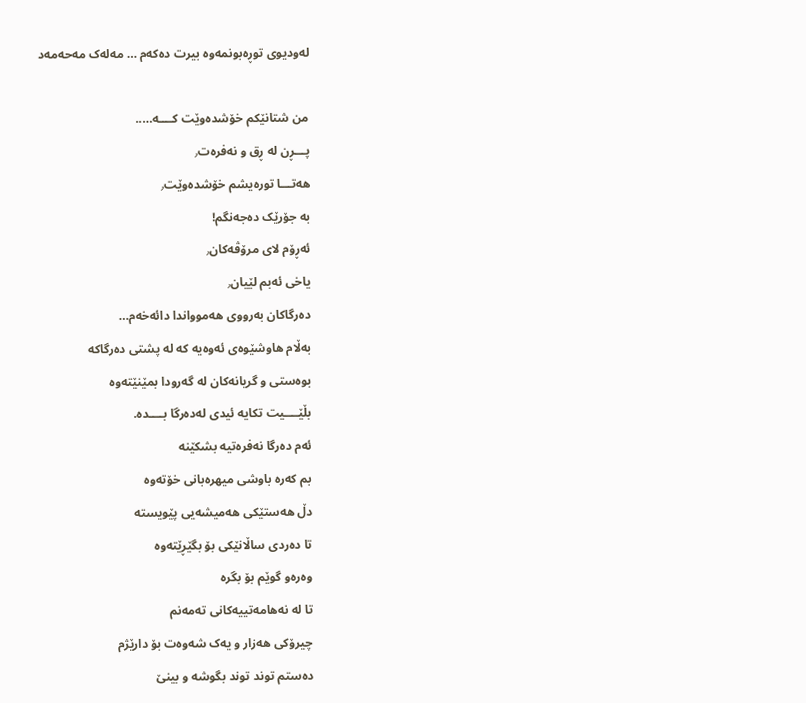لەودیوی توڕەبونمەوە بیرت دەکەم … مەلەک مەحەمەد

من شتانێکم خۆشدەوێت کــــە…..
پـــڕن لە ڕق و نەفرەت٫
هەتـــا تورەیشم خۆشدەوێت٫
بە جۆرێک دەجەنگم!
ئەڕۆم لای مرۆڤەکان٫
یاخی ئەبم لێیان٫
دەرگاکان بەرووی هەموواندا دائەخەم…
بەڵام هاوشێوەی ئەوەیە کە لە پشتی دەرگاکە
بوەستی و گریانەکان لە گەرودا بمێنێتەوە
بڵێــــیت تکایە ئیدی لەدەرگا بــــدە.
ئەم دەرگا نەفرەتیە بشکێنە
بم کەرە باوشی میهرەبانی خۆتەوە
دڵ هەستێکی هەمیشەیی پێویستە
تا دەردی ساڵانێکی بۆ بگێڕێتەوە
وەرەو گوێم بۆ بگرە
تا لە نەهامەتییەکانی تەمەنم
چیرۆکی هەزار و یەک شەوەت بۆ دارێژم
دەستم توند توند بگوشە و بینێ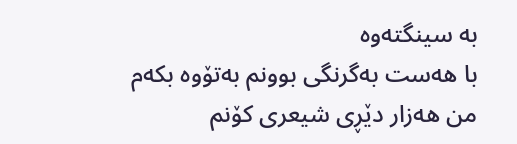بە سینگتەوە
با هەست بەگرنگی بوونم بەتۆوە بکەم
من هەزار دێڕی شیعری کۆنم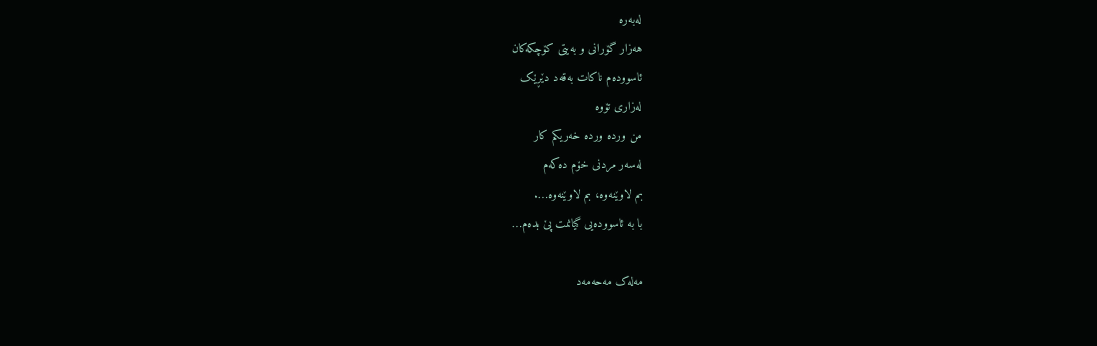لەبەرە
هەزار گۆرانی و بەیتی کۆچکەکان
ئاسوودەم ناکات بەقەد دێڕێک
لەزاری تۆوە
من وردە وردە خەریکم کار
لەسەر مردنی خۆم دەکەم
بم لاوێنەوە، بم لاوێنەوە….
با بە ئاسوودەیی گیانمت پێ بدەم…

مەلەک مەحەمەد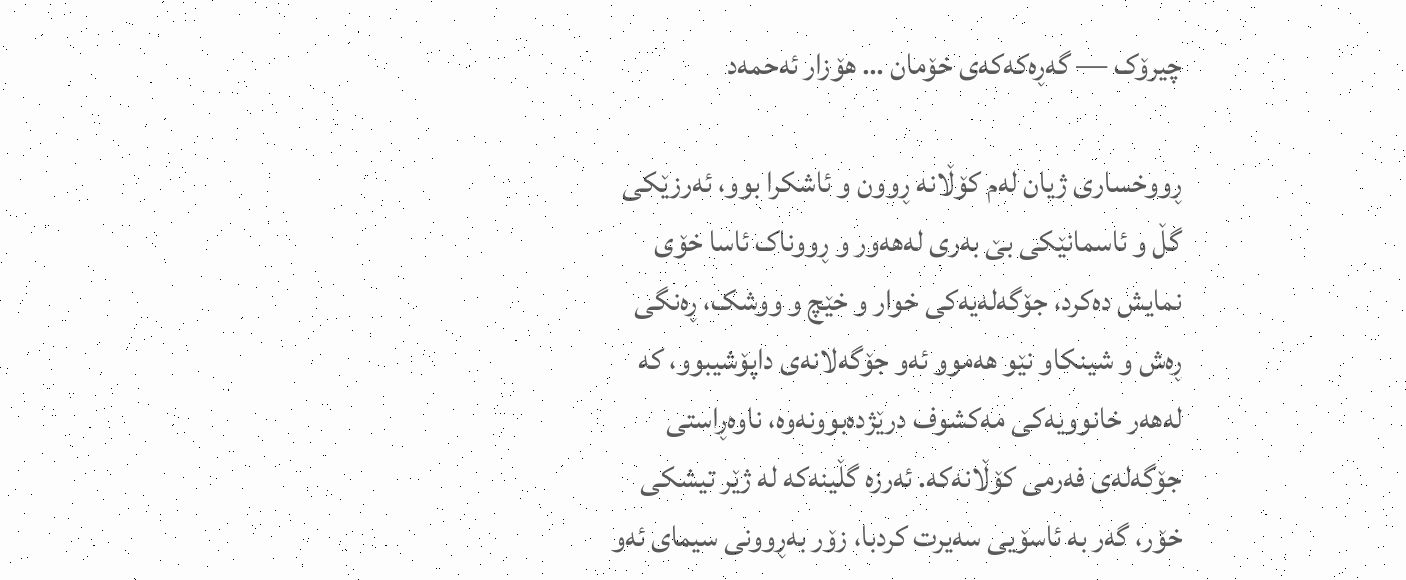چیرۆک — گەڕەکەکەی خۆمان … ھۆزار ئەحمەد

ڕووخساری ژیان لەم کۆڵانە ڕوون و ئاشکرا بوو، ئەرزێکی گڵ و ئاسمانێکی بێ بەری لەھەور و ڕووناک ئاسا خۆی نمایش دەکرد، جۆگەلەیەکی خوار و خێچ و ووشک، ڕەنگی ڕەش و شینکاو نێو ھەموو ئەو جۆگەلانەی داپۆشیبوو، کە لەھەر خانوویەکی مەکشوف درێژدەبوونەوە، ناوەڕاستی جۆگەلەی فەرمی کۆڵانەکە. ئەرزە گڵینەکە لە ژێر تیشکی خۆر، گەر بە ئاسۆیی سەیرت کردبا، زۆر بەڕوونی سیمای ئەو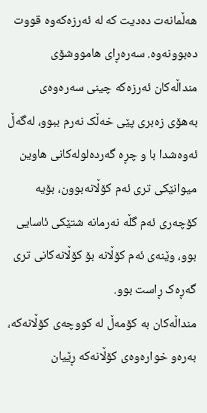ھەڵمانەت دەدیت کە لە ئەرزەکەوە قووت دەبوونەوە. سەرەڕای ھامووشۆی منداڵەکان ئەرزەکە چینی سەرەوەی بەھۆی زەبری پێی خەڵک نەرم ببوو، لەگەڵ ئەوەشدا با و چڕە گەردەلولەکانی ھاوین میوانێکی تری ئەم کۆڵانەبوون، بۆیە کۆچەری ئەم گڵە نەرمانە شتێکی ئاسایی بوو، وێنەی ئەم کۆڵانە بۆ کۆڵانەکانی تری گەڕەک ڕاست بوو.
منداڵەکان بە کۆمەڵ لە کووچەی کۆڵانەکە، بەرەو خوارەوەی کۆڵانەکە ڕێیان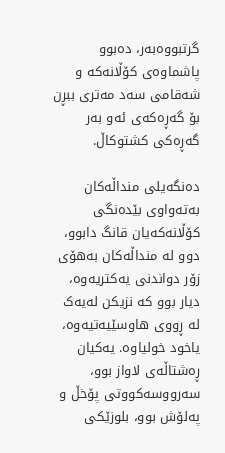گرتبووەبەر، دەبوو پاشماوەی کۆڵانەکە و شەقامی سەد مەتری ببڕن بۆ گەڕەکەی ئەو بەر گەڕەکی کشتوکاڵ.

دەنگەیلی منداڵەکان بەتەواوی بێدەنگی کۆڵانەکەیان قانگ دابوو، دوو لە منداڵەکان بەھۆی زۆر دواندنی یەکتریەوە، دیار بوو کە نزیکن لەیەک لە ڕووی ھاوسێیەتیەوە، یاخود خولیاوە. یەکیان ڕەشتاڵەی لاواز بوو، سەرووسەکووتی پۆخڵ و پەلۆش بوو، بلوزێکی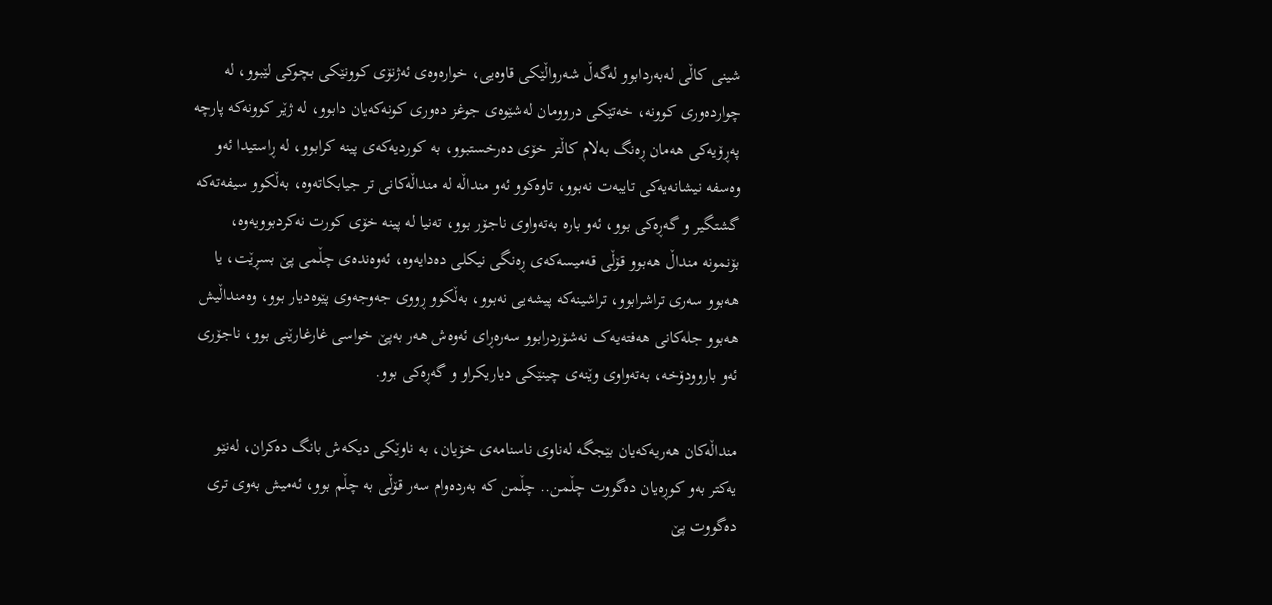شینی کاڵی لەبەردابوو لەگەڵ شەرواڵێکی قاوەیی، خوارەوەی ئەژنۆی کوونێکی بچوکی لێبوو، لە چواردەوری کوونە، خەتێکی دروومان لەشێوەی جوغز دەوری کونەکەیان دابوو، لە ژێر کوونەکە پارچە پەڕۆیەکی ھەمان ڕەنگ بەلام کاڵتر خۆی دەرخستبوو، بە کوردیەکەی پینە کرابوو، لە ڕاستیدا ئەو وەسفە نیشانەیەکی تایبەت نەبوو، تاوەکوو ئەو منداڵە لە منداڵەکانی تر جیابکاتەوە، بەڵکوو سیفەتەکە گشتگیر و گەڕەکی بوو، ئەو بارە بەتەواوی ناجۆر بوو، تەنیا لە پینە خۆی کورت نەکردبوویەوە، بۆنمونە منداڵ ھەبوو قۆڵی قەمیسەکەی ڕەنگی نیکلی دەدایەوە، ئەوەندەی چڵمی پێ بسڕێت، یا ھەبوو سەری تراشرابوو، تراشینەکە پیشەیی نەبوو، بەڵکوو ڕووی جەوجەوی پێوەدیار بوو، وەمنداڵیش ھەبوو جلەکانی ھەفتەیەک نەشۆردرابوو سەرەڕای ئەوەش ھەر بەپێ خواسی غارغارێنی بوو، ناجۆری ئەو باروودۆخە، بەتەواوی وێنەی چینێکی دیاریکراو و گەڕەکی بوو.

منداڵەکان ھەریەکەیان بێجگە لەناوی ناسنامەی خۆیان، بە ناوێکی دیکەش بانگ دەکران، لەنێو یەکتر بەو کوڕەیان دەگووت چڵمن.. چڵمن کە بەردەوام سەر قۆڵی بە چڵم بوو، ئەمیش بەوی تری دەگووت پێ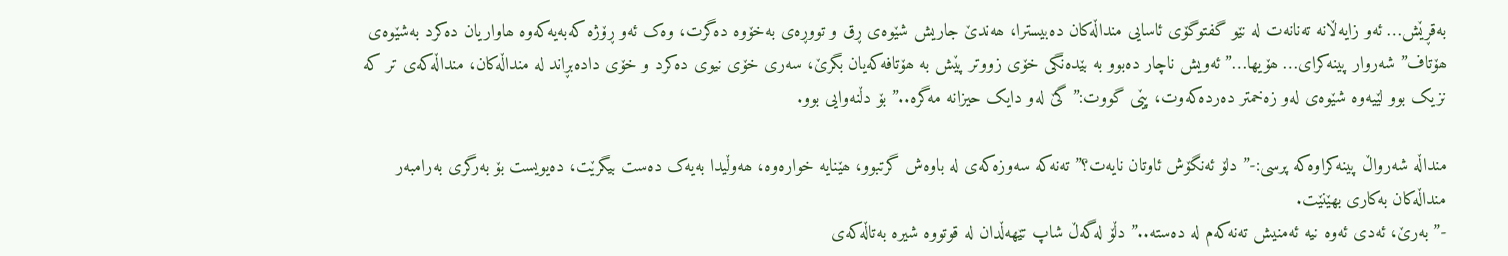بەقڕێش… ئەو زایەڵانە تەنانەت لە نێو گفتوگۆی ئاسایی منداڵەکان دەبیسترا، ھەندێ جاریش شێوەی ڕق و تووڕەی بەخۆوە دەگرت، وەک ئەو ڕۆژە کەبەیەکەوە ھاواریان دەکرد بەشێوەی ھۆتاف” شەروار پینەکرای… ھۆیھا…” ئەویش ناچار دەبوو بە بێدەنگی خۆی زووتر پێش بە ھۆتافەکەیان بگرێ، سەری خۆی نیوی دەکرد و خۆی دادەبڕاند لە منداڵەکان، منداڵەکەی تر کە نزیک بوو لێیەوە شێوەی لەو زەخمتر دەردەکەوت، پێی گووت:” گێ لەو دایک حیزانە مەگرە..” بۆ دڵنەوایی بوو.

منداڵە شەرواڵ پینەکراوەکە پرسی:-” دلۆ ئەنگۆش ئاوتان نایەت؟” تەنەکە سەوزەکەی لە باوەش گرتبوو، ھێنایە خوارەوە، ھەوڵیدا بەیەک دەست بیگرێت، دەیویست بۆ بەرگری بەرامبەر منداڵەکان بەکاری بھێنێت.
-” بەرێ، ئەدی ئەوە نیە ئەمنیش تەنەکەم لە دەستە..” دڵۆ لەگەڵ شاپ تێھەڵدان لە قوتووە شیرە بەتاڵەکەی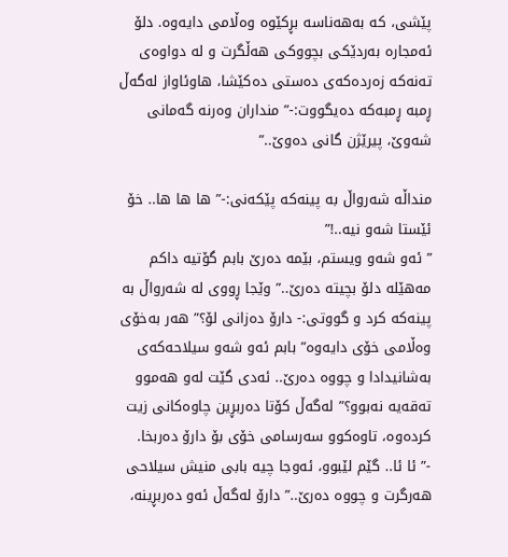پێشی، کە بەھەناسە بڕکێوە وەڵامی دایەوە. دلۆ ئەمجارە بەردێکی بچووکی ھەڵگرت و لە دواوەی تەنەکە زەردەکەی دەستی دەکێشا، ھاوئاواز لەگەڵ ڕمبە ڕمبەکە دەیگووت:-” منداران وەرنە گەمانی شەوێ، پیرێژن گانی دەوێ..”

منداڵە شەرواڵ بە پینەکە پێکەنی:-” ھا ھا ھا.. خۆ ئێستا شەو نیە..!”
” ئەو شەو ویستم، بێمە دەرێ بابم گۆتیە داکم مەھێلە دلۆ بچیتە دەرێ..” وێجا ڕووی لە شەرواڵ بە پینەکە کرد و گووتی:- دارۆ دەزانی لۆ؟” ھەر بەخۆی وەڵامی خۆی دایەوە” بابم ئەو شەو سیلاحەکەی بەشانیدادا و چووە دەرێ.. ئەدی گێت لەو ھەموو تەقەیە نەبوو؟” لەگەڵ کۆتا دەربڕین چاوەکانی زیت کردەوە، تاوەکوو سەرسامی خۆی بۆ دارۆ دەربخا.
-” ئا ئا.. گێم لێبوو، ئەوجا چیە بابی منیش سیلاحی ھەرگرت و چووە دەرێ..” دارۆ لەگەڵ ئەو دەربڕینە،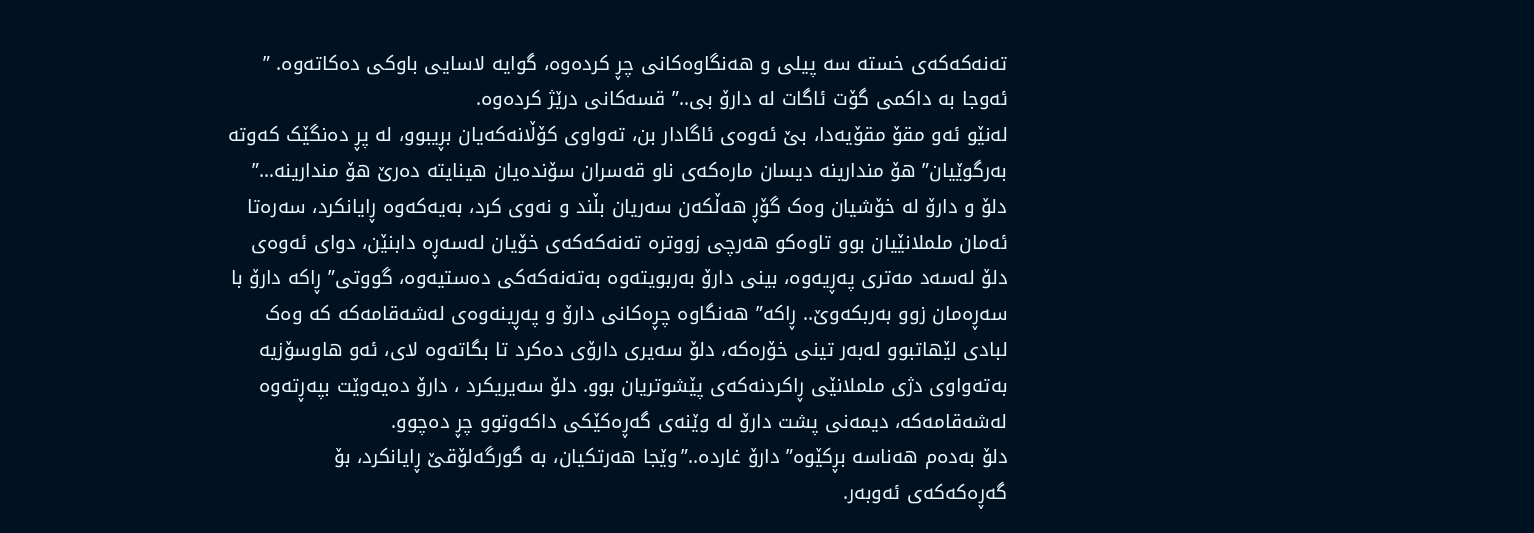تەنەکەکەی خستە سە پیلی و ھەنگاوەکانی چڕ کردەوە، گوایە لاسایی باوکی دەکاتەوە. ” ئەوجا بە داکمی گۆت ئاگات لە دارۆ بی..” قسەکانی درێژ کردەوە.
لەنێو ئەو مقۆ مقۆیەدا، بێ ئەوەی ئاگادار بن، تەواوی کۆڵانەکەیان بڕیبوو، لە پڕ دەنگێک کەوتە بەرگوێیان” ھۆ مندارینە دیسان مارەکەی ناو قەسران سۆندەیان ھینایتە دەرێ ھۆ مندارینە…” دلۆ و دارۆ لە خۆشیان وەک گۆڕ ھەڵکەن سەریان بڵند و نەوی کرد، بەیەکەوە ڕایانکرد، سەرەتا ئەمان ململانێیان بوو تاوەکو ھەرچی زووترە تەنەکەکەی خۆیان لەسەڕە دابنێن، دوای ئەوەی دلۆ لەسەد مەتری پەڕیەوە، بینی دارۆ بەربویتەوە بەتەنەکەکی دەستیەوە، گووتی” ڕاکە دارۆ با سەڕەمان زوو بەربکەوێ.. ڕاکە” ھەنگاوە چڕەکانی دارۆ و پەڕینەوەی لەشەقامەکە کە وەک لبادی لێھاتبوو لەبەر تینی خۆرەکە، دلۆ سەیری دارۆی دەکرد تا بگاتەوە لای، ئەو ھاوسۆزیە بەتەواوی دژی ململانێی ڕاکردنەکەی پێشوتریان بوو. دلۆ سەیریکرد ، دارۆ دەیەوێت بپەڕتەوە لەشەقامەکە، دیمەنی پشت دارۆ لە وێنەی گەڕەکێکی داکەوتوو چڕ دەچوو.
دلۆ بەدەم ھەناسە بڕکێوە” دارۆ غاردە..”وێجا ھەرتکیان، بە گورگەلۆقێ ڕایانکرد، بۆ گەڕەکەکەی ئەوبەر.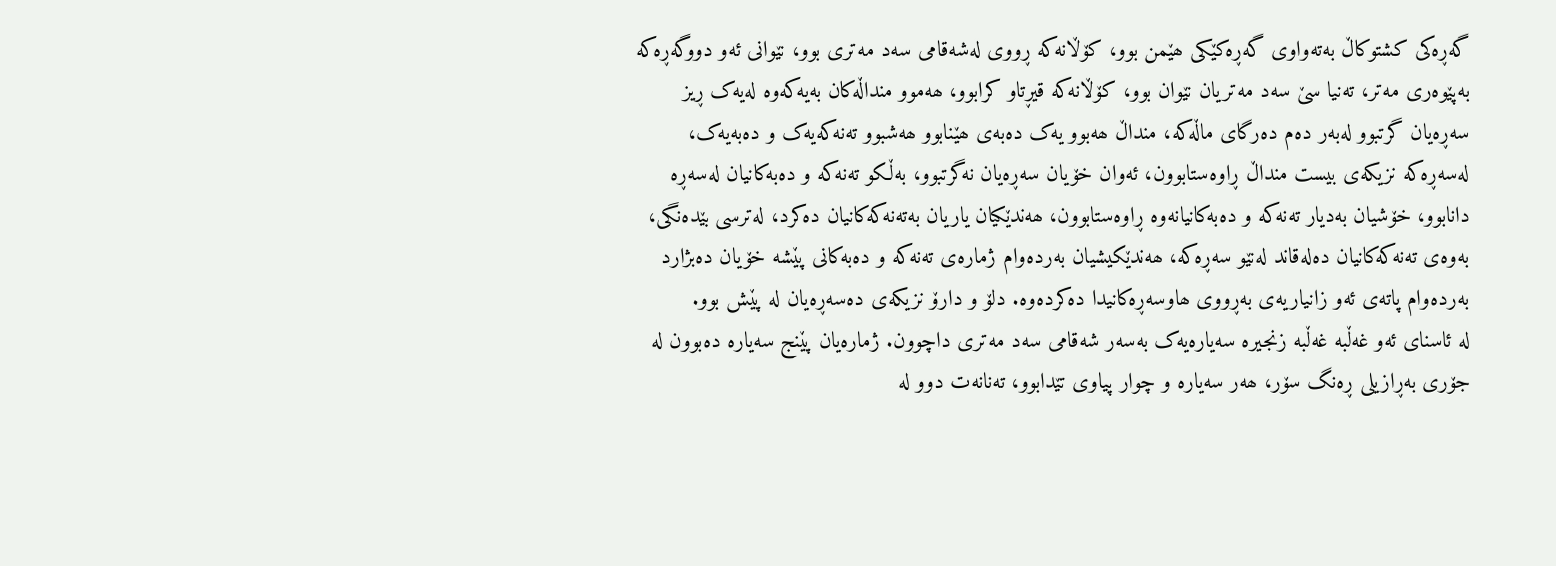گەڕەکی کشتوکاڵ بەتەواوی گەڕەکێکی ھێمن بوو، کۆڵانەکە ڕووی لەشەقامی سەد مەتری بوو، نێوانی ئەو دووگەڕەکە بەپێوەری مەتر، تەنیا سێ سەد مەتریان نێوان بوو، کۆڵانەکە قیڕتاو کرابوو، ھەموو منداڵەکان بەیەکەوە لەیەک ڕیز سەڕەیان گرتبوو لەبەر دەم دەرگای ماڵەکە، منداڵ ھەبوو یەک دەبەی ھێنابوو ھەشبوو تەنەکەیەک و دەبەیەک، لەسەڕەکە نزیکەی بیست منداڵ ڕاوەستابوون، ئەوان خۆیان سەڕەیان نەگرتبوو، بەڵکو تەنەکە و دەبەکانیان لەسەڕە دانابوو، خۆشیان بەدیار تەنەکە و دەبەکانیانەوە ڕاوەستابوون، ھەندێکیان یاریان بەتەنەکەکانیان دەکرد، لەترسی بێدەنگی، بەوەی تەنەکەکانیان دەلەقاند لەنێو سەڕەکە، ھەندێکیشیان بەردەوام ژمارەی تەنەکە و دەبەکانی پێشە خۆیان دەبژارد بەردەوام پاتەی ئەو زانیاریەی بەڕووی ھاوسەڕەکانیدا دەکردەوە. دلۆ و دارۆ نزیکەی دەسەڕەیان لە پێش بوو.
لە ئاسنای ئەو غەڵبە غەڵبە زنجیرە سەیارەیەک بەسەر شەقامی سەد مەتری داچوون. ژمارەیان پێنج سەیارە دەبوون لە جۆری بەڕازیلی ڕەنگ سۆر، ھەر سەیارە و چوار پیاوی تێدابوو، تەنانەت دوو لە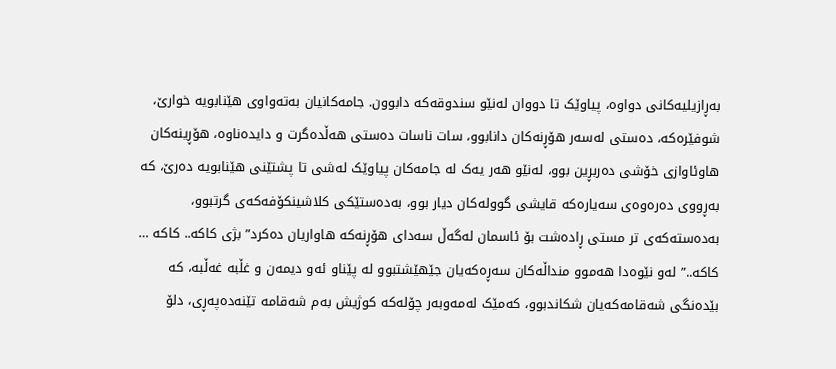بەڕازیلیەکانی دواوە، پیاوێک تا دووان لەنێو سندوقەکە دابوون. جامەکانیان بەتەواوی ھێنابویە خوارێ، شوفێرەکە، دەستی لەسەر ھۆڕنەکان دانابوو، سات ناسات دەستی ھەڵدەگرت و دایدەناوە، ھۆڕینەکان ھاوئاوازی خۆشی دەربڕین بوو، لەنێو ھەر یەک لە جامەکان پیاوێک لەشی تا پشتێنی ھێنابویە دەرێ، کە بەڕووی دەرەوەی سەیارەکە قایشی گوولەکان دیار بوو، بەدەستێکی کلاشینکۆفەکەی گرتبوو، بەدەستەکەی تر مستی ڕادەشت بۆ ئاسمان لەگەڵ سەدای ھۆڕنەکە ھاواریان دەکرد” بژی کاکە.. کاکە … کاکە..” لەو نێوەدا ھەموو منداڵەکان سەڕەکەیان جێھێشتبوو لە پێناو ئەو دیمەن و غڵبە غەڵبە، کە بێدەنگی شەقامەکەیان شکاندبوو، کەمێک لەمەوبەر چۆلەکە کوژیش بەم شەقامە تێنەدەپەڕی، دلۆ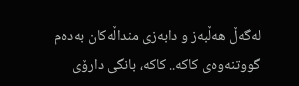لەگەڵ ھەڵبەز و دابەزی منداڵەکان بەدەم گووتنەوەی کاکە.. کاکە، بانگی دارۆی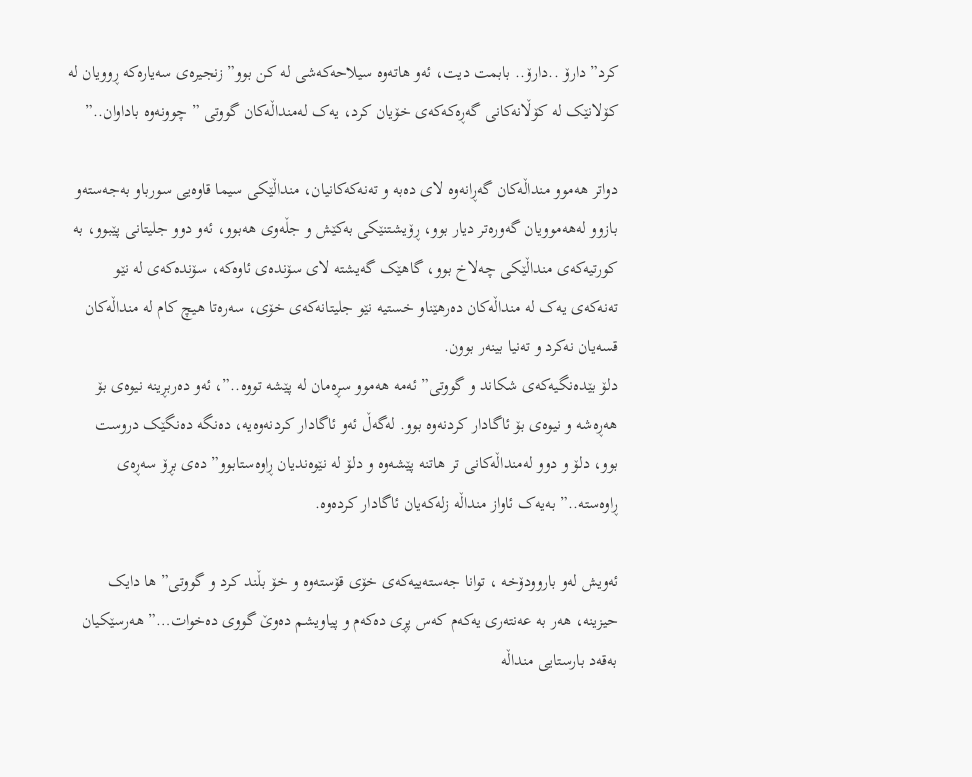کرد” دارۆ ..دارۆ.. بابمت دیت، ئەو ھاتەوە سیلاحەکەشی لە کن بوو” زنجیرەی سەیارەکە ڕوویان لە کۆلانێک لە کۆڵانەکانی گەڕەکەکەی خۆیان کرد، یەک لەمنداڵەکان گووتی ” چوونەوە باداوان..”

دواتر ھەموو منداڵەکان گەڕانەوە لای دەبە و تەنەکەکانیان، منداڵێکی سیما قاوەیی سورباو بەجەستەو بازوو لەھەموویان گەورەتر دیار بوو، ڕۆیشتنێکی بەکێش و جڵەوی ھەبوو، ئەو دوو جلیتانی پێبوو، بە کورتیەکەی منداڵێکی چەلاخ بوو، گاھێک گەیشتە لای سۆندەی ئاوەکە، سۆندەکەی لە نێو تەنەکەی یەک لە منداڵەکان دەرھێناو خستیە نێو جلیتانەکەی خۆی، سەرەتا ھیچ کام لە منداڵەکان قسەیان نەکرد و تەنیا بینەر بوون.
دلۆ بێدەنگیەکەی شکاند و گووتی” ئەمە ھەموو سڕەمان لە پێشە تووە..”، ئەو دەربڕینە نیوەی بۆ ھەڕەشە و نیوەی بۆ ئاگادار کردنەوە بوو. لەگەڵ ئەو ئاگادار کردنەوەیە، دەنگە دەنگێک دروست بوو، دلۆ و دوو لەمنداڵەکانی تر ھاتنە پێشەوە و دلۆ لە نێوەندیان ڕاوەستابوو” دەی بڕۆ سەڕەی ڕاوەستە..” بەیەک ئاواز منداڵە زلەکەیان ئاگادار کردەوە.

ئەویش لەو باروودۆخە ، توانا جەستەییەکەی خۆی قۆستەوە و خۆ بڵند کرد و گووتی” ھا دایک حیزینە، ھەر بە عەنتەری یەکەم کەس پڕی دەکەم و پیاویشم دەوێ گووی دەخوات…” ھەرسێکیان بەقەد بارستایی منداڵە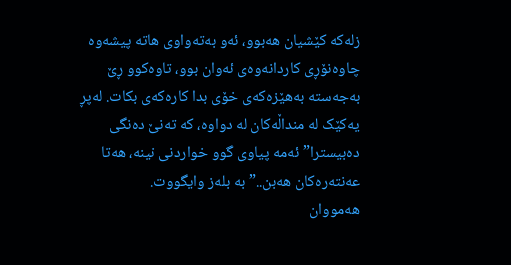زلەکە کێشیان ھەبوو، ئەو بەتەواوی ھاتە پیشەوە چاوەنۆڕی کاردانەوەی ئەوان بوو، تاوەکوو ڕێ بەجەستە بەھێزەکەی خۆی بدا کارەکەی بکات. لەپڕ یەکێک لە منداڵەکان لە دواوە، کە تەنێ دەنگی دەبیسترا” ئەمە پیاوی گوو خواردنی نینە، ھەتا عەنتەرەکان ھەبن..” بە بلەز وایگووت.
ھەمووان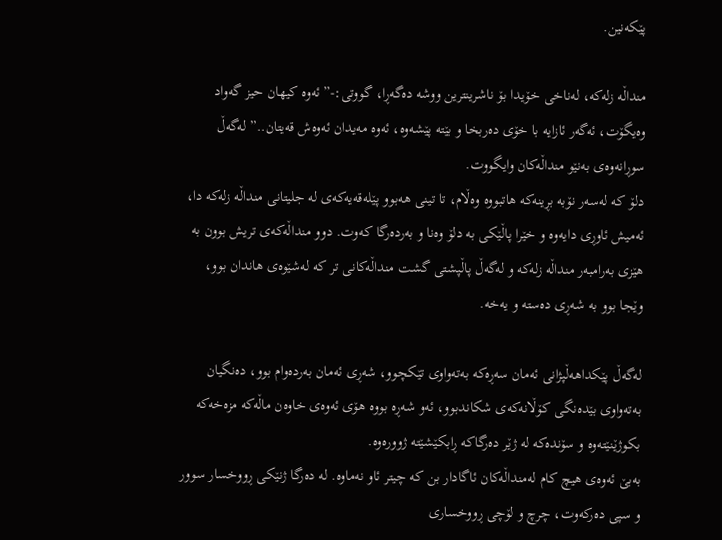پێکەنین.

منداڵە زلەکە، لەناخی خۆیدا بۆ ناشرینترین ووشە دەگەڕا، گووتی:-” ئەوە کیھان حیز گەواد وەیگۆت، ئەگەر ئازایە با خۆی دەربخا و بێتە پێشەوە، ئەوە مەیدان ئەوەش قەیتان..” لەگەڵ سوڕانەوەی بەنێو منداڵەکان وایگووت.
دلۆ کە لەسەر نۆبە بڕینەکە ھاتبووە وەڵام، تا تینی ھەبوو پێلەقەیەکەی لە جلیتانی منداڵە زلەکە دا، ئەمیش ئاوڕی دایەوە و خێرا پاڵێکی بە دلۆ وەنا و بەردەرگا کەوت. دوو منداڵەکەی تریش بوون بە ھێزی بەرامبەر منداڵە زلەکە و لەگەڵ پاڵپشتی گشت منداڵەکانی تر کە لەشێوەی ھاندان بوو، وێجا بوو بە شەڕی دەستە و یەخە.

لەگەڵ پێکداھەڵپژانی ئەمان سەڕەکە بەتەواوی تێکچوو، شەڕی ئەمان بەردەوام بوو، دەنگیان بەتەواوی بێدەنگی کۆڵانەکەی شکاندبوو، ئەو شەڕە بووە ھۆی ئەوەی خاوەن ماڵەکە مزەخەکە بکوژێنێتەوە و سۆندەکە لە ژێر دەرگاکە ڕابکێشێتە ژوورەوە.
بەبێ ئەوەی ھیچ کام لەمنداڵەکان ئاگادار بن کە چیتر ئاو نەماوە. لە دەرگا ژنێکی ڕووخسار سوور و سپی دەرکەوت، چرچ و لۆچی ڕووخساری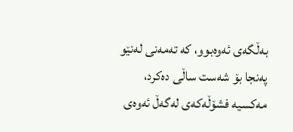بەڵگەی ئەوەبوو، کە تەمەنی لەنێو پەنجا بۆ شەست ساڵی دەکرد، مەکسیە فشۆڵەکەی لەگەڵ ئەوەی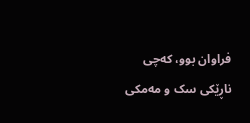فراوان بوو، کەچی ناڕێکی سک و مەمکی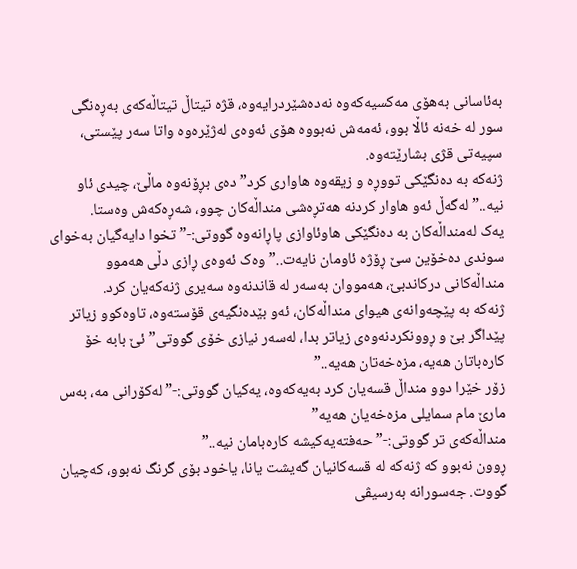بەئاسانی بەھۆی مەکسیەکەوە نەدەشێردرایەوە، قژە تیتاڵ تیتاڵەکەی بەڕەنگی سور لە خەنە ئاڵا بوو، ئەمەش نەبووە ھۆی ئەوەی لەژێرەوە واتا سەر پێستی، سپیەتی قژی بشارێتەوە.
ژنەکە بە دەنگێکی تووڕە و زیقەوە ھاواری کرد” دەی بڕۆنەوە ماڵێ، چیدی ئاو نیە..” لەگەڵ ئەو ھاوار کردنە ھەتڕەشی منداڵەکان چوو، شەڕەکەش وەستا.
یەک لەمنداڵەکان بە دەنگێکی ھاوئاوازی پاڕانەوە گووتی:-” تخوا دایەگیان بەخوای سوندی دەخۆین سێ ڕۆژە ئاومان نایەت..” وەک ئەوەی ڕازی دڵی ھەموو منداڵەکانی درکاندبێ، ھەمووان بەسەر لە قاندنەوە سەیری ژنەکەیان کرد.
ژنەکە بە پێچەوانەی ھیوای منداڵەکان، ئەو بێدەنگیەی قۆستەوە، تاوەکوو زیاتر پێداگر بێ و ڕوونکردنەوەی زیاتر بدا، لەسەر نیازی خۆی گووتی” ئێ بابە خۆ کارەباتان ھەیە، مزەخەتان ھەیە..”
زۆر خێرا دوو منداڵ قسەیان کرد بەیەکەوە، یەکیان گووتی:-” لەکۆرانی مە، بەس مارێ مام سمایلی مزەخەیان ھەیە”
منداڵەکەی تر گووتی:-” حەفتەیەکیشە کارەبامان نیە..”
ڕوون نەبوو کە ژنەکە لە قسەکانیان گەیشت یانا، یاخود بۆی گرنگ نەبوو، کەچیان گووت. جەسورانە بەرسیڤی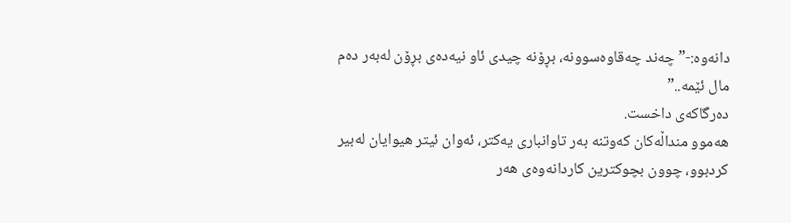دانەوە:-” چەند چەقاوەسوونە، بڕۆنە چیدی ئاو نیەدەی بڕۆن لەبەر دەم مال ئێمە..”
دەرگاکەی داخست.
ھەموو منداڵەکان کەوتنە بەر تاوانباری یەکتر، ئەوان ئیتر ھیوایان لەبیر کردبوو، چوون بچوکترین کاردانەوەی ھەر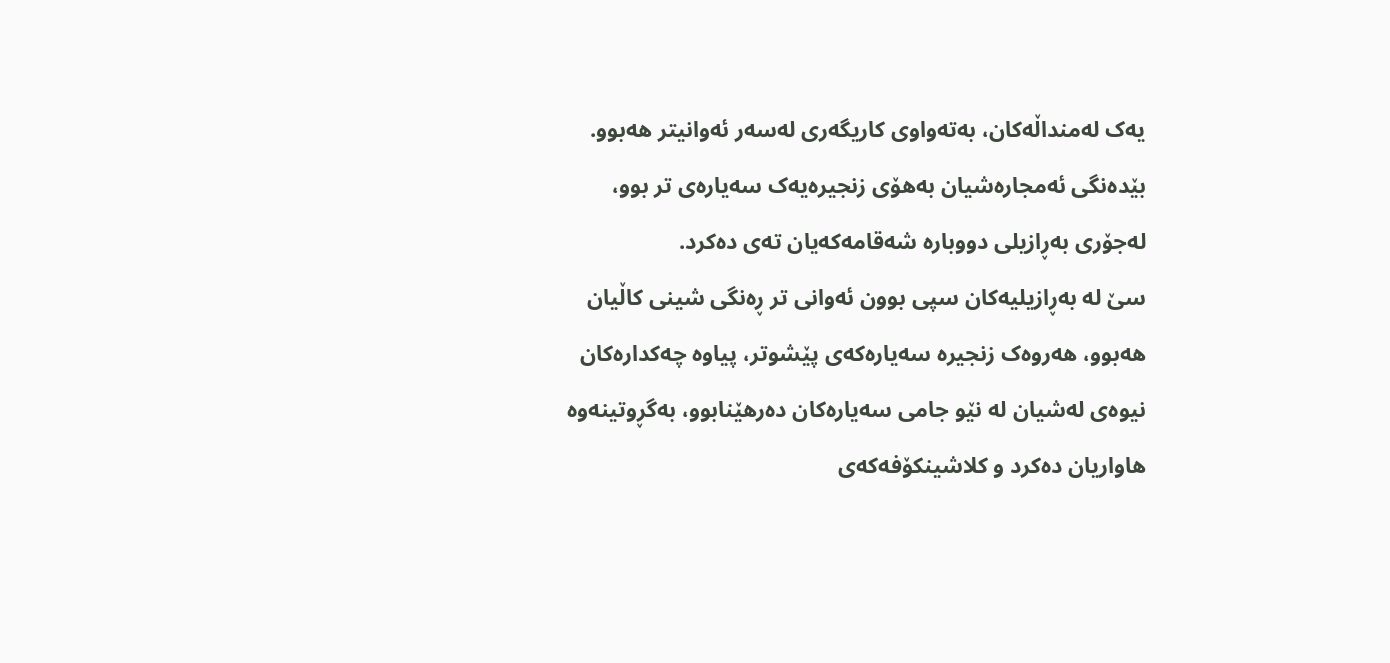یەک لەمنداڵەکان، بەتەواوی کاریگەری لەسەر ئەوانیتر ھەبوو. بێدەنگی ئەمجارەشیان بەھۆی زنجیرەیەک سەیارەی تر بوو، لەجۆری بەڕازیلی دووبارە شەقامەکەیان تەی دەکرد.
سێ لە بەڕازیلیەکان سپی بوون ئەوانی تر ڕەنگی شینی کاڵیان ھەبوو، ھەروەک زنجیرە سەیارەکەی پێشوتر، پیاوە چەکدارەکان نیوەی لەشیان لە نێو جامی سەیارەکان دەرھێنابوو، بەگڕوتینەوە ھاواریان دەکرد و کلاشینکۆفەکەی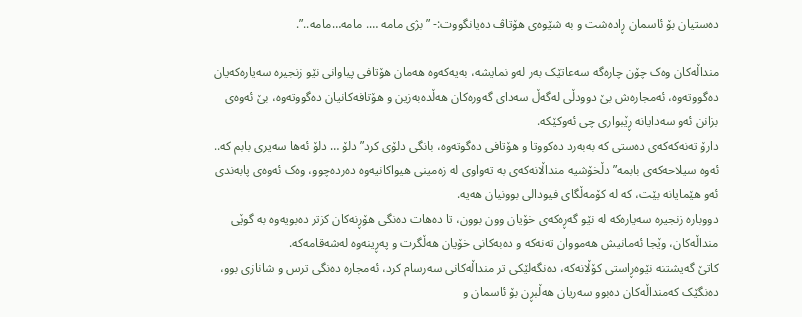دەستیان بۆ ئاسمان ڕادەشت و بە شێوەی ھۆتاڤ دەیانگووت:- ” بژی مامە …. مامە…مامە..”.

منداڵەکان وەک چۆن چارەگە سەعاتێک بەر لەو نمایشە، بەیەکەوە ھەمان ھۆتافی پیاوانی نێو زنجیرە سەیارەکەیان دەگووتەوە، ئەمجارەش بێ دوودڵی لەگەڵ سەدای گەورەکان ھەڵدەبەزین و ھۆتافەکانیان دەگووتەوە، بێ ئەوەی بزانن ئەو سەدایانە ڕێبواری چی ئەوکێکە.
دارۆ تەنەکەکەی دەستی کە بەبەرد دەکووتا و ھۆتافی دەگوتەوە، بانگی دلۆی کرد” دلۆ … دلۆ ئەھا سەیری بابم کە.. ئەوە سیلاحەکەی بابمە” دڵخۆشیە منداڵانەکەی بە تەواوی لە زەمینی ھیواکانیەوە دەردەچوو، وەک ئەوەی پابەندی ئەو ھێمایانە بێت، کە لە کۆمەڵگای فیودالی بوونیان ھەیە.
دووبارە زنجیرە سەیارەکە لە نێو گەڕەکەی خۆیان وون بوون، تا دەھات دەنگی ھۆڕنەکان کزتر دەبویەوە بە گوێی منداڵەکان، وێجا ئەمانیش ھەمووان تەنەکە و دەبەکانی خۆیان ھەڵگرت و پەڕینەوە لەشەقامەکە.
کاتێ گەیشتنە نێوەڕاستی کۆڵانەکە، دەنگەلێکی تر منداڵەکانی سەرسام کرد، ئەمجارە دەنگی ترس و شانازی بوو، دەنگێک کەمنداڵەکان دەبوو سەریان ھەڵبڕن بۆ ئاسمان و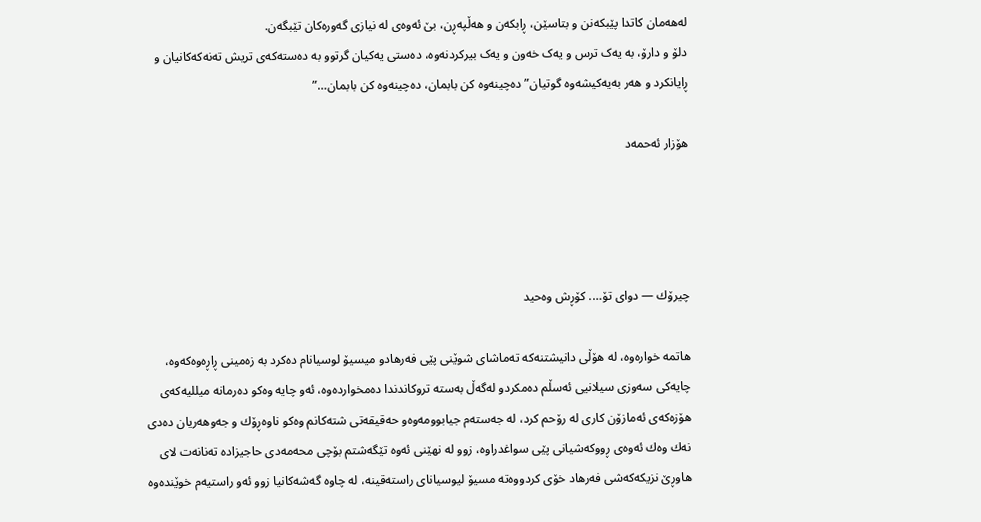لەھەمان کاتدا پێبکەنن و بتاسێن، ڕابکەن و ھەڵپەڕن، بێ ئەوەی لە نیازی گەورەکان تێبگەن.
دلۆ و دارۆ، بە یەک ترس و یەک خەون و یەک بیرکردنەوە، دەستی یەکیان گرتوو بە دەستەکەی تریش تەنەکەکانیان و ڕایانکرد و ھەر بەیەکیشەوە گوتیان” دەچینەوە کن بابمان، دەچینەوە کن بابمان…”

ھۆزار ئەحمەد




چیرۆك — دوای تۆ…. کۆڕش وەحید

هاتمە خوارەوە، لە هۆڵی دانیشتنەکە تەماشای شوێنی پێی فەرهادو میسیۆ لوسیانام دەکرد بە زەمینی ڕاڕەوەکەوە، چایەکی سەوزی سیلانیی ئەسڵم دەمکردو لەگەڵ بەستە تروکاندندا دەمخواردەوە، ئەو چایە وەکو دەرمانە میللیەکەی هۆزەکەی ئەمازۆن کاری لە رۆحم کرد، لە جەستەم جیابوومەوەو حەقیقەتی شتەکانم وەکو ناوەڕۆك و جەوهەریان دەدی نەك وەك ئەوەی ڕووکەشیانی پێی سواغدراوە، زوو لە نهێنی ئەوە تێگەشتم بۆچی محەمەدی حاجیزادە تەنانەت لای هاوڕێ نزیکەکەشی فەرهاد خۆی کردووەتە مسیۆ لیوسیانای راستەقینە، لە چاوە گەشەکانیا زوو ئەو راستیەم خوێندەوە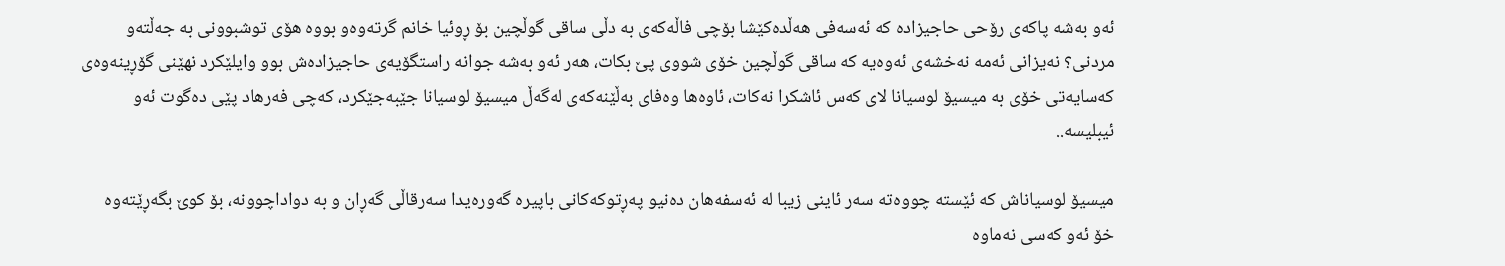ئەو بەشە پاکەی رۆحی حاجیزادە کە ئەسەفی هەڵدەکێشا بۆچی فاڵەکەی بە دڵی ساقی گوڵچین بۆ ڕوئیا خانم گرتەوەو بووە هۆی توشبوونی بە جەڵتەو مردنی؟ نەیزانی ئەمە نەخشەی ئەوەیە کە ساقی گوڵچین خۆی شووی پێ بکات، هەر ئەو بەشە جوانە راستگۆیەی حاجیزادەش بوو وایلێکرد نهێنی گۆڕینەوەی کەسایەتی خۆی بە میسیۆ لوسیانا لای کەس ئاشکرا نەکات، ئاوەها وەفای بەڵێنەکەی لەگەڵ میسیۆ لوسیانا جێبەجێکرد، کەچی فەرهاد پێی دەگوت ئەو ئیبلیسە..

میسیۆ لوسیاناش کە ئێستە چووەتە سەر ئاینی زیبا لە ئەسفەهان دەنیو پەڕتوکەکانی باپیرە گەورەیدا سەرقاڵی گەڕان و بە دواداچوونە، بۆ کوێ بگەڕێتەوە خۆ ئەو کەسی نەماوە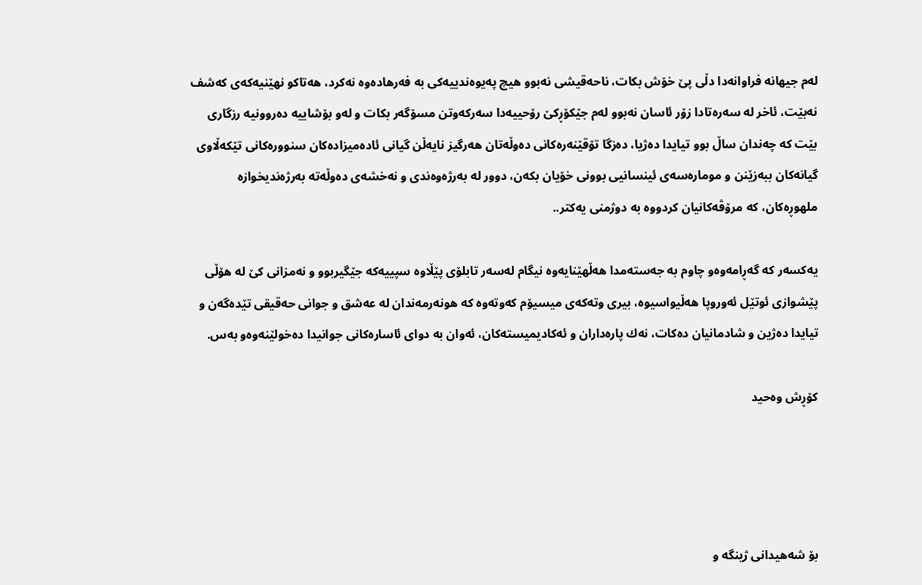لەم جیهانە فراوانەدا دڵی پێ خۆش بکات، ناحەقیشی نەبوو هیچ پەیوەندییەکی بە فەرهادەوە نەکرد، هەتاکو نهێنیەکەی کەشف نەبێت، ئاخر لە سەرەتادا زۆر ئاسان نەبوو لەم جێکۆڕکێ رۆحییەدا سەرکەوتن مسۆگەر بکات و لەو بۆشاییە دەروونیە رزگاری بێت کە چەندان ساڵ بوو تیایدا دەژیا، دەزگا تۆقێنەرەکانی دەوڵەتان هەرگیز نایەڵن گیانی ئادەمیزادەکان سنوورەکانی تێکەڵاوی گیانەکان ببەزێنن و مومارەسەی ئینسانیی بوونی خۆیان بکەن، دوور لە بەرژەوەندی و نەخشەی دەوڵەتە بەرژەندیخوازە ملهوڕەکان، کە مرۆڤەکانیان کردووە بە دوژمنی یەکتر..

یەکسەر کە گەڕامەوەو چاوم بە جەستەمدا هەڵهێنایەوە نیگام لەسەر تابلۆی پێڵاوە سپییەکە جێگیربوو و نەمزانی کێ لە هۆڵی پێشوازی ئوتێل ئەوروپا هەڵیواسیوە، بیری وتەکەی میسیۆم کەوتەوە کە هونەرمەندان لە عەشق و جوانی حەقیقی تێدەگەن و تیایدا دەژین و شادمانیان دەکات، نەك پارەداران و ئەکادیمیستەکان، ئەوان بە دوای ئاسارەکانی جوانیدا دەخولێنەوەو بەس.

کۆڕش وەحید




بۆ شەهیدانی ژینگە و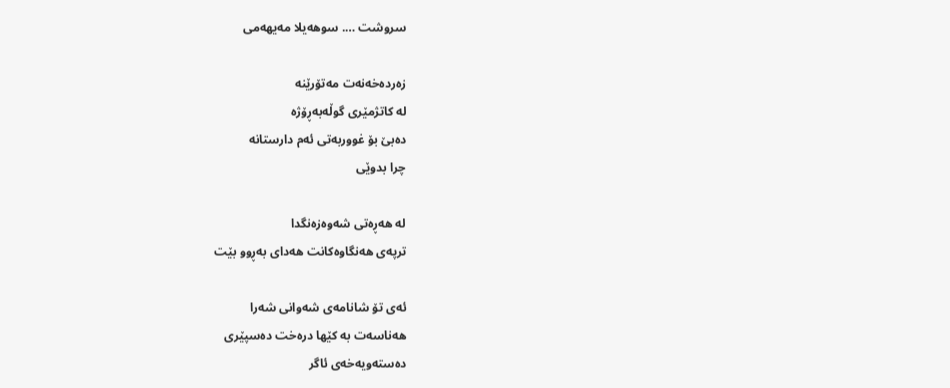سروشت …. سوهەیلا مەیهەمی

زەردەخەنەت مەتۆرێنە
لە کاتژمێری گوڵەبەڕۆژە
دەبێ بۆ غووربەتی ئەم دارستانە
چرا بدوێی

لە هەڕەتی شەوەزەنگدا
ترپەی هەنگاوەکانت هەدای بەڕوو بێت

ئەی تۆ شانامەی شەوانی شەرا
هەناسەت بە کێها درەخت دەسپێری
دەستەویەخەی ئاگر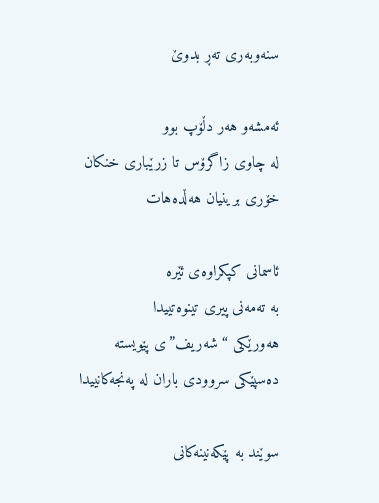سنەوبەری تەڕ بدوێ

ئەمشەو هەر دڵۆپ بوو
لە چاوی زاگرۆس تا زرێباری خنکان
خۆری برینیان هەڵدەهات

ئاسمانی کپکراوەی ئێرە
بە تەمەنی پیری تینوەتییدا
هەورێکی “شەریف”ی پێویستە
دەسپێکی سروودی باران لە پەنجەکانییدا

سوێند بە پێکەنینەکانی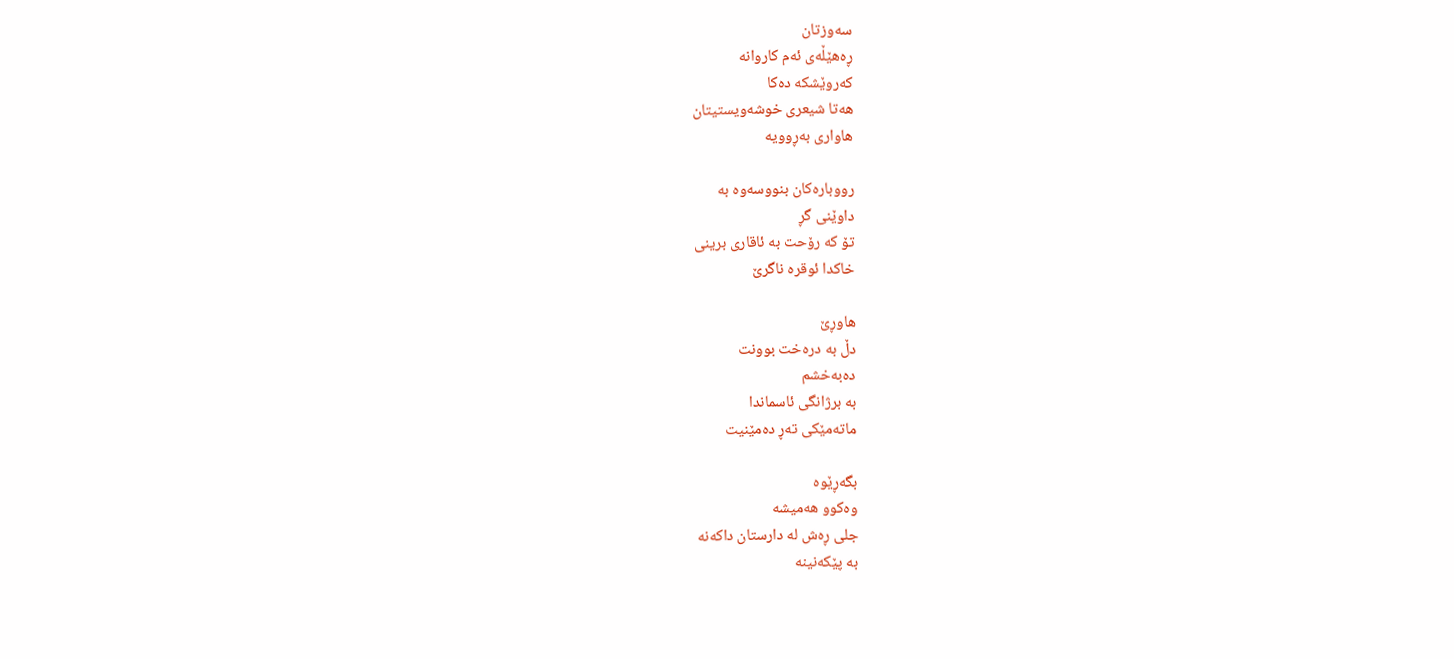سەوزتان
ڕەهێڵەی ئەم کاروانە
کەروێشکە دەکا
هەتا شیعری خوشەویستیتان
هاواری بەڕوویە

رووبارەکان بنووسەوە بە
داوێنی گڕ
تۆ کە رۆحت بە ئاقاری برینی
خاکدا ئوقرە ناگرێ

هاوڕێ
دڵ بە درەخت بوونت
دەبەخشم
بە برژانگی ئاسماندا
ماتەمێکی تەڕ دەمێنیت

بگەڕێوە
وەکوو هەمیشە
جلی ڕەش لە دارستان داکەنە
بە پێکەنینە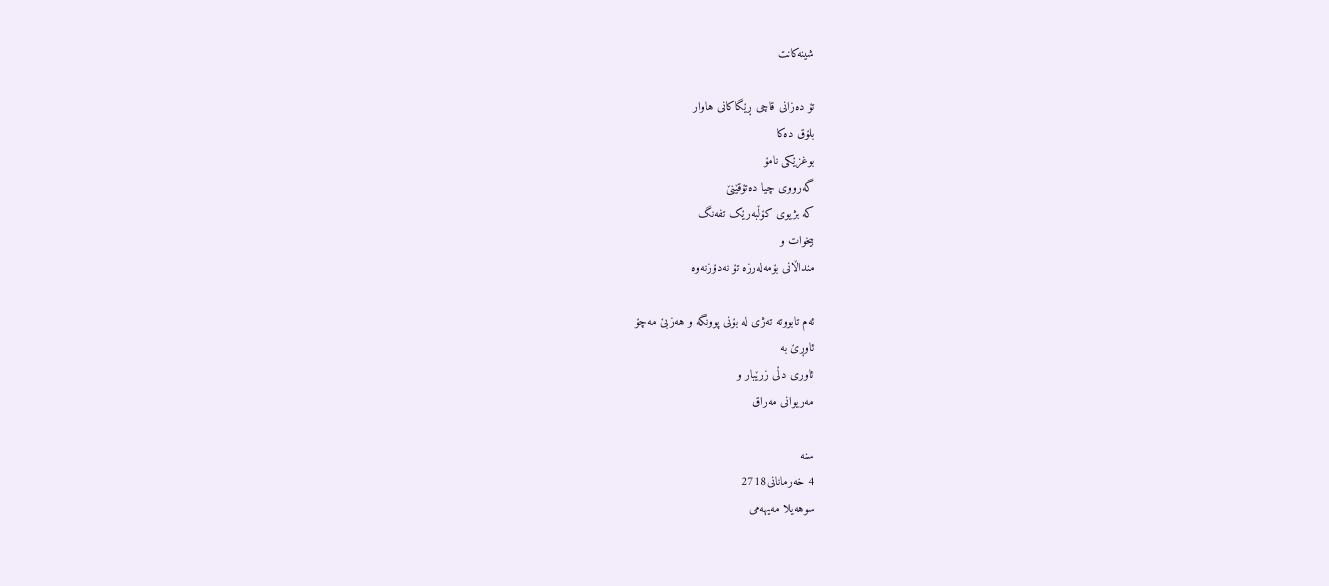شینەکانت

تۆ دەزانی قاچی ڕێگاکانی هاوار
بلۆق دەکا
بوغزێکی نامۆ
گەرووی چیا دەتۆقێنێ
کە بژیوی کۆڵبەرێک تفەنگ
بیخوات و
منداڵانی بۆمەلەرزە تۆ نەدۆزنەوە

ئەم تابووتە تەژی لە بۆنی پوونگە و هەزبێ مەچۆ
ئاوڕێ بە
ئاوری دڵی زرێبار و
مەریوانی مەراق

سنه‌
4 خەرمانانی2718
سوهەیلا مەیهەمی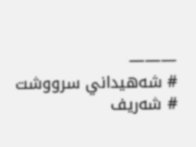———
# شەهیداني سرووشت
# شەریف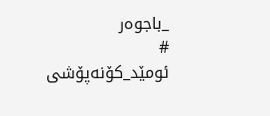_باجوەر
# ئومێد_کۆنەپۆشی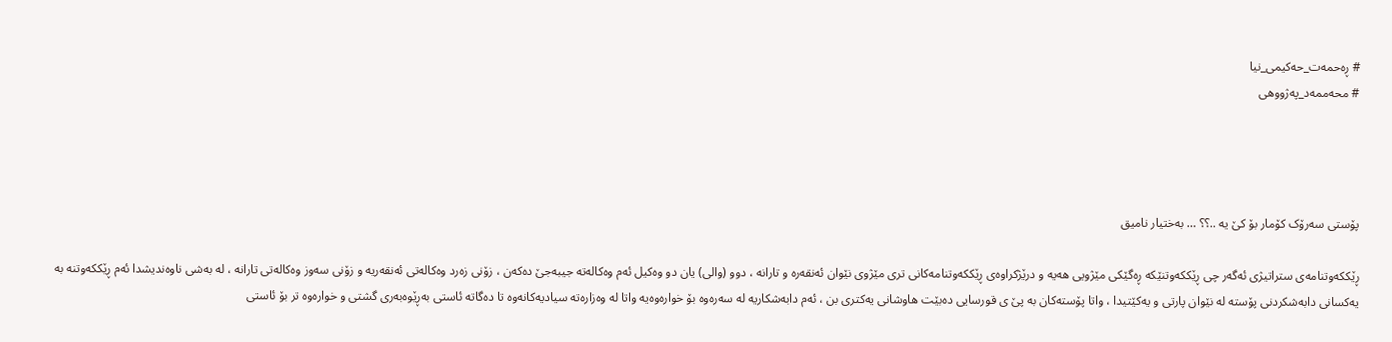# ڕەحمەت_حەکیمی_نیا
# محەممەد_پەژووهی




پۆستی سەرۆک کۆمار بۆ کێ یە ..؟؟ … بەختیار نامیق

ڕێککەوتنامەی ستراتیژی ئەگەر چی ڕێککەوتنێکە ڕەگێکی مێژویی هەیە و درێژکراوەی ڕێککەوتنامەکانی تری مێژوی نێوان ئەنقەرە و تارانە ، دوو (والی) یان دو وەکیل ئەم وەکالەتە جیبەجێ دەکەن ، زۆنی زەرد وەکالەتی ئەنقەریە و زۆنی سەوز وەکالەتی تارانە ، لە بەشی ناوەندیشدا ئەم ڕێککەوتنە بە یەکسانی دابەشکردنی پۆستە لە نێوان پارتی و یەکێتیدا ، واتا پۆستەکان بە پێ ی قورسایی دەبێت هاوشانی یەکتری بن ، ئەم دابەشکاریە لە سەرەوە بۆ خوارەوەیە واتا لە وەزارەتە سیادیەکانەوە تا دەگاتە ئاستی بەڕێوەبەری گشتی و خوارەوە تر بۆ ئاستی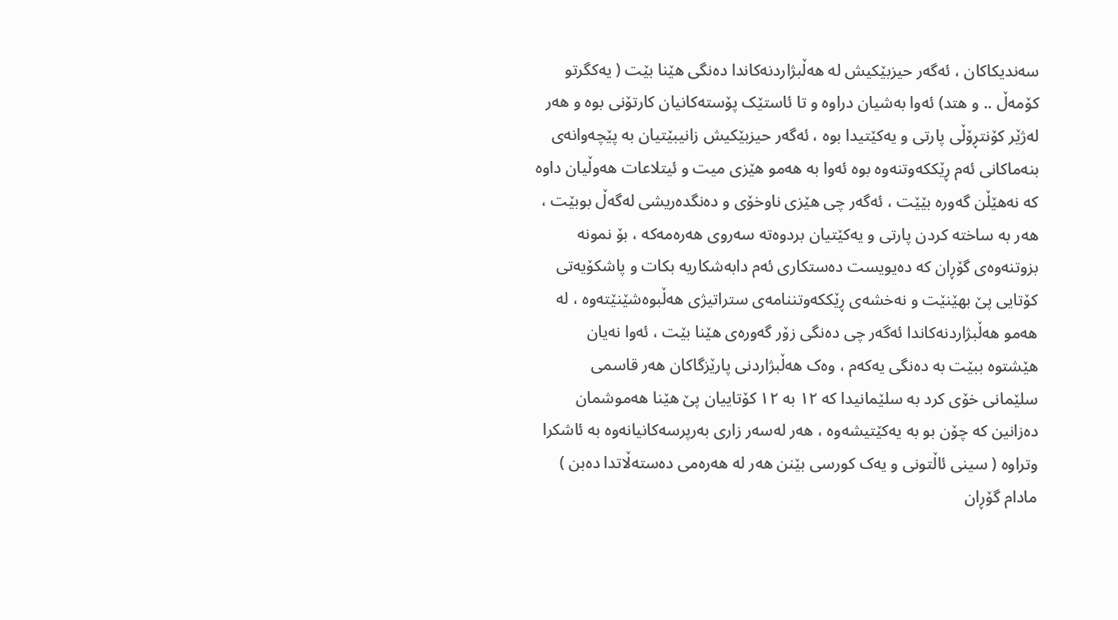سەندیکاکان ، ئەگەر حیزبێکیش لە هەڵبژاردنەکاندا دەنگی هێنا بێت ( یەکگرتو کۆمەڵ .. و هتد) ئەوا بەشیان دراوە و تا ئاستێک پۆستەکانیان کارتۆنی بوە و هەر لەژێر کۆنتڕۆڵی پارتی و یەکێتیدا بوە ، ئەگەر حیزبێکیش زانیبێتیان بە پێچەوانەی بنەماکانی ئەم ڕێککەوتنەوە بوە ئەوا بە هەمو هێزی میت و ئیتلاعات هەوڵیان داوە کە نەهێڵن گەورە بێێت ، ئەگەر چی هێزی ناوخۆی و دەنگدەریشی لەگەڵ بوبێت ، هەر بە ساختە کردن پارتی و یەکێتیان بردوەتە سەروی هەرەمەکە ، بۆ نمونە بزوتنەوەی گۆڕان کە دەیویست دەستکاری ئەم دابەشکاریە بکات و پاشکۆیەتی کۆتایی پێ بهێنێت و نەخشەی ڕێککەوتننامەی ستراتیژی هەڵبوەشێنێتەوە ، لە هەمو هەڵبژاردنەکاندا ئەگەر چی دەنگی زۆر گەورەی هێنا بێت ، ئەوا نەیان هێشتوە ببێت بە دەنگی یەکەم ، وەک هەڵبژاردنی پارێزگاکان هەر قاسمی سلێمانی خۆی کرد بە سلێمانیدا کە ١٢ بە ١٢ کۆتاییان پێ هێنا هەموشمان دەزانین کە چۆن بو بە یەکێتیشەوە ، هەر لەسەر زاری بەرپرسەکانیانەوە بە ئاشکرا وتراوە ( سینی ئاڵتونی و یەک کورسی بێنن هەر لە هەرەمی دەستەڵاتدا دەبن ) مادام گۆڕان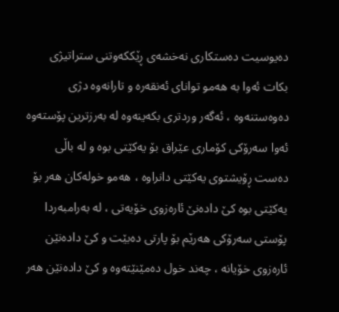دەیوسیت دەستکاری نەخشەی ڕێککەوتنی ستراتیژی بکات ئەوا بە هەمو توانای ئەنقەرە و تارانەوە دژی دەوەستنەوە ، ئەگەر وردتری بکەینەوە لە بەرزترین پۆستەوە ئەوا سەرۆکی کۆماری عێراق بۆ یەکێتی بوە و لە باڵی دەست ڕۆیشتوی یەکێتی دانراوە ، هەمو خولەکان هەر بۆ یەکێتی بوە کێ دادەنێ ئارەزوی خۆیەتی ، لە بەرامبەردا پۆستی سەرۆکی هەرێم بۆ پارتی دەبێت و کێ دادەنێن ئارەزوی خۆیانە ، چەند خول دەمێنێتەوە و کێ دادەنێن هەر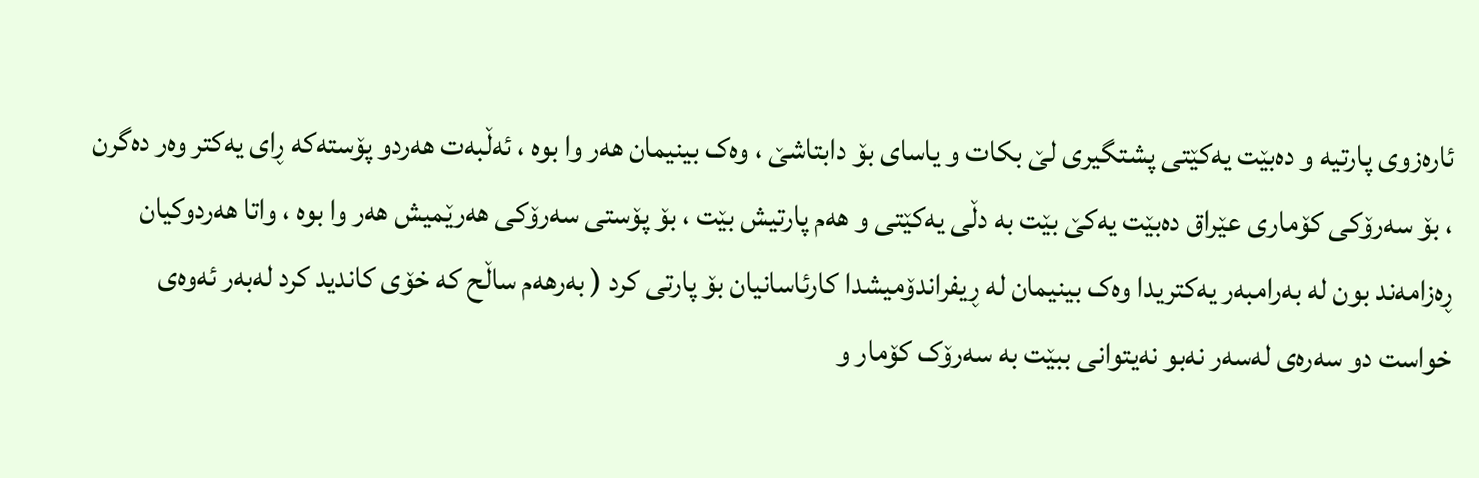ئارەزوی پارتیە و دەبێت یەکێتی پشتگیری لێ بکات و یاسای بۆ دابتاشێ ، وەک بینیمان هەر وا بوە ، ئەڵبەت هەردو پۆستەکە ڕای یەکتر وەر دەگرن ، بۆ سەرۆکی کۆماری عێراق دەبێت یەکێ بێت بە دڵی یەکێتی و هەم پارتیش بێت ، بۆ پۆستی سەرۆکی هەرێمیش هەر وا بوە ، واتا هەردوکیان ڕەزامەند بون لە بەرامبەر یەکتریدا وەک بینیمان لە ڕیفراندۆمیشدا کارئاسانیان بۆ پارتی کرد ( بەرهەم ساڵح کە خۆی کاندید کرد لەبەر ئەوەی خواست دو سەرەی لەسەر نەبو نەیتوانی ببێت بە سەرۆک کۆمار و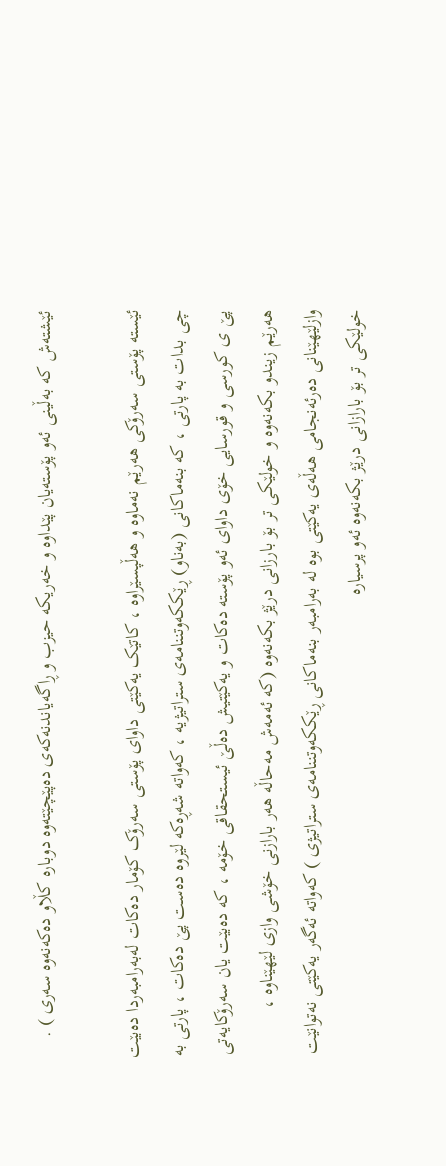ئێشتەش کە بەڵینی ئەو پۆستەیان پێداوە و خەریکە حیزب و ڕاگەیاندنەکەی دەپێچێتەوە دوبارە کڵاو دەکەنەوە سەری ) .

ئێستە پۆستی سەرۆکی هەرێم نەماوە و هەڵپسێراوە ، کاتێک یەکێتی داوای پۆستی سەرۆک کۆمار دەکات لەبەرامبەردا دەبێت چی بدات بە پارتی ، کە بنەماکانی (بەناو) ڕێککەوتننامەی ستراتیژیە ، کەواتە شەڕەکە لێروە دەست پێ دەکات ، پارتی بە پێ ی کورسی و قورسایی خۆی داوای ئەو پۆستە دەکات و یەکێتیش دەڵێ ئیستحقاقی خۆمە ، کە دەبێت یان سەرۆکایەتی هەرێم زیندو بکەنەوە و خولێکی تر بۆ بارزانی درێژ بکەنەوە (کە ئەمەش مەحاڵە هەر بارازنی خۆشی وازی لێهێناوە ، وازلێهێنانی دەرئەنجامی هەڵەی یەکێتی بوە لە بەرامبەر بنەماکانی ڕێککەوتننامەی ستراتیژی ) کەواتە ئەگەر یەکێتی نەتوانێت خولێکی تر بۆ بارازانی درێژ بکەنەوە ئەو پرسیارە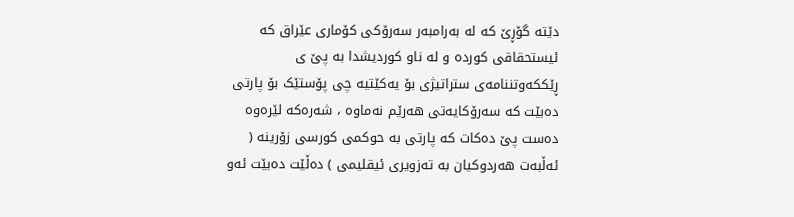دێتە گۆڕێ کە لە بەرامبەر سەرۆکی کۆماری عێراق کە ئیستحقاقی کوردە و لە ناو کوردیشدا بە پێ ی ڕێککەوتننامەی ستراتیژی بۆ یەکێتیە چی پۆستێک بۆ پارتی دەبێت کە سەرۆکایەتی هەرێم نەماوە ، شەرەکە لێرەوە دەست پێ دەکات کە پارتی بە حوکمی کورسی زۆرینە ( ئەڵبەت هەردوکیان بە تەزویری ئیقلیمی ) دەڵێت دەبێت ئەو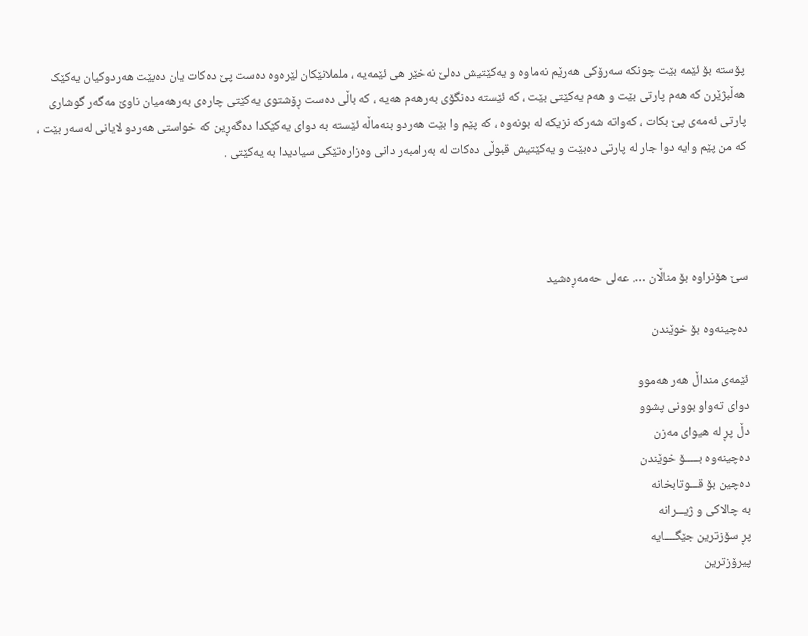پۆستە بۆ ئێمە بێت چونکە سەرۆکی هەرێم نەماوە و یەکێتیش دەلێ نەخێر هی ئێمەیە ، ململانێکان لێرەوە دەست پێ دەکات یان دەبێت هەردوکیان یەکێک هەڵبژێرن کە هەم پارتی بێت و هەم یەکێتی بێت ، کە ئێستە دەنگۆی بەرهەم هەیە ، کە باڵی دەست ڕۆشتوی یەکێتی چارەی بەرهەمیان ناوێ مەگەر گوشاری پارتی ئەمەی پێ بکات ، کەواتە شەرکە نزیکە لە بونەوە ، کە پێم وا بێت هەردو بنەماڵە ئێستە بە دوای یەکێکدا دەگەڕین کە خواستی هەردو لایانی لەسەر بێت ، کە من پێم وایە دوا جار لە پارتی دەبێت و یەکێتیش قبوڵی دەکات لە بەرامبەر دانی وەزارەتێکی سیادیدا بە یەکێتی .




سێ هۆنراوە بۆ مناڵان …. عەلی حەمەڕەشید

دەچینەوە بۆ خوێندن

ئێمەی منداڵ ھەر ھەموو
دوای تەواو بوونی پشوو
دڵ پڕ لە ھیوای مەزن
دەچینەوە بـــــۆ خوێندن
دەچین بۆ قـــوتابخانە
بە چالاکی و ژیـــرانە
پڕ سۆزترین جێگــــایە
پیرۆزترین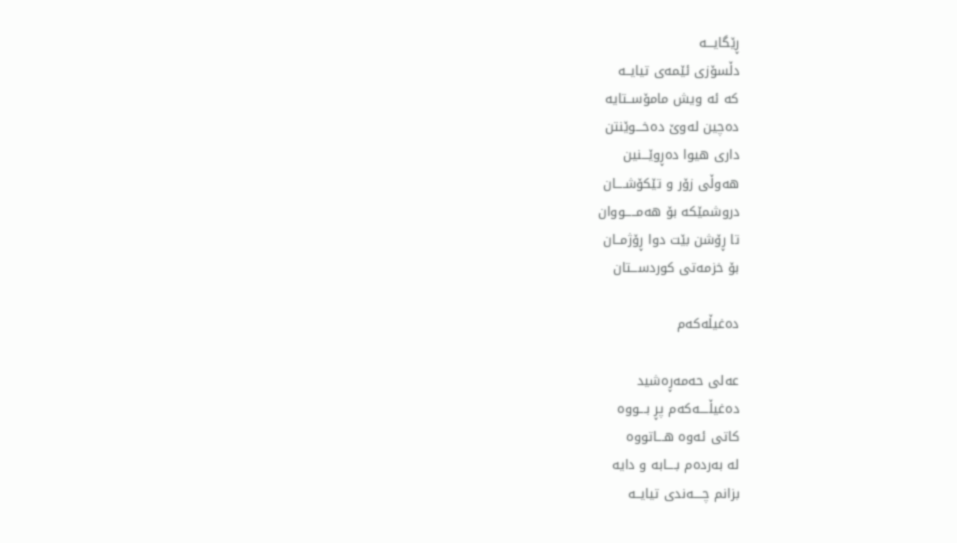ڕێگایـــە
دڵسۆزی ئێمەی تیایــە
کە ئە ویش مامۆســتایە
دەچین لەوێ دەخـــوێنتن
داری ھیوا دەڕوێـــنین
ھەوڵی زۆر و تێکۆشــــان
دروشمێکە بۆ ھەمـــــووان
تا ڕۆشن بێت دوا ڕۆژمــان
بۆ خزمەتی کوردســـتان

دەغیڵەکەم

عەلی حەمەڕەشید
دەغیڵــــەکەم پڕ بـــووە
کاتی ئەوە ھـــاتووە
لە بەردەم بــــابە و دایە
بزانم چــــەندی تیایــە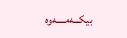بیکـــەمــــەوە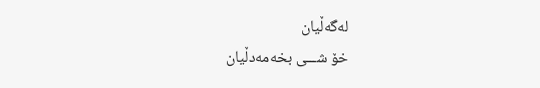لەگەڵیان
خۆ شـــی بخەمەدڵیان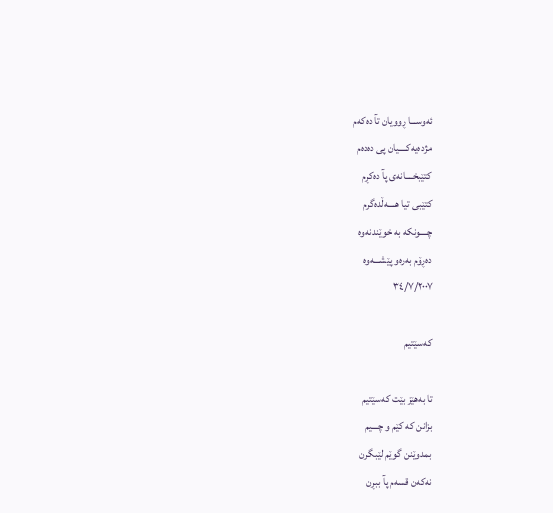ئەوســـا ڕوویان تآ دەکەم
مژدەیەکــــیان پی دەدەم
کتێبخــــانەی پآ دەکڕم
کتێبی تیا ھــــەڵدەگرم
چــــونکە بە خوێندنەوە
دەڕۆم بەرەو پێشـــەوە
٣٤/٧/٢٠٠٧

کەسێتیم

تا بەھێز بێت کەسێتیم
بزانن کە کێم و چـــیم
بمدوێنن گوێم لێبگرن
نەکەن قسەم پآ ببڕن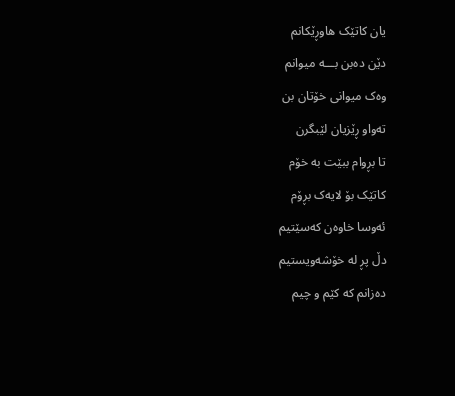یان کاتێک ھاوڕێکانم
دێن دەبن بـــە میوانم
وەک میوانی خۆتان بن
تەواو ڕێزیان لێبگرن
تا بڕوام ببێت بە خۆم
کاتێک بۆ لایەک بڕۆم
ئەوسا خاوەن کەسێتیم
دڵ پڕ لە خۆشەویستیم
دەزانم کە کێم و چیم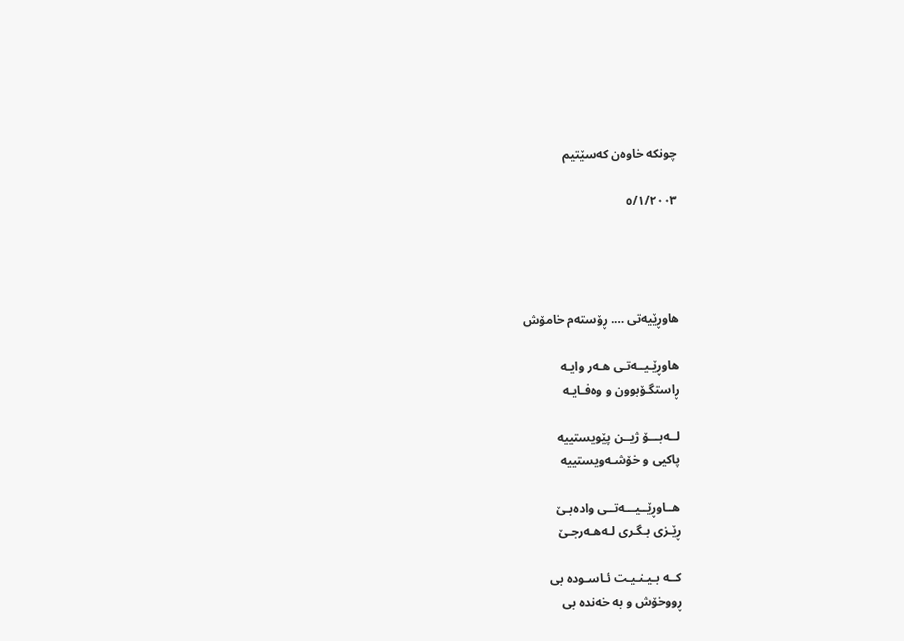چونکە خاوەن کەسێتیم

٥/١/٢٠٠٣




هاوڕێیەتی …. ڕۆستەم خامۆش

هاوڕێـیــەتـی هـەر وایـە
ڕاستگـۆبوون و وەفـایـە

لــەبـــۆ ژیــن پێویستییە
پاکیی و خۆشـەویستییە

هــاوڕێــیـــەتــی وادەبـێ
ڕێـزی بـگـری لـەهـەرجـێ

کــە بـیـنـیـت ئـاسـودە بی
ڕووخۆش و بە خەندە بی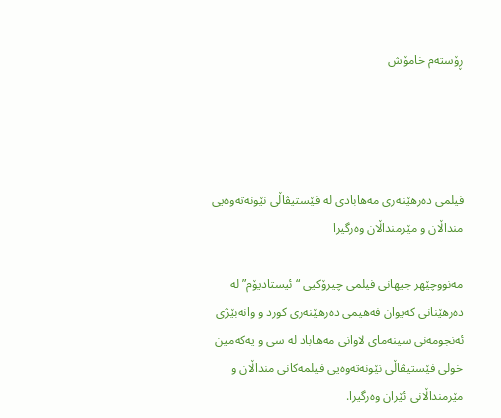ڕۆستەم خامۆش




فیلمی ده‌رهێنه‌ری مه‌هابادی له‌ فێستیڤاڵی نێونه‌ته‌وه‌یی منداڵان و مێرمنداڵان وه‌رگیرا

مه‌نووچێهر جیهانی فیلمی چیرۆکیی “ئیستادیۆم” له‌ ده‌رهێنانی که‌یوان فه‌هیمی ده‌رهێنه‌ری کورد و وانه‌بێژی ئه‌نجومه‌نی سینه‌مای لاوانی مه‌هاباد له‌ سی و یه‌که‌مین خولی فێستیڤاڵی نێونه‌ته‌وه‌یی فیلمه‌کانی منداڵان و مێرمنداڵانی ئێران وه‌رگیرا.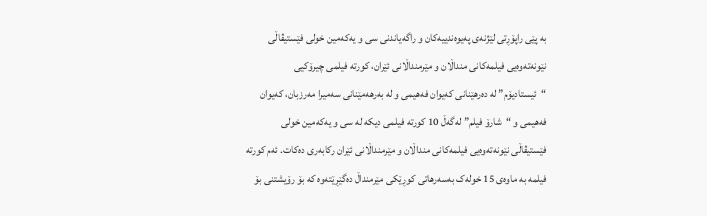به‌ پێی راپۆڕتی لێژنه‌ی په‌یوه‌ندییه‌کان و راگه‌یاندنی سی و یه‌که‌مین خولی فێستیڤاڵی نێونه‌ته‌وه‌یی فیلمه‌کانی منداڵان و مێرمنداڵانی ئێران، کورته‌ فیلمی چیرۆکیی “ئیستادیۆم” له‌ ده‌رهێنانی که‌یوان فه‌هیمی و له‌ به‌رهه‌مێنانی سه‌میرا مه‌رزبان، که‌یوان فه‌هیمی و “شارۆ فیلم” له‌گه‌ڵ 10 کورته‌ فیلمی دیکه‌ له‌ سی و یه‌که‌مین خولی فێستیڤاڵی نێونه‌ته‌وه‌یی فیلمه‌کانی منداڵان و مێرمنداڵانی ئێران رکابه‌ری ده‌کات. ئه‌م کورته‌ فیلمه‌ به‌ ماوه‌ی 15 خوله‌ک به‌سه‌رهاتی کوڕێکی مێرمنداڵ ده‌گێڕێته‌وه‌ که‌ بۆ رۆیشتنی بۆ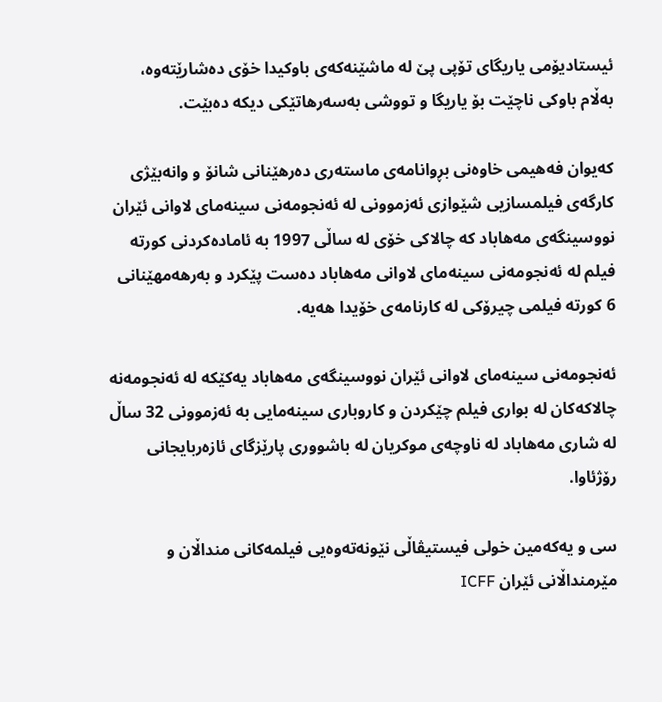ئیستادیۆمی یاریگای تۆپی پێ له‌ ماشێنه‌که‌ی باوکیدا خۆی ده‌شارێته‌وه‌، به‌ڵام باوکی ناچێت بۆ یاریگا و تووشی به‌سه‌رهاتێکی دیکه‌ ده‌بێت.

که‌یوان فه‌هیمی خاوه‌نی بڕوانامه‌ی ماسته‌ری ده‌رهێنانی شانۆ و وانه‌بێژی کارگه‌ی فیلمسازیی شێوازی ئه‌زموونی له‌ ئه‌نجومه‌نی سینه‌مای لاوانی ئێران نووسینگه‌ی مه‌هاباد که‌ چالاکی خۆی له‌ ساڵی 1997 به‌ ئاماده‌کردنی کورته‌ فیلم له‌ ئه‌نجومه‌نی سینه‌مای لاوانی مه‌هاباد ده‌ست پێکرد و به‌رهه‌مهێنانی 6 کورته‌ فیلمی چیرۆکی له‌ کارنامه‌ی خۆیدا هه‌یه‌.

ئه‌نجومه‌نی سینه‌مای لاوانی ئێران نووسینگه‌ی مه‌هاباد یه‌کێکه‌ له‌ ئه‌نجومه‌نه‌ چالاکه‌کان له‌ بواری فیلم چێکردن و کاروباری سینه‌مایی به‌ ئه‌زموونی 32 ساڵ له‌ شاری مه‌هاباد له‌ ناوچه‌ی موکریان له‌ باشووری پارێزگای ئازه‌ربایجانی رۆژئاوا.

سی و یه‌که‌مین خولی فیستیڤاڵی نێونه‌ته‌وه‌یی فیلمه‌کانی منداڵان و مێرمنداڵانی ئێران ICFF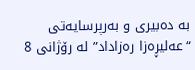به‌ ده‌بیری و به‌رپرسایه‌تی “عه‌لیڕه‌زا ره‌زاداد” له‌ رۆژانی 8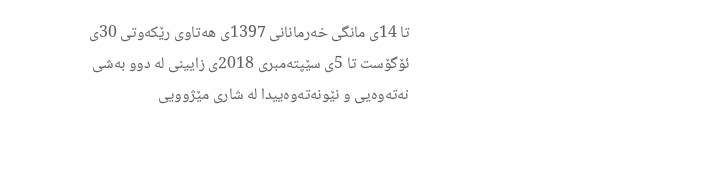تا 14ی مانگی خه‌رمانانی 1397ی هه‌تاوی رێکه‌وتی 30ی ئۆگۆست تا 5ی سێپته‌مبری 2018ی زایینی له‌ دوو به‌شی نه‌ته‌وه‌یی و نێونه‌ته‌وه‌ییدا له‌ شاری مێژوویی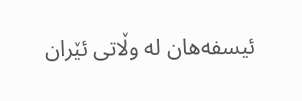ئیسفه‌هان له‌ وڵاتی ئێران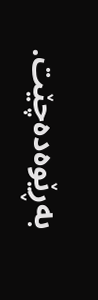به‌ڕێوه‌ده‌چێت.